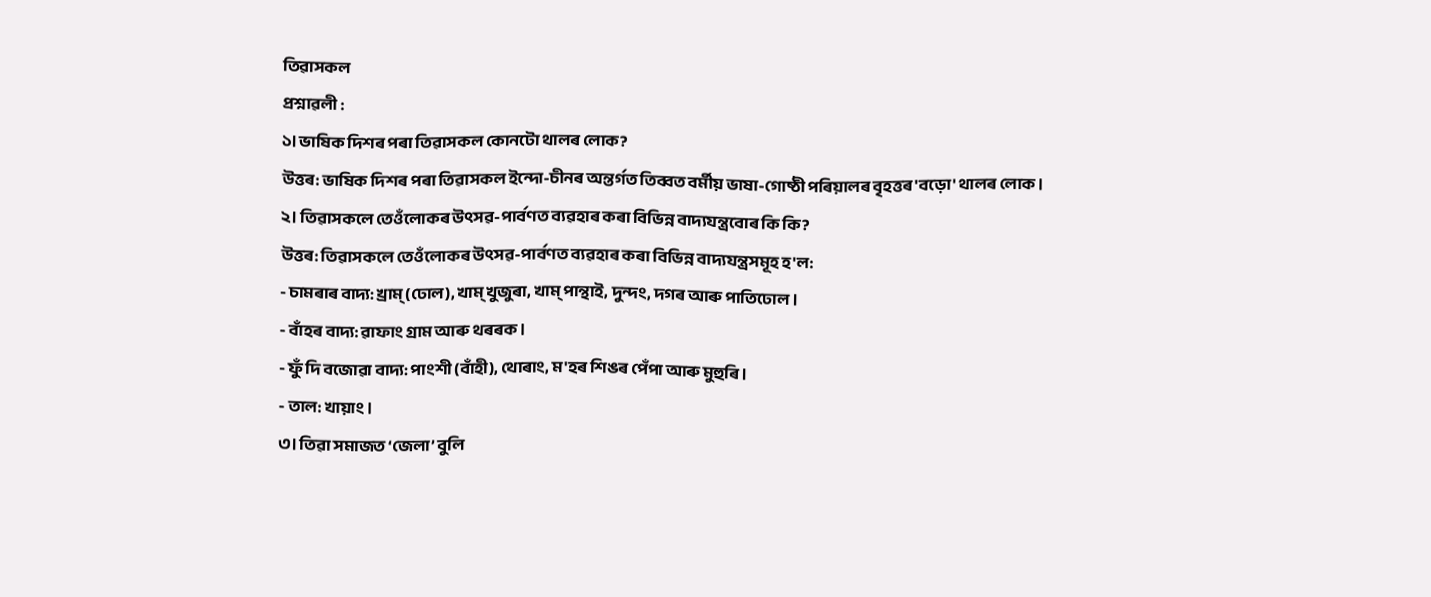তিৱাসকল
প্ৰশ্নাৱলী :
১। ভাষিক দিশৰ পৰা তিৱাসকল কোনটো থালৰ লোক?
উত্তৰ: ভাষিক দিশৰ পৰা তিৱাসকল ইন্দো-চীনৰ অন্তৰ্গত তিব্বত বৰ্মীয় ভাষা-গোষ্ঠী পৰিয়ালৰ বৃহত্তৰ 'বড়ো' থালৰ লোক ।
২। তিৱাসকলে তেওঁলোকৰ উৎসৱ-পাৰ্বণত ব্যৱহাৰ কৰা বিভিন্ন বাদ্যযন্ত্ৰবোৰ কি কি?
উত্তৰ: তিৱাসকলে তেওঁলোকৰ উৎসৱ-পাৰ্বণত ব্যৱহাৰ কৰা বিভিন্ন বাদ্যযন্ত্ৰসমূহ হ'ল:
- চামৰাৰ বাদ্য: খ্ৰাম্ (ঢোল), খাম্ খুজুৰা, খাম্ পান্থাই, দুন্দং, দগৰ আৰু পাতিঢোল ।
- বাঁহৰ বাদ্য: ৱাফাং গ্ৰাম আৰু থৰৰক ।
- ফুঁ দি বজোৱা বাদ্য: পাংশী (বাঁহী), থোৰাং, ম'হৰ শিঙৰ পেঁপা আৰু মুহুৰি ।
- তাল: খায়াং ।
৩। তিৱা সমাজত ‘জেলা’ বুলি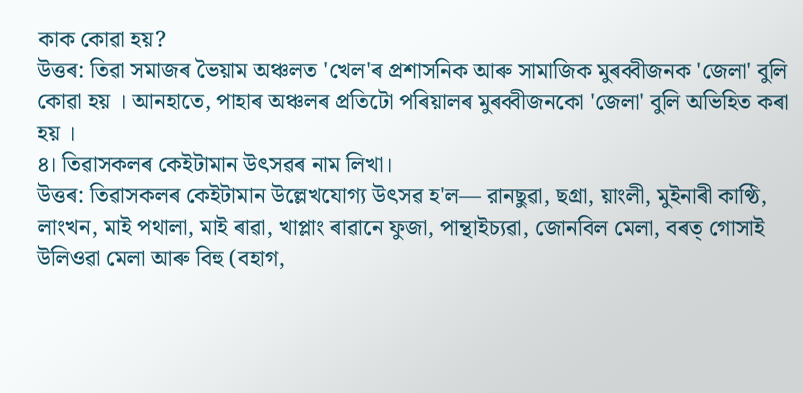কাক কোৱা হয়?
উত্তৰ: তিৱা সমাজৰ ভৈয়াম অঞ্চলত 'খেল'ৰ প্ৰশাসনিক আৰু সামাজিক মুৰব্বীজনক 'জেলা' বুলি কোৱা হয় । আনহাতে, পাহাৰ অঞ্চলৰ প্ৰতিটো পৰিয়ালৰ মুৰব্বীজনকো 'জেলা' বুলি অভিহিত কৰা হয় ।
৪। তিৱাসকলৰ কেইটামান উৎসৱৰ নাম লিখা।
উত্তৰ: তিৱাসকলৰ কেইটামান উল্লেখযোগ্য উৎসৱ হ'ল— রানছুৱা, ছগ্ৰা, য়াংলী, মুইনাৰী কাণ্ঠি, লাংখন, মাই পথালা, মাই ৰাৱা, খাপ্লাং ৰাৱানে ফুজা, পান্থাইচ্যৱা, জোনবিল মেলা, বৰত্ গোসাই উলিওৱা মেলা আৰু বিহু (বহাগ,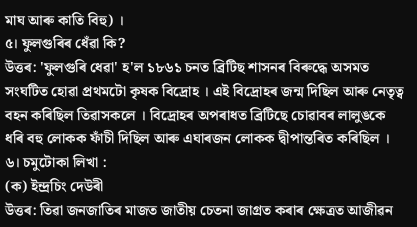মাঘ আৰু কাতি বিহু) ।
৫। ফুলগুৰিৰ ধেঁৱা কি?
উত্তৰ: 'ফুলগুৰি ধেৱা' হ'ল ১৮৬১ চনত ব্ৰিটিছ শাসনৰ বিৰুদ্ধে অসমত সংঘটিত হোৱা প্ৰথমটো কৃষক বিদ্ৰোহ । এই বিদ্ৰোহৰ জন্ম দিছিল আৰু নেতৃত্ব বহন কৰিছিল তিৱাসকলে । বিদ্ৰোহৰ অপৰাধত ব্ৰিটিছে চোৱাবৰ লালুঙকে ধৰি বহু লোকক ফাঁচী দিছিল আৰু এঘাৰজন লোকক দ্বীপান্তৰিত কৰিছিল ।
৬। চমুটোকা লিখা :
(ক) ইন্দ্ৰচিং দেউৰী
উত্তৰ: তিৱা জনজাতিৰ মাজত জাতীয় চেতনা জাগ্ৰত কৰাৰ ক্ষেত্ৰত আজীৱন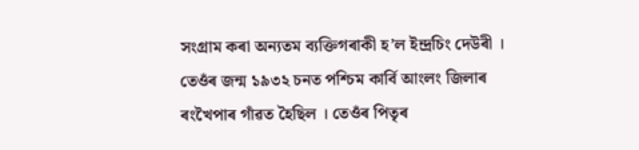সংগ্ৰাম কৰা অন্যতম ব্যক্তিগৰাকী হ’ল ইন্দ্ৰচিং দেউৰী । তেওঁৰ জন্ম ১৯৩২ চনত পশ্চিম কাৰ্বি আংলং জিলাৰ ৰংখৈপাৰ গাঁৱত হৈছিল । তেওঁৰ পিতৃৰ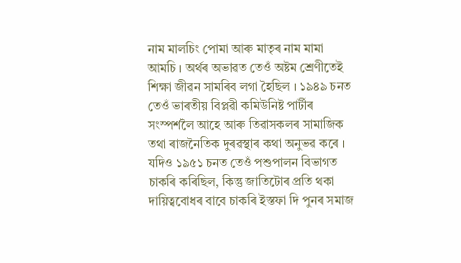নাম মালচিং পোমা আৰু মাতৃৰ নাম মামা আমচি । অৰ্থৰ অভাৱত তেওঁ অষ্টম শ্ৰেণীতেই শিক্ষা জীৱন সামৰিব লগা হৈছিল । ১৯৪৯ চনত তেওঁ ভাৰতীয় বিপ্লৱী কমিউনিষ্ট পাৰ্টীৰ সংস্পৰ্শলৈ আহে আৰু তিৱাসকলৰ সামাজিক তথা ৰাজনৈতিক দুৰৱস্থাৰ কথা অনুভৱ কৰে । যদিও ১৯৫১ চনত তেওঁ পশুপালন বিভাগত চাকৰি কৰিছিল, কিন্তু জাতিটোৰ প্ৰতি থকা দায়িত্ববোধৰ বাবে চাকৰি ইস্তফা দি পুনৰ সমাজ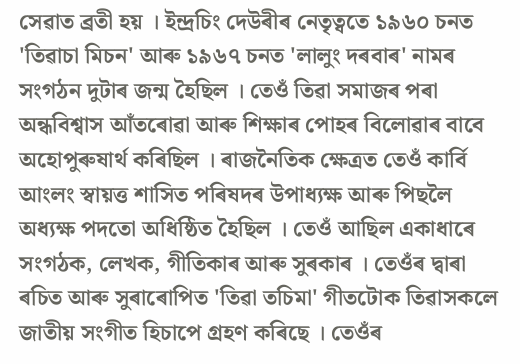সেৱাত ব্ৰতী হয় । ইন্দ্ৰচিং দেউৰীৰ নেতৃত্বতে ১৯৬০ চনত 'তিৱাচা মিচন' আৰু ১৯৬৭ চনত 'লালুং দৰবাৰ' নামৰ সংগঠন দুটাৰ জন্ম হৈছিল । তেওঁ তিৱা সমাজৰ পৰা অন্ধবিশ্বাস আঁতৰোৱা আৰু শিক্ষাৰ পোহৰ বিলোৱাৰ বাবে অহোপুৰুষাৰ্থ কৰিছিল । ৰাজনৈতিক ক্ষেত্ৰত তেওঁ কাৰ্বি আংলং স্বায়ত্ত শাসিত পৰিষদৰ উপাধ্যক্ষ আৰু পিছলৈ অধ্যক্ষ পদতো অধিষ্ঠিত হৈছিল । তেওঁ আছিল একাধাৰে সংগঠক, লেখক, গীতিকাৰ আৰু সুৰকাৰ । তেওঁৰ দ্বাৰা ৰচিত আৰু সুৰাৰোপিত 'তিৱা তচিমা' গীতটোক তিৱাসকলে জাতীয় সংগীত হিচাপে গ্ৰহণ কৰিছে । তেওঁৰ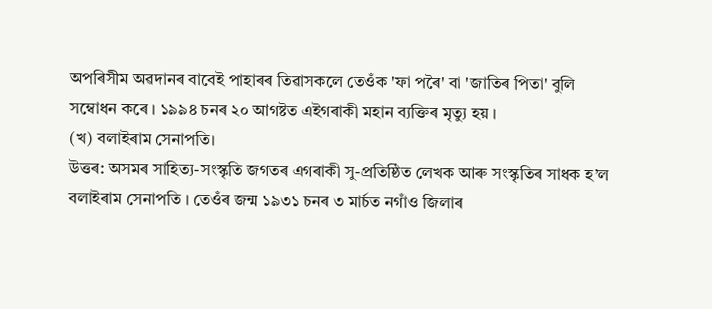অপৰিসীম অৱদানৰ বাবেই পাহাৰৰ তিৱাসকলে তেওঁক 'ফা পৰৈ' বা 'জাতিৰ পিতা' বুলি সম্বোধন কৰে । ১৯৯৪ চনৰ ২০ আগষ্টত এইগৰাকী মহান ব্যক্তিৰ মৃত্যু হয় ।
(খ) বলাইৰাম সেনাপতি।
উত্তৰ: অসমৰ সাহিত্য-সংস্কৃতি জগতৰ এগৰাকী সু-প্ৰতিষ্ঠিত লেখক আৰু সংস্কৃতিৰ সাধক হ’ল বলাইৰাম সেনাপতি । তেওঁৰ জন্ম ১৯৩১ চনৰ ৩ মাৰ্চত নগাঁও জিলাৰ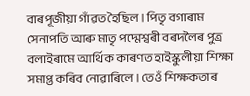বাৰপূজীয়া গাঁৱত হৈছিল । পিতৃ বগাৰাম সেনাপতি আৰু মাতৃ পদ্মেশ্বৰী বৰদলৈৰ পুত্ৰ বলাইৰামে আৰ্থিক কাৰণত হাইস্কুলীয়া শিক্ষা সমাপ্ত কৰিব নোৱাৰিলে । তেওঁ শিক্ষকতাৰ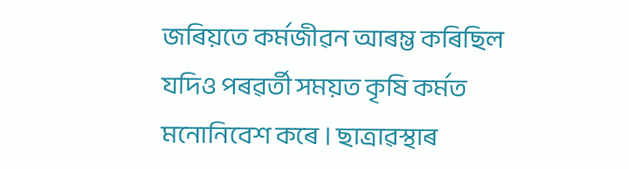জৰিয়তে কৰ্মজীৱন আৰম্ভ কৰিছিল যদিও পৰৱৰ্তী সময়ত কৃষি কৰ্মত মনোনিবেশ কৰে । ছাত্ৰাৱস্থাৰ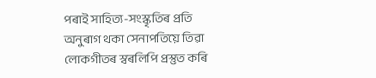পৰাই সাহিত্য-সংস্কৃতিৰ প্ৰতি অনুৰাগ থকা সেনাপতিয়ে তিৱা লোকগীতৰ স্বৰলিপি প্ৰস্তুত কৰি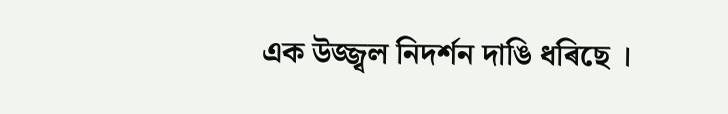এক উজ্জ্বল নিদৰ্শন দাঙি ধৰিছে ।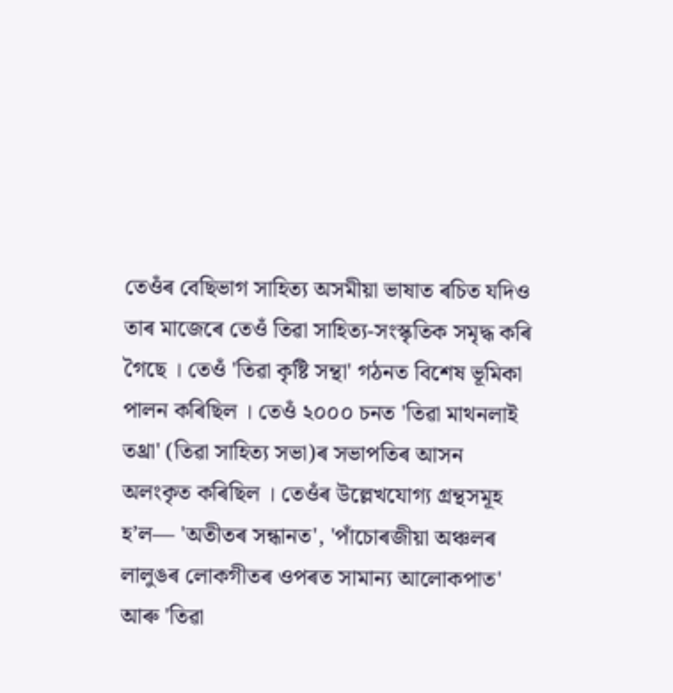তেওঁৰ বেছিভাগ সাহিত্য অসমীয়া ভাষাত ৰচিত যদিও তাৰ মাজেৰে তেওঁ তিৱা সাহিত্য-সংস্কৃতিক সমৃদ্ধ কৰি গৈছে । তেওঁ 'তিৱা কৃষ্টি সন্থা' গঠনত বিশেষ ভূমিকা পালন কৰিছিল । তেওঁ ২০০০ চনত 'তিৱা মাথনলাই তথ্ৰা' (তিৱা সাহিত্য সভা)ৰ সভাপতিৰ আসন অলংকৃত কৰিছিল । তেওঁৰ উল্লেখযোগ্য গ্ৰন্থসমূহ হ’ল— 'অতীতৰ সন্ধানত', 'পাঁচোৰজীয়া অঞ্চলৰ লালুঙৰ লোকগীতৰ ওপৰত সামান্য আলোকপাত' আৰু 'তিৱা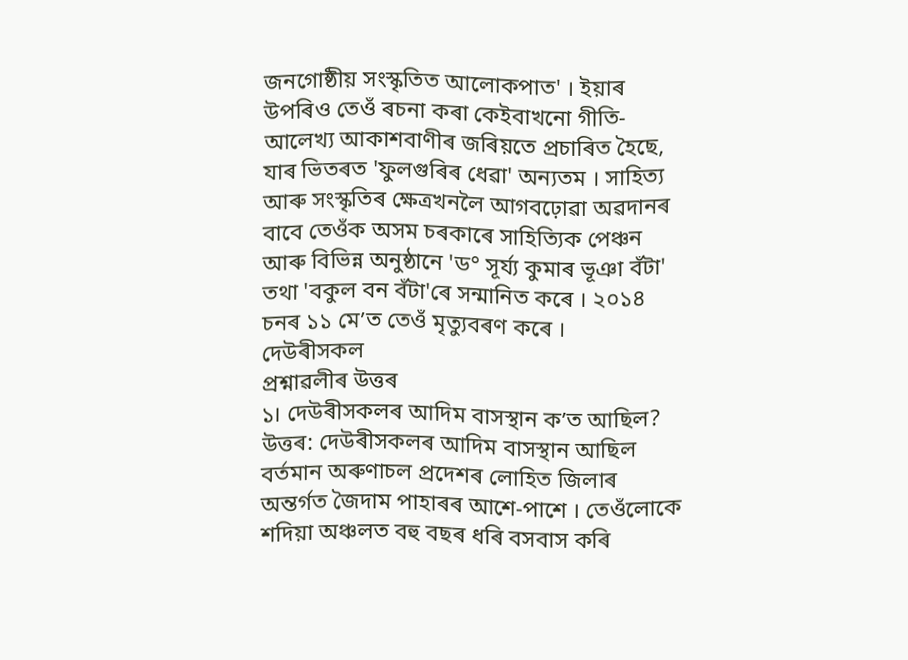জনগোষ্ঠীয় সংস্কৃতিত আলোকপাত' । ইয়াৰ উপৰিও তেওঁ ৰচনা কৰা কেইবাখনো গীতি-আলেখ্য আকাশবাণীৰ জৰিয়তে প্ৰচাৰিত হৈছে, যাৰ ভিতৰত 'ফুলগুৰিৰ ধেৱা' অন্যতম । সাহিত্য আৰু সংস্কৃতিৰ ক্ষেত্ৰখনলৈ আগবঢ়োৱা অৱদানৰ বাবে তেওঁক অসম চৰকাৰে সাহিত্যিক পেঞ্চন আৰু বিভিন্ন অনুষ্ঠানে 'ড° সূৰ্য্য কুমাৰ ভূঞা বঁটা' তথা 'বকুল বন বঁটা'ৰে সন্মানিত কৰে । ২০১৪ চনৰ ১১ মে’ত তেওঁ মৃত্যুবৰণ কৰে ।
দেউৰীসকল
প্ৰশ্নাৱলীৰ উত্তৰ
১। দেউৰীসকলৰ আদিম বাসস্থান ক’ত আছিল?
উত্তৰ: দেউৰীসকলৰ আদিম বাসস্থান আছিল বৰ্তমান অৰুণাচল প্ৰদেশৰ লোহিত জিলাৰ অন্তৰ্গত জৈদাম পাহাৰৰ আশে-পাশে । তেওঁলোকে শদিয়া অঞ্চলত বহু বছৰ ধৰি বসবাস কৰি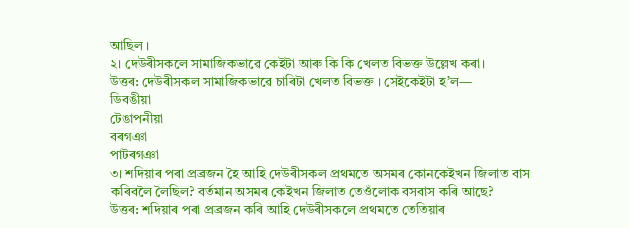আছিল ।
২। দেউৰীসকলে সামাজিকভাৱে কেইটা আৰু কি কি খেলত বিভক্ত উল্লেখ কৰা।
উত্তৰ: দেউৰীসকল সামাজিকভাৱে চাৰিটা খেলত বিভক্ত । সেইকেইটা হ’ল—
ডিবঙীয়া
টেঙাপনীয়া
বৰগঞা
পাটৰগঞা
৩। শদিয়াৰ পৰা প্ৰব্ৰজন হৈ আহি দেউৰীসকল প্ৰথমতে অসমৰ কোনকেইখন জিলাত বাস কৰিবলৈ লৈছিল? বৰ্তমান অসমৰ কেইখন জিলাত তেওঁলোক বসবাস কৰি আছে?
উত্তৰ: শদিয়াৰ পৰা প্ৰব্ৰজন কৰি আহি দেউৰীসকলে প্ৰথমতে তেতিয়াৰ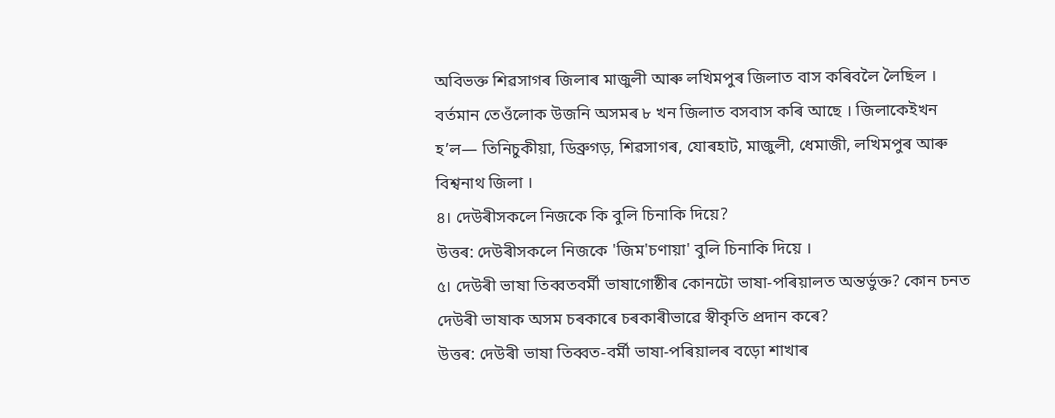অবিভক্ত শিৱসাগৰ জিলাৰ মাজুলী আৰু লখিমপুৰ জিলাত বাস কৰিবলৈ লৈছিল । বৰ্তমান তেওঁলোক উজনি অসমৰ ৮ খন জিলাত বসবাস কৰি আছে । জিলাকেইখন হ’ল— তিনিচুকীয়া, ডিব্ৰুগড়, শিৱসাগৰ, যোৰহাট, মাজুলী, ধেমাজী, লখিমপুৰ আৰু বিশ্বনাথ জিলা ।
৪। দেউৰীসকলে নিজকে কি বুলি চিনাকি দিয়ে?
উত্তৰ: দেউৰীসকলে নিজকে 'জিম'চণায়া' বুলি চিনাকি দিয়ে ।
৫। দেউৰী ভাষা তিব্বতবৰ্মী ভাষাগোষ্ঠীৰ কোনটো ভাষা-পৰিয়ালত অন্তৰ্ভুক্ত? কোন চনত দেউৰী ভাষাক অসম চৰকাৰে চৰকাৰীভাৱে স্বীকৃতি প্ৰদান কৰে?
উত্তৰ: দেউৰী ভাষা তিব্বত-বৰ্মী ভাষা-পৰিয়ালৰ বড়ো শাখাৰ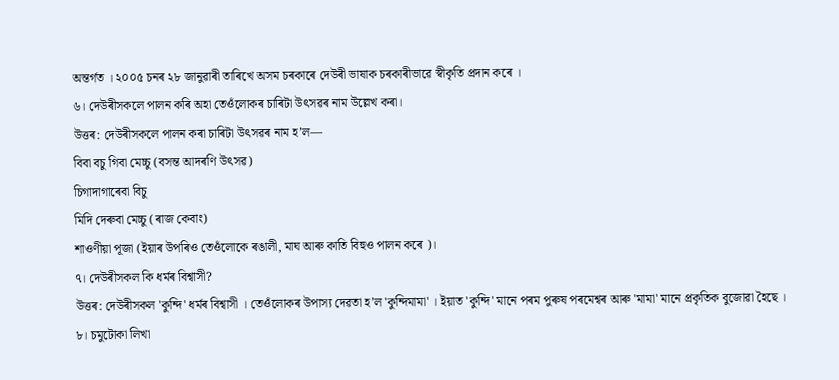অন্তৰ্গত । ২০০৫ চনৰ ২৮ জানুৱাৰী তাৰিখে অসম চৰকাৰে দেউৰী ভাষাক চৰকাৰীভাৱে স্বীকৃতি প্ৰদান কৰে ।
৬। দেউৰীসকলে পালন কৰি অহা তেওঁলোকৰ চাৰিটা উৎসৱৰ নাম উল্লেখ কৰা।
উত্তৰ: দেউৰীসকলে পালন কৰা চাৰিটা উৎসৱৰ নাম হ’ল—
বিবা বচু গিবা মেচ্চু (বসন্ত আদৰণি উৎসৱ)
চিগাদাগাৰেবা বিচু
মিদি দেৰুবা মেচ্চু (ৰাজ কেবাং)
শাওণীয়া পূজা (ইয়াৰ উপৰিও তেওঁলোকে ৰঙালী, মাঘ আৰু কাতি বিহুও পালন কৰে )।
৭। দেউৰীসকল কি ধৰ্মৰ বিশ্বাসী?
উত্তৰ: দেউৰীসকল 'কুন্দি' ধৰ্মৰ বিশ্বাসী । তেওঁলোকৰ উপাস্য দেৱতা হ’ল 'কুন্দিমামা' । ইয়াত 'কুন্দি' মানে পৰম পুৰুষ পৰমেশ্বৰ আৰু 'মামা' মানে প্ৰকৃতিক বুজোৱা হৈছে ।
৮। চমুটোকা লিখা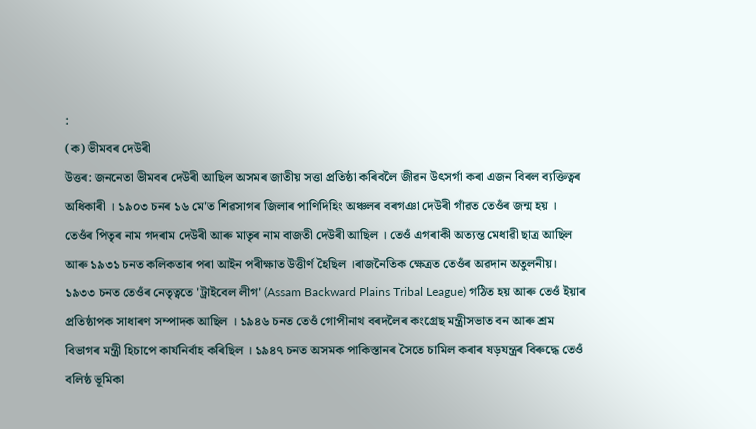:
(ক) ভীমবৰ দেউৰী
উত্তৰ: জননেতা ভীমবৰ দেউৰী আছিল অসমৰ জাতীয় সত্তা প্ৰতিষ্ঠা কৰিবলৈ জীৱন উৎসৰ্গা কৰা এজন বিৰল ব্যক্তিত্বৰ অধিকাৰী । ১৯০৩ চনৰ ১৬ মে'ত শিৱসাগৰ জিলাৰ পাণিদিহিং অঞ্চলৰ বৰগঞা দেউৰী গাঁৱত তেওঁৰ জন্ম হয় । তেওঁৰ পিতৃৰ নাম গদৰাম দেউৰী আৰু মাতৃৰ নাম বাজতী দেউৰী আছিল । তেওঁ এগৰাকী অত্যন্ত মেধাৱী ছাত্ৰ আছিল আৰু ১৯৩১ চনত কলিকতাৰ পৰা আইন পৰীক্ষাত উত্তীৰ্ণ হৈছিল ।ৰাজনৈতিক ক্ষেত্ৰত তেওঁৰ অৱদান অতুলনীয়। ১৯৩৩ চনত তেওঁৰ নেতৃত্বতে 'ট্ৰাইবেল লীগ' (Assam Backward Plains Tribal League) গঠিত হয় আৰু তেওঁ ইয়াৰ প্ৰতিষ্ঠাপক সাধাৰণ সম্পাদক আছিল । ১৯৪৬ চনত তেওঁ গোপীনাথ বৰদলৈৰ কংগ্ৰেছ মন্ত্ৰীসভাত বন আৰু শ্ৰম বিভাগৰ মন্ত্ৰী হিচাপে কাৰ্যনিৰ্বাহ কৰিছিল । ১৯৪৭ চনত অসমক পাকিস্তানৰ সৈতে চামিল কৰাৰ ষড়যন্ত্ৰৰ বিৰুদ্ধে তেওঁ বলিষ্ঠ ভূমিকা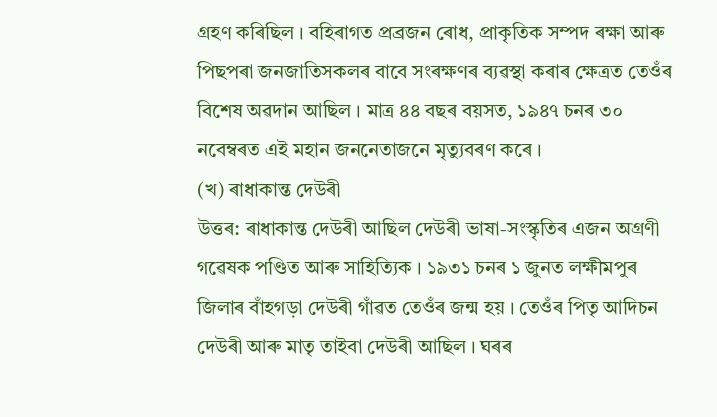গ্ৰহণ কৰিছিল । বহিৰাগত প্ৰব্ৰজন ৰোধ, প্ৰাকৃতিক সম্পদ ৰক্ষা আৰু পিছপৰা জনজাতিসকলৰ বাবে সংৰক্ষণৰ ব্যৱস্থা কৰাৰ ক্ষেত্ৰত তেওঁৰ বিশেষ অৱদান আছিল । মাত্ৰ ৪৪ বছৰ বয়সত, ১৯৪৭ চনৰ ৩০ নবেম্বৰত এই মহান জননেতাজনে মৃত্যুবৰণ কৰে ।
(খ) ৰাধাকান্ত দেউৰী
উত্তৰ: ৰাধাকান্ত দেউৰী আছিল দেউৰী ভাষা-সংস্কৃতিৰ এজন অগ্ৰণী গৱেষক পণ্ডিত আৰু সাহিত্যিক । ১৯৩১ চনৰ ১ জুনত লক্ষীমপুৰ জিলাৰ বাঁহগড়া দেউৰী গাঁৱত তেওঁৰ জন্ম হয় । তেওঁৰ পিতৃ আদিচন দেউৰী আৰু মাতৃ তাইবা দেউৰী আছিল । ঘৰৰ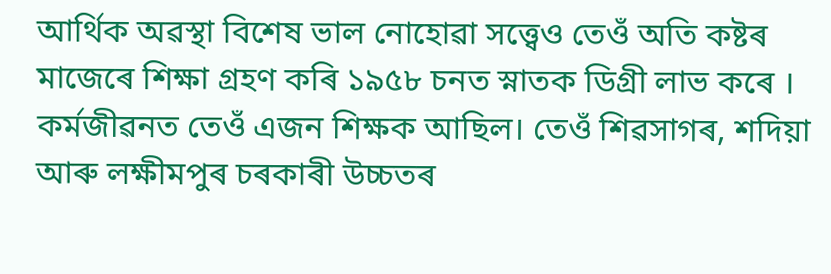আৰ্থিক অৱস্থা বিশেষ ভাল নোহোৱা সত্ত্বেও তেওঁ অতি কষ্টৰ মাজেৰে শিক্ষা গ্ৰহণ কৰি ১৯৫৮ চনত স্নাতক ডিগ্ৰী লাভ কৰে । কৰ্মজীৱনত তেওঁ এজন শিক্ষক আছিল। তেওঁ শিৱসাগৰ, শদিয়া আৰু লক্ষীমপুৰ চৰকাৰী উচ্চতৰ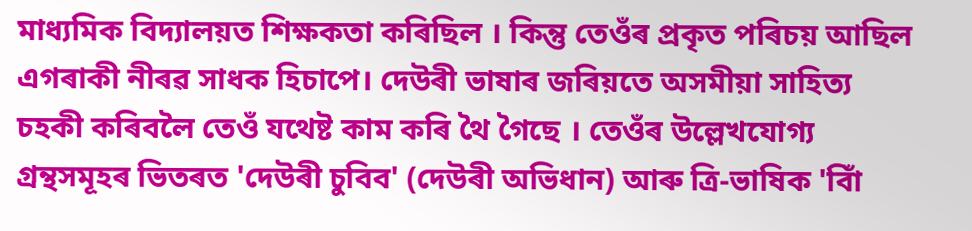মাধ্যমিক বিদ্যালয়ত শিক্ষকতা কৰিছিল । কিন্তু তেওঁৰ প্ৰকৃত পৰিচয় আছিল এগৰাকী নীৰৱ সাধক হিচাপে। দেউৰী ভাষাৰ জৰিয়তে অসমীয়া সাহিত্য চহকী কৰিবলৈ তেওঁ যথেষ্ট কাম কৰি থৈ গৈছে । তেওঁৰ উল্লেখযোগ্য গ্ৰন্থসমূহৰ ভিতৰত 'দেউৰী চুবিব' (দেউৰী অভিধান) আৰু ত্ৰি-ভাষিক 'বিাঁ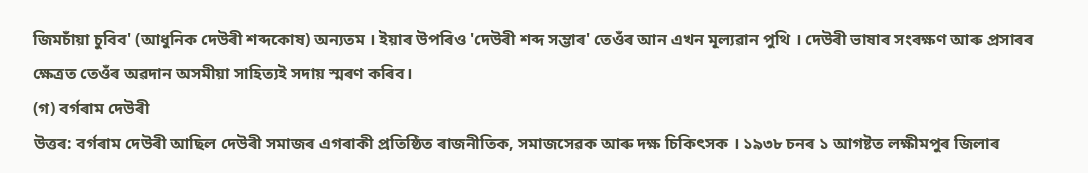জিমচাঁয়া চুবিব' (আধুনিক দেউৰী শব্দকোষ) অন্যতম । ইয়াৰ উপৰিও 'দেউৰী শব্দ সম্ভাৰ' তেওঁৰ আন এখন মূল্যৱান পুথি । দেউৰী ভাষাৰ সংৰক্ষণ আৰু প্ৰসাৰৰ ক্ষেত্ৰত তেওঁৰ অৱদান অসমীয়া সাহিত্যই সদায় স্মৰণ কৰিব।
(গ) বৰ্গৰাম দেউৰী
উত্তৰ: বৰ্গৰাম দেউৰী আছিল দেউৰী সমাজৰ এগৰাকী প্ৰতিষ্ঠিত ৰাজনীতিক, সমাজসেৱক আৰু দক্ষ চিকিৎসক । ১৯৩৮ চনৰ ১ আগষ্টত লক্ষীমপুৰ জিলাৰ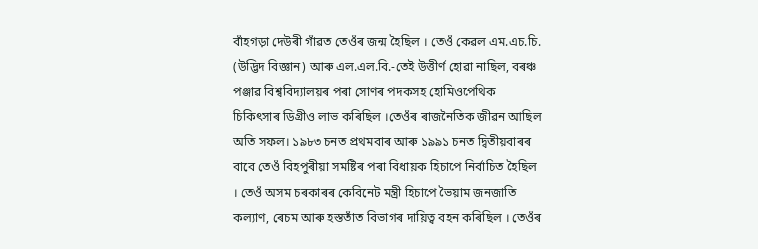বাঁহগড়া দেউৰী গাঁৱত তেওঁৰ জন্ম হৈছিল । তেওঁ কেৱল এম.এচ.চি. (উদ্ভিদ বিজ্ঞান) আৰু এল.এল.বি.-তেই উত্তীৰ্ণ হোৱা নাছিল, বৰঞ্চ পঞ্জাৱ বিশ্ববিদ্যালয়ৰ পৰা সোণৰ পদকসহ হোমিওপেথিক চিকিৎসাৰ ডিগ্ৰীও লাভ কৰিছিল ।তেওঁৰ ৰাজনৈতিক জীৱন আছিল অতি সফল। ১৯৮৩ চনত প্ৰথমবাৰ আৰু ১৯৯১ চনত দ্বিতীয়বাৰৰ বাবে তেওঁ বিহপুৰীয়া সমষ্টিৰ পৰা বিধায়ক হিচাপে নিৰ্বাচিত হৈছিল । তেওঁ অসম চৰকাৰৰ কেবিনেট মন্ত্ৰী হিচাপে ভৈয়াম জনজাতি কল্যাণ, ৰেচম আৰু হস্ততাঁত বিভাগৰ দায়িত্ব বহন কৰিছিল । তেওঁৰ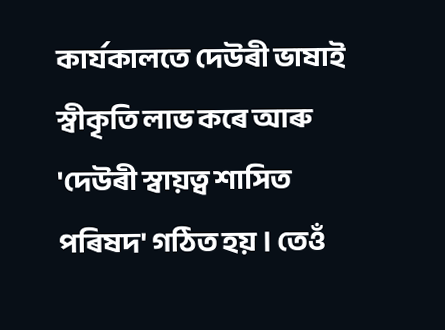কাৰ্যকালতে দেউৰী ভাষাই স্বীকৃতি লাভ কৰে আৰু 'দেউৰী স্বায়ত্ব শাসিত পৰিষদ' গঠিত হয় । তেওঁ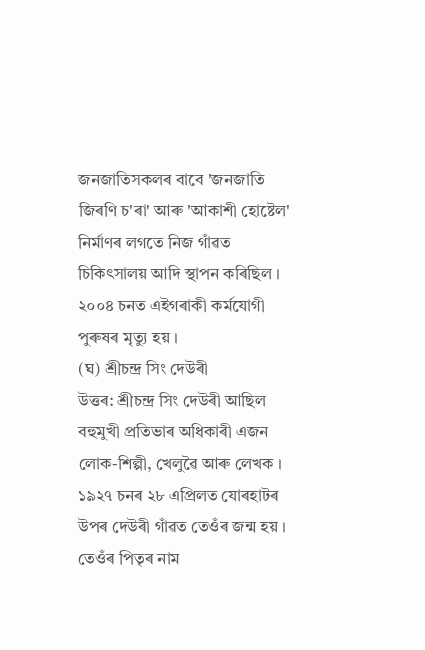জনজাতিসকলৰ বাবে 'জনজাতি জিৰণি চ'ৰা' আৰু 'আকাশী হোষ্টেল' নিৰ্মাণৰ লগতে নিজ গাঁৱত চিকিৎসালয় আদি স্থাপন কৰিছিল । ২০০৪ চনত এইগৰাকী কৰ্মযোগী পুৰুষৰ মৃত্যু হয় ।
(ঘ) শ্ৰীচন্দ্ৰ সিং দেউৰী
উত্তৰ: শ্ৰীচন্দ্ৰ সিং দেউৰী আছিল বহুমুখী প্ৰতিভাৰ অধিকাৰী এজন লোক-শিল্পী, খেলুৱৈ আৰু লেখক । ১৯২৭ চনৰ ২৮ এপ্ৰিলত যোৰহাটৰ উপৰ দেউৰী গাঁৱত তেওঁৰ জন্ম হয় । তেওঁৰ পিতৃৰ নাম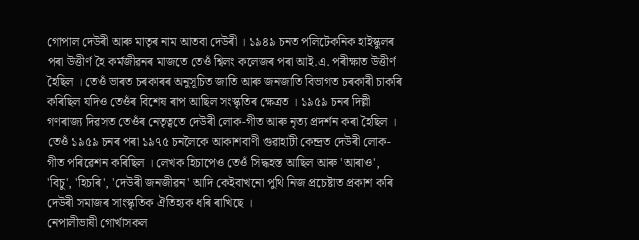গোপাল দেউৰী আৰু মাতৃৰ নাম আতবা দেউৰী । ১৯৪৯ চনত পলিটেকনিক হাইস্কুলৰ পৰা উত্তীৰ্ণ হৈ কৰ্মজীৱনৰ মাজতে তেওঁ শ্বিলং কলেজৰ পৰা আই.এ. পৰীক্ষাত উত্তীৰ্ণ হৈছিল । তেওঁ ভাৰত চৰকাৰৰ অনুসূচিত জাতি আৰু জনজাতি বিভাগত চৰকাৰী চাকৰি কৰিছিল যদিও তেওঁৰ বিশেষ ৰাপ আছিল সংস্কৃতিৰ ক্ষেত্ৰত । ১৯৫৯ চনৰ দিল্লী গণৰাজ্য দিৱসত তেওঁৰ নেতৃত্বতে দেউৰী লোক-গীত আৰু নৃত্য প্ৰদৰ্শন কৰা হৈছিল । তেওঁ ১৯৫৯ চনৰ পৰা ১৯৭৫ চনলৈকে আকাশবাণী গুৱাহাটী কেন্দ্ৰত দেউৰী লোক-গীত পৰিৱেশন কৰিছিল । লেখক হিচাপেও তেওঁ সিদ্ধহস্ত আছিল আৰু 'আৰাও', 'বিচু', 'হিচৰি', 'দেউৰী জনজীৱন' আদি কেইবাখনো পুথি নিজ প্ৰচেষ্টাত প্ৰকাশ কৰি দেউৰী সমাজৰ সাংস্কৃতিক ঐতিহ্যক ধৰি ৰাখিছে ।
নেপালীভাষী গোর্খাসকল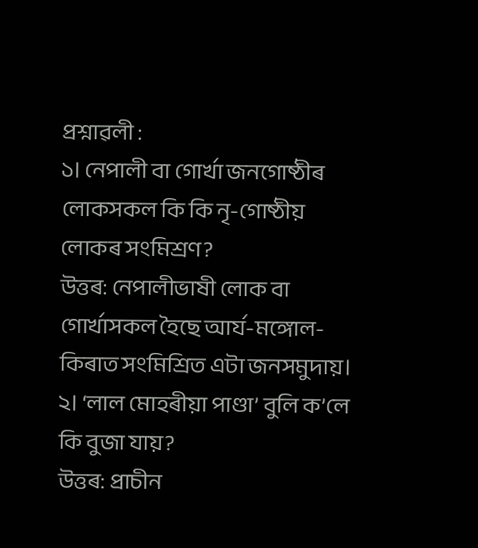প্ৰশ্নাৱলী :
১। নেপালী বা গোর্খা জনগোষ্ঠীৰ লোকসকল কি কি নৃ-গোষ্ঠীয় লোকৰ সংমিশ্ৰণ?
উত্তৰ: নেপালীভাষী লোক বা গোর্খাসকল হৈছে আৰ্য-মঙ্গোল-কিৰাত সংমিশ্ৰিত এটা জনসমুদায়।
২। ‘লাল মোহৰীয়া পাণ্ডা’ বুলি ক’লে কি বুজা যায়?
উত্তৰ: প্ৰাচীন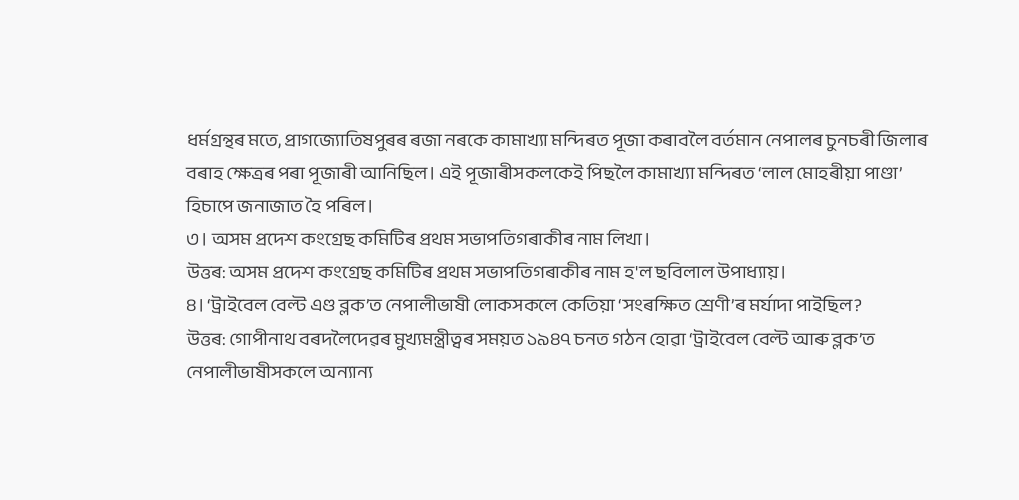ধৰ্মগ্ৰন্থৰ মতে, প্ৰাগজ্যোতিষপুৰৰ ৰজা নৰকে কামাখ্যা মন্দিৰত পূজা কৰাবলৈ বৰ্তমান নেপালৰ চুনচৰী জিলাৰ বৰাহ ক্ষেত্ৰৰ পৰা পূজাৰী আনিছিল। এই পূজাৰীসকলকেই পিছলৈ কামাখ্যা মন্দিৰত ‘লাল মোহৰীয়া পাণ্ডা’ হিচাপে জনাজাত হৈ পৰিল।
৩। অসম প্ৰদেশ কংগ্ৰেছ কমিটিৰ প্ৰথম সভাপতিগৰাকীৰ নাম লিখা।
উত্তৰ: অসম প্ৰদেশ কংগ্ৰেছ কমিটিৰ প্ৰথম সভাপতিগৰাকীৰ নাম হ'ল ছবিলাল উপাধ্যায়।
৪। ‘ট্ৰাইবেল বেল্ট এণ্ড ব্লক’ত নেপালীভাষী লোকসকলে কেতিয়া ‘সংৰক্ষিত শ্ৰেণী’ৰ মৰ্যাদা পাইছিল?
উত্তৰ: গোপীনাথ বৰদলৈদেৱৰ মুখ্যমন্ত্ৰীত্বৰ সময়ত ১৯৪৭ চনত গঠন হোৱা ‘ট্ৰাইবেল বেল্ট আৰু ব্লক’ত নেপালীভাষীসকলে অন্যান্য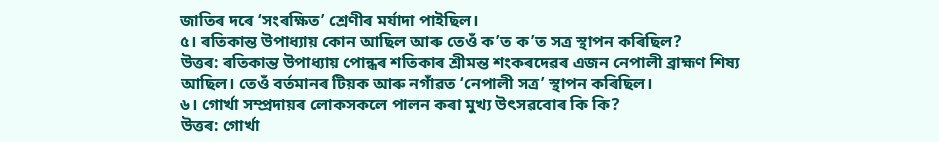জাতিৰ দৰে ‘সংৰক্ষিত’ শ্ৰেণীৰ মৰ্যাদা পাইছিল।
৫। ৰতিকান্ত উপাধ্যায় কোন আছিল আৰু তেওঁ ক’ত ক’ত সত্ৰ স্থাপন কৰিছিল?
উত্তৰ: ৰতিকান্ত উপাধ্যায় পোন্ধৰ শতিকাৰ শ্ৰীমন্ত শংকৰদেৱৰ এজন নেপালী ব্ৰাহ্মণ শিষ্য আছিল। তেওঁ বৰ্তমানৰ টিয়ক আৰু নগাঁৱত ‘নেপালী সত্ৰ’ স্থাপন কৰিছিল।
৬। গোর্খা সম্প্ৰদায়ৰ লোকসকলে পালন কৰা মুখ্য উৎসৱবোৰ কি কি?
উত্তৰ: গোর্খা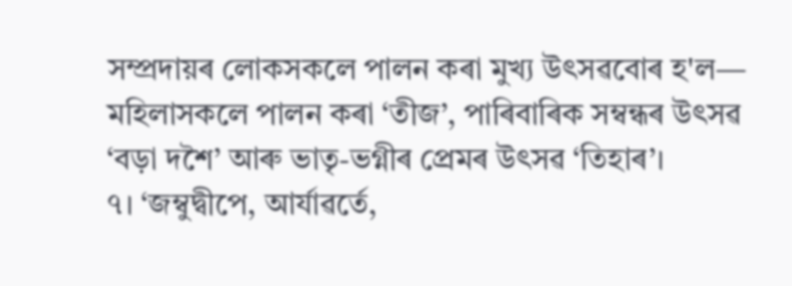সম্প্ৰদায়ৰ লোকসকলে পালন কৰা মুখ্য উৎসৱবোৰ হ'ল— মহিলাসকলে পালন কৰা ‘তীজ’, পাৰিবাৰিক সম্বন্ধৰ উৎসৱ ‘বড়া দশৈ’ আৰু ভাতৃ-ভগ্নীৰ প্ৰেমৰ উৎসৱ ‘তিহাৰ’।
৭। ‘জম্বুদ্বীপে, আৰ্যাৱৰ্তে,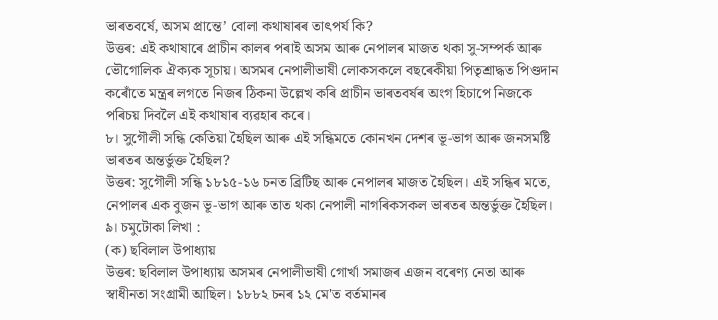ভাৰতবৰ্ষে, অসম প্ৰান্তে’ বোলা কথাষাৰৰ তাৎপৰ্য কি?
উত্তৰ: এই কথাষাৰে প্ৰাচীন কালৰ পৰাই অসম আৰু নেপালৰ মাজত থকা সু-সম্পৰ্ক আৰু ভৌগোলিক ঐক্যক সূচায়। অসমৰ নেপালীভাষী লোকসকলে বছৰেকীয়া পিতৃশ্রাদ্ধত পিণ্ডদান কৰোঁতে মন্ত্ৰৰ লগতে নিজৰ ঠিকনা উল্লেখ কৰি প্ৰাচীন ভাৰতবৰ্ষৰ অংগ হিচাপে নিজকে পৰিচয় দিবলৈ এই কথাষাৰ ব্যৱহাৰ কৰে।
৮। সুগৌলী সন্ধি কেতিয়া হৈছিল আৰু এই সন্ধিমতে কোনখন দেশৰ ভূ-ভাগ আৰু জনসমষ্টি ভাৰতৰ অন্তৰ্ভুক্ত হৈছিল?
উত্তৰ: সুগৌলী সন্ধি ১৮১৫-১৬ চনত ব্ৰিটিছ আৰু নেপালৰ মাজত হৈছিল। এই সন্ধিৰ মতে, নেপালৰ এক বুজন ভূ-ভাগ আৰু তাত থকা নেপালী নাগৰিকসকল ভাৰতৰ অন্তৰ্ভুক্ত হৈছিল।
৯। চমুটোকা লিখা :
(ক) ছবিলাল উপাধ্যায়
উত্তৰ: ছবিলাল উপাধ্যায় অসমৰ নেপালীভাষী গোর্খা সমাজৰ এজন বৰেণ্য নেতা আৰু স্বাধীনতা সংগ্ৰামী আছিল। ১৮৮২ চনৰ ১২ মে'ত বৰ্তমানৰ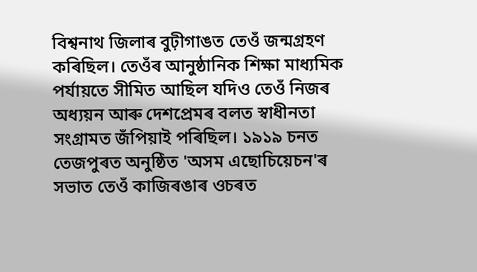বিশ্বনাথ জিলাৰ বুঢ়ীগাঙত তেওঁ জন্মগ্ৰহণ কৰিছিল। তেওঁৰ আনুষ্ঠানিক শিক্ষা মাধ্যমিক পৰ্যায়তে সীমিত আছিল যদিও তেওঁ নিজৰ অধ্যয়ন আৰু দেশপ্ৰেমৰ বলত স্বাধীনতা সংগ্ৰামত জঁপিয়াই পৰিছিল। ১৯১৯ চনত তেজপুৰত অনুষ্ঠিত 'অসম এছোচিয়েচন'ৰ সভাত তেওঁ কাজিৰঙাৰ ওচৰত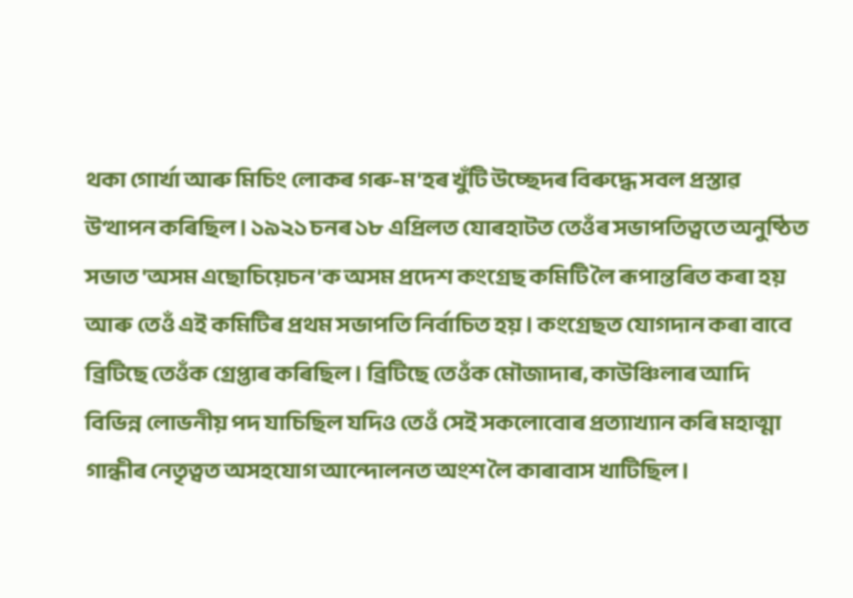থকা গোর্খা আৰু মিচিং লোকৰ গৰু-ম'হৰ খুঁটি উচ্ছেদৰ বিৰুদ্ধে সবল প্ৰস্তাৱ উত্থাপন কৰিছিল। ১৯২১ চনৰ ১৮ এপ্ৰিলত যোৰহাটত তেওঁৰ সভাপতিত্বতে অনুষ্ঠিত সভাত 'অসম এছোচিয়েচন'ক অসম প্ৰদেশ কংগ্ৰেছ কমিটি লৈ ৰূপান্তৰিত কৰা হয় আৰু তেওঁ এই কমিটিৰ প্ৰথম সভাপতি নিৰ্বাচিত হয়। কংগ্ৰেছত যোগদান কৰা বাবে ব্ৰিটিছে তেওঁক গ্ৰেপ্তাৰ কৰিছিল। ব্ৰিটিছে তেওঁক মৌজাদাৰ, কাউঞ্চিলাৰ আদি বিভিন্ন লোভনীয় পদ যাচিছিল যদিও তেওঁ সেই সকলোবোৰ প্ৰত্যাখ্যান কৰি মহাত্মা গান্ধীৰ নেতৃত্বত অসহযোগ আন্দোলনত অংশ লৈ কাৰাবাস খাটিছিল।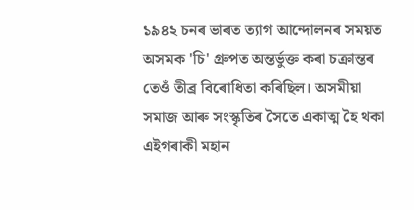১৯৪২ চনৰ ভাৰত ত্যাগ আন্দোলনৰ সময়ত অসমক 'চি' গ্ৰুপত অন্তৰ্ভুক্ত কৰা চক্ৰান্তৰ তেওঁ তীব্ৰ বিৰোধিতা কৰিছিল। অসমীয়া সমাজ আৰু সংস্কৃতিৰ সৈতে একাত্ম হৈ থকা এইগৰাকী মহান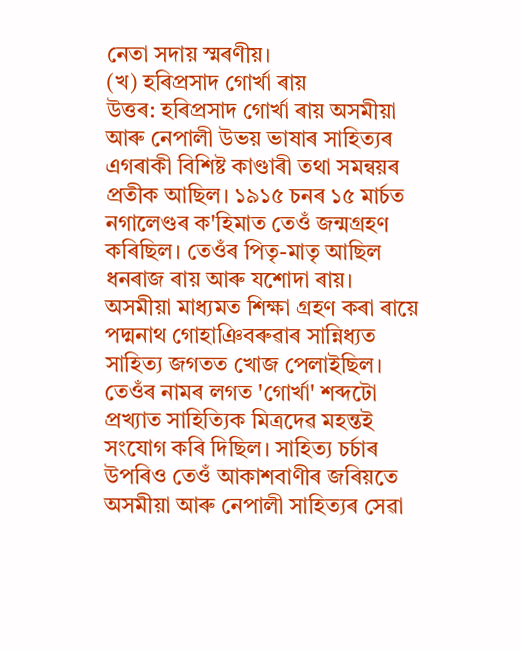নেতা সদায় স্মৰণীয়।
(খ) হৰিপ্ৰসাদ গোর্খা ৰায়
উত্তৰ: হৰিপ্ৰসাদ গোর্খা ৰায় অসমীয়া আৰু নেপালী উভয় ভাষাৰ সাহিত্যৰ এগৰাকী বিশিষ্ট কাণ্ডাৰী তথা সমন্বয়ৰ প্ৰতীক আছিল। ১৯১৫ চনৰ ১৫ মাৰ্চত নগালেণ্ডৰ ক'হিমাত তেওঁ জন্মগ্ৰহণ কৰিছিল। তেওঁৰ পিতৃ-মাতৃ আছিল ধনৰাজ ৰায় আৰু যশোদা ৰায়। অসমীয়া মাধ্যমত শিক্ষা গ্ৰহণ কৰা ৰায়ে পদ্মনাথ গোহাঞিবৰুৱাৰ সান্নিধ্যত সাহিত্য জগতত খোজ পেলাইছিল। তেওঁৰ নামৰ লগত 'গোর্খা' শব্দটো প্ৰখ্যাত সাহিত্যিক মিত্ৰদেৱ মহন্তই সংযোগ কৰি দিছিল। সাহিত্য চৰ্চাৰ উপৰিও তেওঁ আকাশবাণীৰ জৰিয়তে অসমীয়া আৰু নেপালী সাহিত্যৰ সেৱা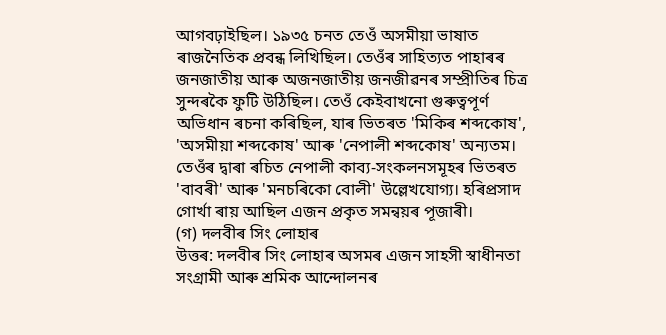আগবঢ়াইছিল। ১৯৩৫ চনত তেওঁ অসমীয়া ভাষাত ৰাজনৈতিক প্ৰবন্ধ লিখিছিল। তেওঁৰ সাহিত্যত পাহাৰৰ জনজাতীয় আৰু অজনজাতীয় জনজীৱনৰ সম্প্ৰীতিৰ চিত্ৰ সুন্দৰকৈ ফুটি উঠিছিল। তেওঁ কেইবাখনো গুৰুত্বপূৰ্ণ অভিধান ৰচনা কৰিছিল, যাৰ ভিতৰত 'মিকিৰ শব্দকোষ', 'অসমীয়া শব্দকোষ' আৰু 'নেপালী শব্দকোষ' অন্যতম। তেওঁৰ দ্বাৰা ৰচিত নেপালী কাব্য-সংকলনসমূহৰ ভিতৰত 'বাবৰী' আৰু 'মনচৰিকো বোলী' উল্লেখযোগ্য। হৰিপ্ৰসাদ গোর্খা ৰায় আছিল এজন প্ৰকৃত সমন্বয়ৰ পূজাৰী।
(গ) দলবীৰ সিং লোহাৰ
উত্তৰ: দলবীৰ সিং লোহাৰ অসমৰ এজন সাহসী স্বাধীনতা সংগ্ৰামী আৰু শ্ৰমিক আন্দোলনৰ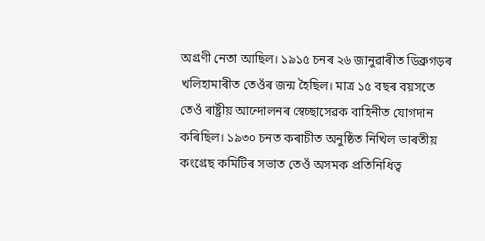অগ্ৰণী নেতা আছিল। ১৯১৫ চনৰ ২৬ জানুৱাৰীত ডিব্ৰুগড়ৰ খলিহামাৰীত তেওঁৰ জন্ম হৈছিল। মাত্ৰ ১৫ বছৰ বয়সতে তেওঁ ৰাষ্ট্ৰীয় আন্দোলনৰ স্বেচ্ছাসেৱক বাহিনীত যোগদান কৰিছিল। ১৯৩০ চনত কৰাচীত অনুষ্ঠিত নিখিল ভাৰতীয় কংগ্ৰেছ কমিটিৰ সভাত তেওঁ অসমক প্ৰতিনিধিত্ব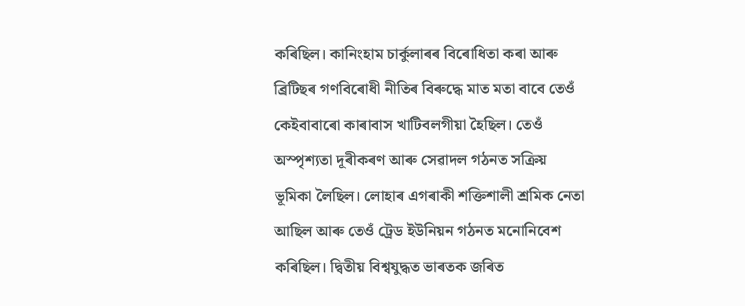কৰিছিল। কানিংহাম চাৰ্কুলাৰৰ বিৰোধিতা কৰা আৰু ব্ৰিটিছৰ গণবিৰোধী নীতিৰ বিৰুদ্ধে মাত মতা বাবে তেওঁ কেইবাবাৰো কাৰাবাস খাটিবলগীয়া হৈছিল। তেওঁ অস্পৃশ্যতা দূৰীকৰণ আৰু সেৱাদল গঠনত সক্ৰিয় ভূমিকা লৈছিল। লোহাৰ এগৰাকী শক্তিশালী শ্ৰমিক নেতা আছিল আৰু তেওঁ ট্ৰেড ইউনিয়ন গঠনত মনোনিবেশ কৰিছিল। দ্বিতীয় বিশ্বযুদ্ধত ভাৰতক জৰিত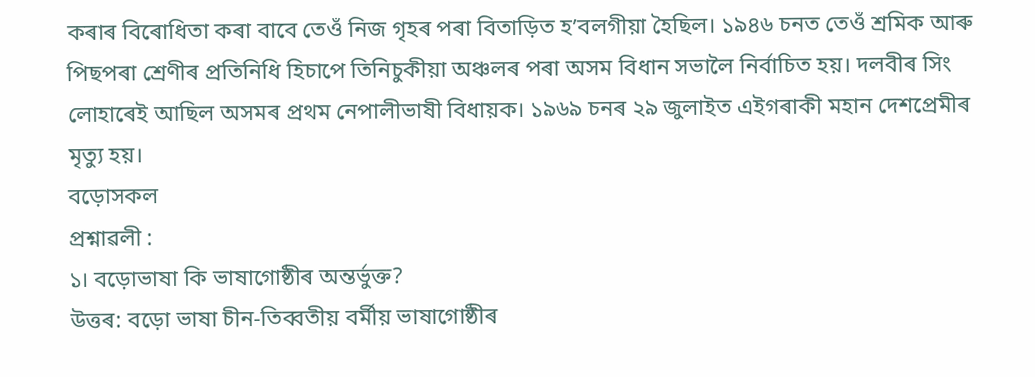কৰাৰ বিৰোধিতা কৰা বাবে তেওঁ নিজ গৃহৰ পৰা বিতাড়িত হ’বলগীয়া হৈছিল। ১৯৪৬ চনত তেওঁ শ্ৰমিক আৰু পিছপৰা শ্ৰেণীৰ প্ৰতিনিধি হিচাপে তিনিচুকীয়া অঞ্চলৰ পৰা অসম বিধান সভালৈ নিৰ্বাচিত হয়। দলবীৰ সিং লোহাৰেই আছিল অসমৰ প্ৰথম নেপালীভাষী বিধায়ক। ১৯৬৯ চনৰ ২৯ জুলাইত এইগৰাকী মহান দেশপ্ৰেমীৰ মৃত্যু হয়।
বড়োসকল
প্ৰশ্নাৱলী :
১। বড়োভাষা কি ভাষাগোষ্ঠীৰ অন্তৰ্ভুক্ত?
উত্তৰ: বড়ো ভাষা চীন-তিব্বতীয় বৰ্মীয় ভাষাগোষ্ঠীৰ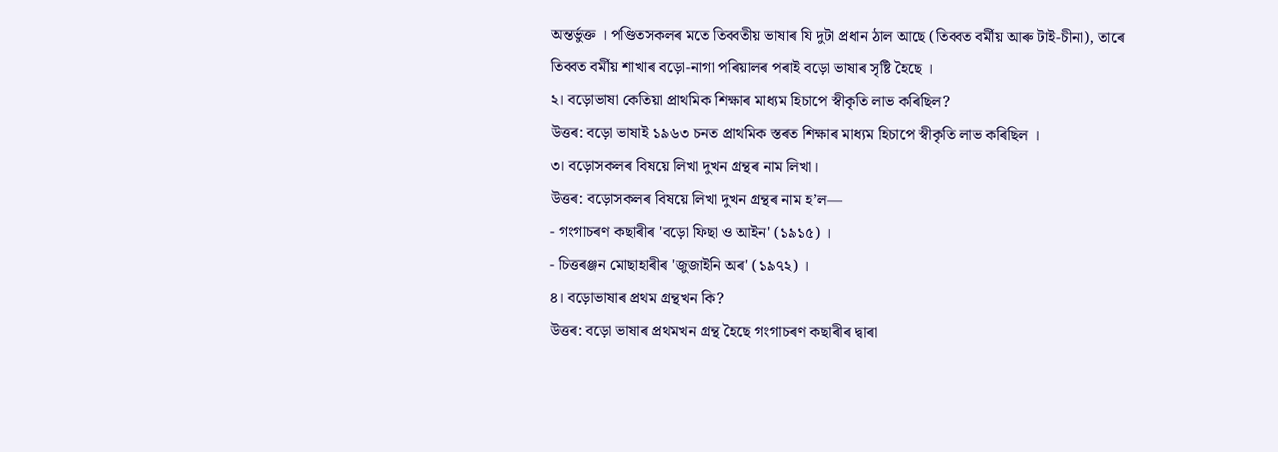অন্তৰ্ভুক্ত । পণ্ডিতসকলৰ মতে তিব্বতীয় ভাষাৰ যি দুটা প্রধান ঠাল আছে (তিব্বত বৰ্মীয় আৰু টাই-চীনা), তাৰে তিব্বত বৰ্মীয় শাখাৰ বড়ো-নাগা পৰিয়ালৰ পৰাই বড়ো ভাষাৰ সৃষ্টি হৈছে ।
২। বড়োভাষা কেতিয়া প্ৰাথমিক শিক্ষাৰ মাধ্যম হিচাপে স্বীকৃতি লাভ কৰিছিল?
উত্তৰ: বড়ো ভাষাই ১৯৬৩ চনত প্ৰাথমিক স্তৰত শিক্ষাৰ মাধ্যম হিচাপে স্বীকৃতি লাভ কৰিছিল ।
৩। বড়োসকলৰ বিষয়ে লিখা দুখন গ্ৰন্থৰ নাম লিখা।
উত্তৰ: বড়োসকলৰ বিষয়ে লিখা দুখন গ্ৰন্থৰ নাম হ’ল—
- গংগাচৰণ কছাৰীৰ 'বড়ো ফিছা ও আইন' (১৯১৫) ।
- চিত্তৰঞ্জন মোছাহাৰীৰ 'জুজাইনি অৰ' (১৯৭২) ।
৪। বড়োভাষাৰ প্ৰথম গ্ৰন্থখন কি?
উত্তৰ: বড়ো ভাষাৰ প্ৰথমখন গ্ৰন্থ হৈছে গংগাচৰণ কছাৰীৰ দ্বাৰা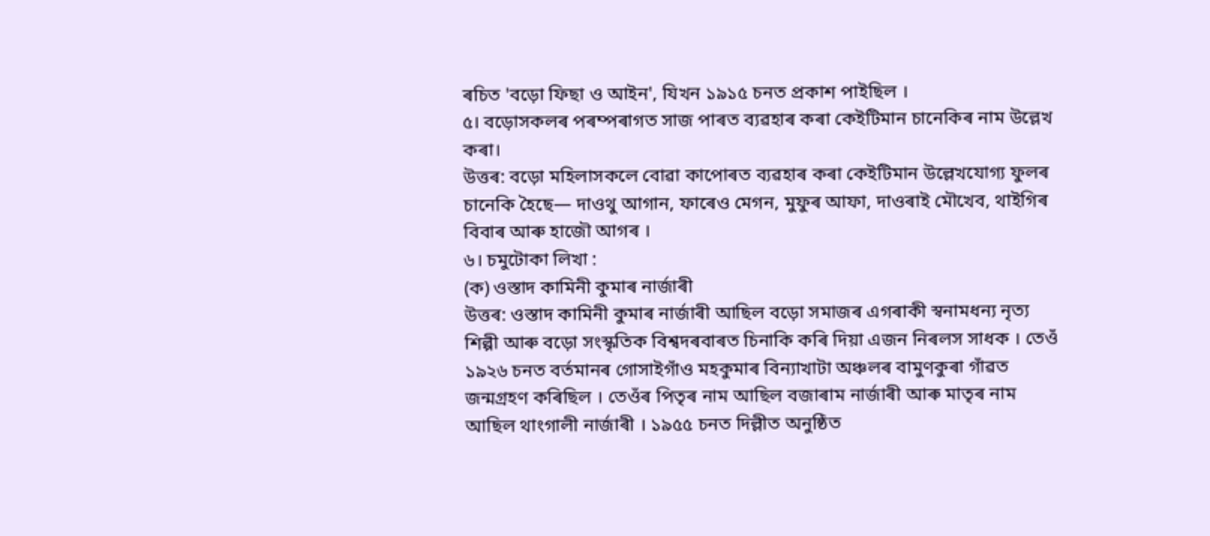ৰচিত 'বড়ো ফিছা ও আইন', যিখন ১৯১৫ চনত প্ৰকাশ পাইছিল ।
৫। বড়োসকলৰ পৰম্পৰাগত সাজ পাৰত ব্যৱহাৰ কৰা কেইটিমান চানেকিৰ নাম উল্লেখ কৰা।
উত্তৰ: বড়ো মহিলাসকলে বোৱা কাপোৰত ব্যৱহাৰ কৰা কেইটিমান উল্লেখযোগ্য ফুলৰ চানেকি হৈছে— দাওথু আগান, ফাৰেও মেগন, মুফুৰ আফা, দাওৰাই মৌখেব, থাইগিৰ বিবাৰ আৰু হাজৌ আগৰ ।
৬। চমুটোকা লিখা :
(ক) ওস্তাদ কামিনী কুমাৰ নাৰ্জাৰী
উত্তৰ: ওস্তাদ কামিনী কুমাৰ নাৰ্জাৰী আছিল বড়ো সমাজৰ এগৰাকী স্বনামধন্য নৃত্য শিল্পী আৰু বড়ো সংস্কৃতিক বিশ্বদৰবাৰত চিনাকি কৰি দিয়া এজন নিৰলস সাধক । তেওঁ ১৯২৬ চনত বৰ্তমানৰ গোসাইগাঁও মহকুমাৰ বিন্যাখাটা অঞ্চলৰ বামুণকুৰা গাঁৱত জন্মগ্ৰহণ কৰিছিল । তেওঁৰ পিতৃৰ নাম আছিল বজাৰাম নাৰ্জাৰী আৰু মাতৃৰ নাম আছিল থাংগালী নাৰ্জাৰী । ১৯৫৫ চনত দিল্লীত অনুষ্ঠিত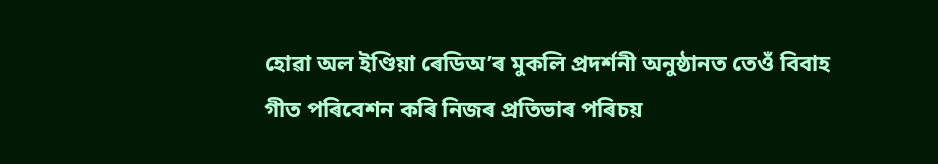হোৱা অল ইণ্ডিয়া ৰেডিঅ’ৰ মুকলি প্ৰদৰ্শনী অনুষ্ঠানত তেওঁ বিবাহ গীত পৰিবেশন কৰি নিজৰ প্ৰতিভাৰ পৰিচয়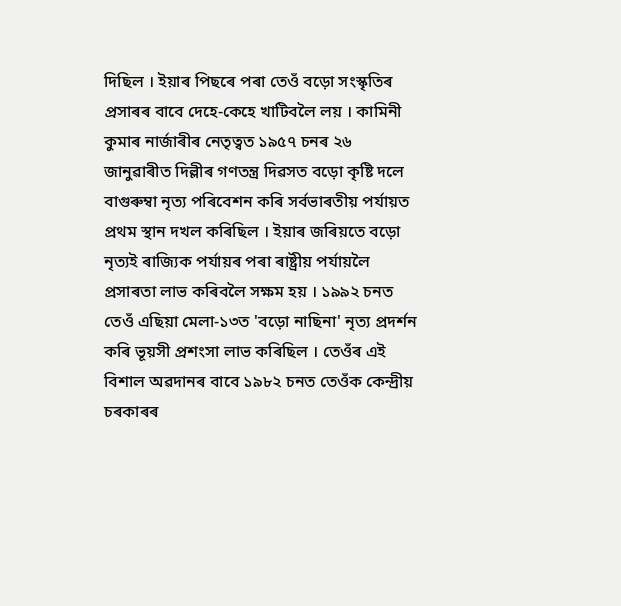দিছিল । ইয়াৰ পিছৰে পৰা তেওঁ বড়ো সংস্কৃতিৰ প্ৰসাৰৰ বাবে দেহে-কেহে খাটিবলৈ লয় । কামিনী কুমাৰ নাৰ্জাৰীৰ নেতৃত্বত ১৯৫৭ চনৰ ২৬ জানুৱাৰীত দিল্লীৰ গণতন্ত্ৰ দিৱসত বড়ো কৃষ্টি দলে বাগুৰুম্বা নৃত্য পৰিবেশন কৰি সৰ্বভাৰতীয় পৰ্যায়ত প্ৰথম স্থান দখল কৰিছিল । ইয়াৰ জৰিয়তে বড়ো নৃত্যই ৰাজ্যিক পৰ্যায়ৰ পৰা ৰাষ্ট্ৰীয় পৰ্যায়লৈ প্ৰসাৰতা লাভ কৰিবলৈ সক্ষম হয় । ১৯৯২ চনত তেওঁ এছিয়া মেলা-১৩ত 'বড়ো নাছিনা' নৃত্য প্ৰদৰ্শন কৰি ভূয়সী প্ৰশংসা লাভ কৰিছিল । তেওঁৰ এই বিশাল অৱদানৰ বাবে ১৯৮২ চনত তেওঁক কেন্দ্ৰীয় চৰকাৰৰ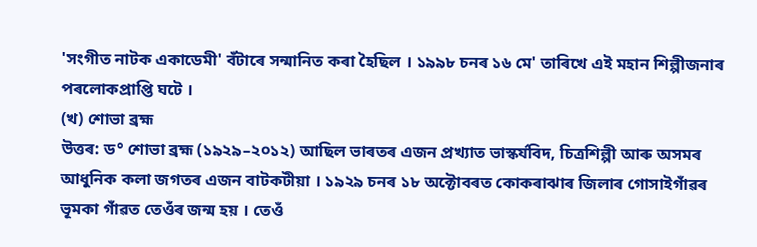'সংগীত নাটক একাডেমী' বঁটাৰে সন্মানিত কৰা হৈছিল । ১৯৯৮ চনৰ ১৬ মে' তাৰিখে এই মহান শিল্পীজনাৰ পৰলোকপ্ৰাপ্তি ঘটে ।
(খ) শোভা ব্ৰহ্ম
উত্তৰ: ড° শোভা ব্ৰহ্ম (১৯২৯–২০১২) আছিল ভাৰতৰ এজন প্ৰখ্যাত ভাস্কৰ্যবিদ, চিত্ৰশিল্পী আৰু অসমৰ আধুনিক কলা জগতৰ এজন বাটকটীয়া । ১৯২৯ চনৰ ১৮ অক্টোবৰত কোকৰাঝাৰ জিলাৰ গোসাইগাঁৱৰ ভূমকা গাঁৱত তেওঁৰ জন্ম হয় । তেওঁ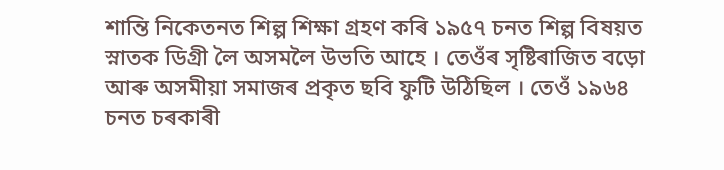শান্তি নিকেতনত শিল্প শিক্ষা গ্ৰহণ কৰি ১৯৫৭ চনত শিল্প বিষয়ত স্নাতক ডিগ্ৰী লৈ অসমলৈ উভতি আহে । তেওঁৰ সৃষ্টিৰাজিত বড়ো আৰু অসমীয়া সমাজৰ প্ৰকৃত ছবি ফুটি উঠিছিল । তেওঁ ১৯৬৪ চনত চৰকাৰী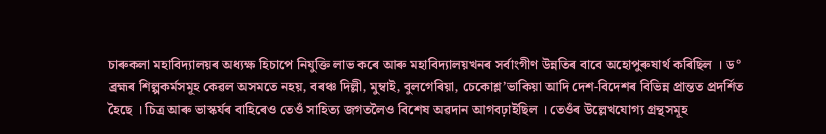চাৰুকলা মহাবিদ্যালয়ৰ অধ্যক্ষ হিচাপে নিযুক্তি লাভ কৰে আৰু মহাবিদ্যালয়খনৰ সৰ্বাংগীণ উন্নতিৰ বাবে অহোপুৰুষাৰ্থ কৰিছিল । ড° ব্ৰহ্মৰ শিল্পকৰ্মসমূহ কেৱল অসমতে নহয়, বৰঞ্চ দিল্লী, মুম্বাই, বুলগেৰিয়া, চেকোশ্ল’ভাকিয়া আদি দেশ-বিদেশৰ বিভিন্ন প্ৰান্তত প্ৰদৰ্শিত হৈছে । চিত্ৰ আৰু ভাস্কৰ্যৰ বাহিৰেও তেওঁ সাহিত্য জগতলৈও বিশেষ অৱদান আগবঢ়াইছিল । তেওঁৰ উল্লেখযোগ্য গ্ৰন্থসমূহ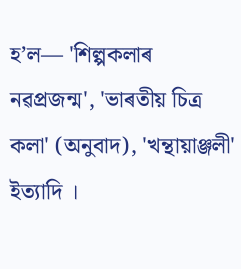হ’ল— 'শিল্পকলাৰ নৱপ্ৰজন্ম', 'ভাৰতীয় চিত্ৰ কলা' (অনুবাদ), 'খন্থায়াঞ্জলী' ইত্যাদি ।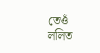তেওঁ ললিত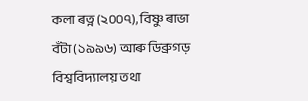কলা ৰত্ন (২০০৭), বিষ্ণু ৰাভা বঁটা (১৯৯৬) আৰু ডিব্ৰুগড় বিশ্ববিদ্যালয় তথা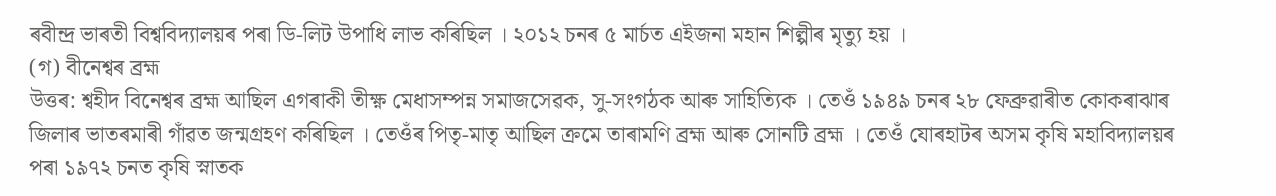ৰবীন্দ্ৰ ভাৰতী বিশ্ববিদ্যালয়ৰ পৰা ডি-লিট উপাধি লাভ কৰিছিল । ২০১২ চনৰ ৫ মাৰ্চত এইজনা মহান শিল্পীৰ মৃত্যু হয় ।
(গ) বীনেশ্বৰ ব্ৰহ্ম
উত্তৰ: শ্বহীদ বিনেশ্বৰ ব্ৰহ্ম আছিল এগৰাকী তীক্ষ্ণ মেধাসম্পন্ন সমাজসেৱক, সু-সংগঠক আৰু সাহিত্যিক । তেওঁ ১৯৪৯ চনৰ ২৮ ফেব্ৰুৱাৰীত কোকৰাঝাৰ জিলাৰ ভাতৰমাৰী গাঁৱত জন্মগ্ৰহণ কৰিছিল । তেওঁৰ পিতৃ-মাতৃ আছিল ক্ৰমে তাৰামণি ব্ৰহ্ম আৰু সোনটি ব্ৰহ্ম । তেওঁ যোৰহাটৰ অসম কৃষি মহাবিদ্যালয়ৰ পৰা ১৯৭২ চনত কৃষি স্নাতক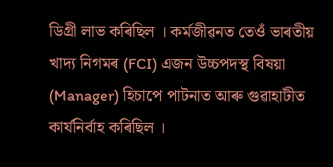ডিগ্ৰী লাভ কৰিছিল । কৰ্মজীৱনত তেওঁ ভাৰতীয় খাদ্য নিগমৰ (FCI) এজন উচ্চপদস্থ বিষয়া (Manager) হিচাপে পাটনাত আৰু গুৱাহাটীত কাৰ্যনিৰ্বাহ কৰিছিল ।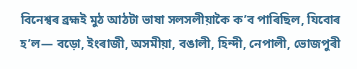বিনেশ্বৰ ব্ৰহ্মই মুঠ আঠটা ভাষা সলসলীয়াকৈ ক’ব পাৰিছিল, যিবোৰ হ’ল— বড়ো, ইংৰাজী, অসমীয়া, বঙালী, হিন্দী, নেপালী, ভোজপুৰী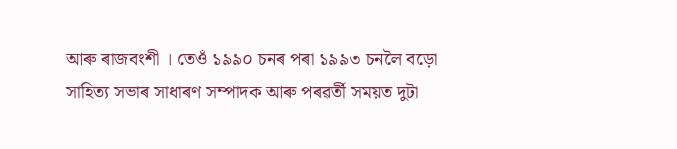আৰু ৰাজবংশী । তেওঁ ১৯৯০ চনৰ পৰা ১৯৯৩ চনলৈ বড়ো সাহিত্য সভাৰ সাধাৰণ সম্পাদক আৰু পৰৱৰ্তী সময়ত দুটা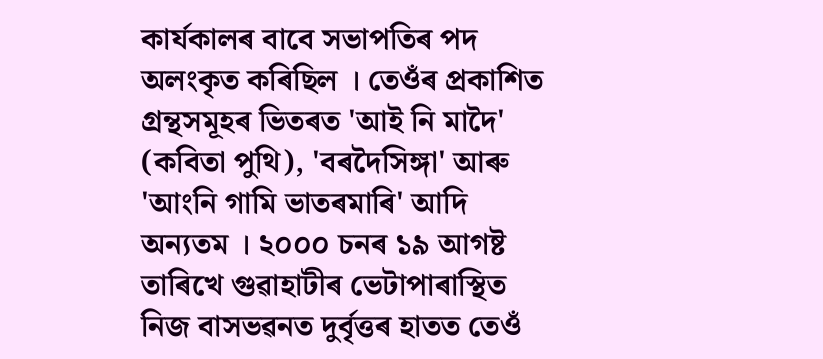কাৰ্যকালৰ বাবে সভাপতিৰ পদ অলংকৃত কৰিছিল । তেওঁৰ প্ৰকাশিত গ্ৰন্থসমূহৰ ভিতৰত 'আই নি মাদৈ' (কবিতা পুথি), 'বৰদৈসিঙ্গা' আৰু 'আংনি গামি ভাতৰমাৰি' আদি অন্যতম । ২০০০ চনৰ ১৯ আগষ্ট তাৰিখে গুৱাহাটীৰ ভেটাপাৰাস্থিত নিজ বাসভৱনত দুৰ্বৃত্তৰ হাতত তেওঁ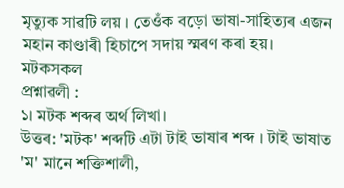মৃত্যুক সাৱটি লয় । তেওঁক বড়ো ভাষা-সাহিত্যৰ এজন মহান কাণ্ডাৰী হিচাপে সদায় স্মৰণ কৰা হয়।
মটকসকল
প্ৰশ্নাৱলী :
১। মটক শব্দৰ অৰ্থ লিখা।
উত্তৰ: 'মটক' শব্দটি এটা টাই ভাষাৰ শব্দ । টাই ভাষাত 'ম' মানে শক্তিশালী,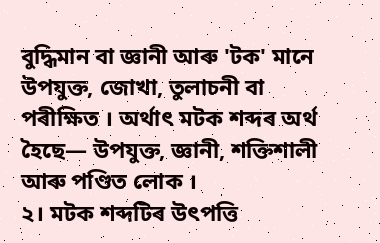বুদ্ধিমান বা জ্ঞানী আৰু 'টক' মানে উপযুক্ত, জোখা, তুলাচনী বা পৰীক্ষিত । অৰ্থাৎ মটক শব্দৰ অৰ্থ হৈছে— উপযুক্ত, জ্ঞানী, শক্তিশালী আৰু পণ্ডিত লোক ।
২। মটক শব্দটিৰ উৎপত্তি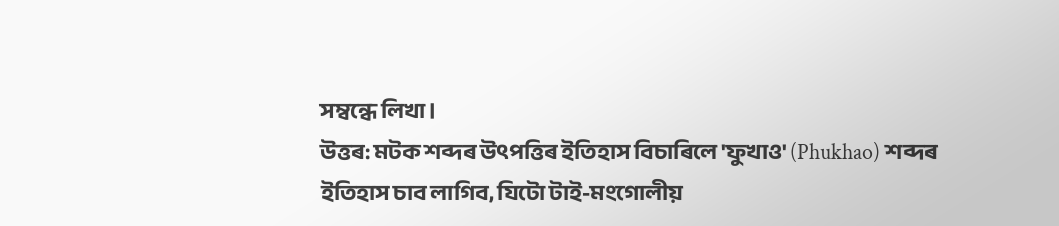সম্বন্ধে লিখা।
উত্তৰ: মটক শব্দৰ উৎপত্তিৰ ইতিহাস বিচাৰিলে 'ফুখাও' (Phukhao) শব্দৰ ইতিহাস চাব লাগিব, যিটো টাই-মংগোলীয়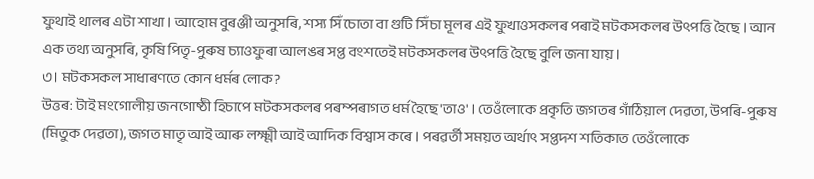ফুথাই থালৰ এটা শাখা । আহোম বুৰঞ্জী অনুসৰি, শস্য সিঁচোতা বা গুটি সিঁচা মূলৰ এই ফুখাওসকলৰ পৰাই মটকসকলৰ উৎপত্তি হৈছে । আন এক তথ্য অনুসৰি, কৃষি পিতৃ-পুৰুষ চ্যাওফুৰা আলঙৰ সপ্ত বংশতেই মটকসকলৰ উৎপত্তি হৈছে বুলি জনা যায় ।
৩। মটকসকল সাধাৰণতে কোন ধৰ্মৰ লোক?
উত্তৰ: টাই মংগোলীয় জনগোষ্ঠী হিচাপে মটকসকলৰ পৰম্পৰাগত ধৰ্ম হৈছে 'তাও' । তেওঁলোকে প্ৰকৃতি জগতৰ গাঁঠিয়াল দেৱতা, উপৰি-পুৰুষ (মিতুক দেৱতা), জগত মাতৃ আই আৰু লক্ষ্মী আই আদিক বিশ্বাস কৰে । পৰৱৰ্তী সময়ত অৰ্থাৎ সপ্তদশ শতিকাত তেওঁলোকে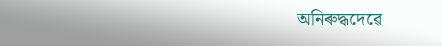অনিৰুদ্ধদেৱে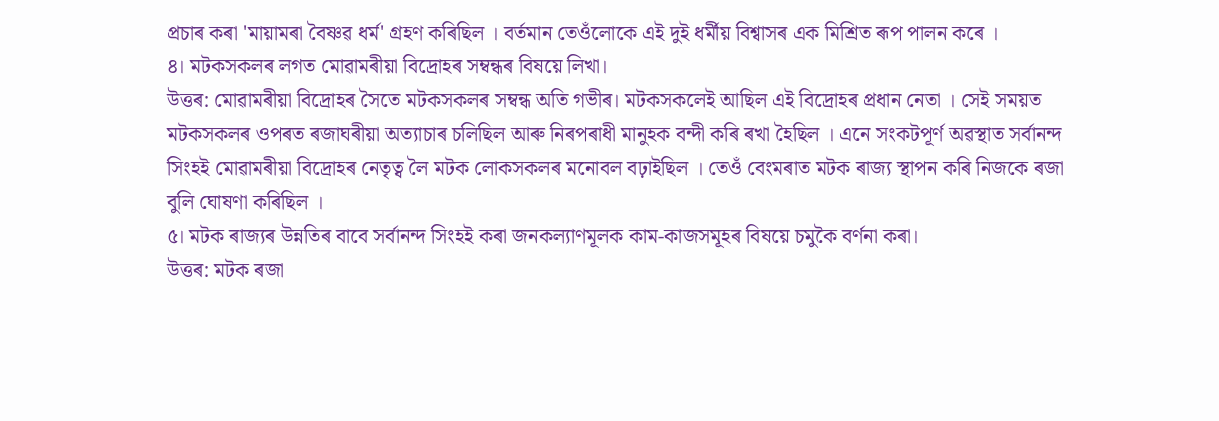প্ৰচাৰ কৰা 'মায়ামৰা বৈষ্ণৱ ধৰ্ম' গ্ৰহণ কৰিছিল । বৰ্তমান তেওঁলোকে এই দুই ধৰ্মীয় বিশ্বাসৰ এক মিশ্ৰিত ৰূপ পালন কৰে ।
৪। মটকসকলৰ লগত মোৱামৰীয়া বিদ্ৰোহৰ সম্বন্ধৰ বিষয়ে লিখা।
উত্তৰ: মোৱামৰীয়া বিদ্ৰোহৰ সৈতে মটকসকলৰ সম্বন্ধ অতি গভীৰ। মটকসকলেই আছিল এই বিদ্ৰোহৰ প্ৰধান নেতা । সেই সময়ত মটকসকলৰ ওপৰত ৰজাঘৰীয়া অত্যাচাৰ চলিছিল আৰু নিৰপৰাধী মানুহক বন্দী কৰি ৰখা হৈছিল । এনে সংকটপূৰ্ণ অৱস্থাত সৰ্বানন্দ সিংহই মোৱামৰীয়া বিদ্ৰোহৰ নেতৃত্ব লৈ মটক লোকসকলৰ মনোবল বঢ়াইছিল । তেওঁ বেংমৰাত মটক ৰাজ্য স্থাপন কৰি নিজকে ৰজা বুলি ঘোষণা কৰিছিল ।
৫। মটক ৰাজ্যৰ উন্নতিৰ বাবে সৰ্বানন্দ সিংহই কৰা জনকল্যাণমূলক কাম-কাজসমূহৰ বিষয়ে চমুকৈ বৰ্ণনা কৰা।
উত্তৰ: মটক ৰজা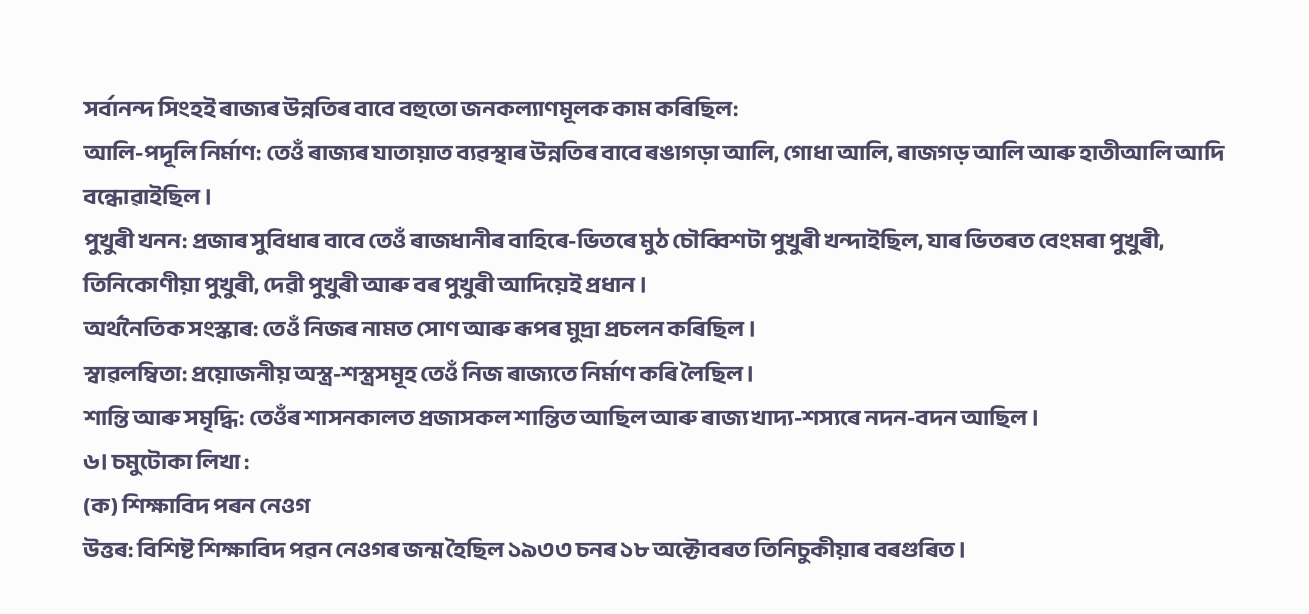সৰ্বানন্দ সিংহই ৰাজ্যৰ উন্নতিৰ বাবে বহুতো জনকল্যাণমূলক কাম কৰিছিল:
আলি-পদূলি নিৰ্মাণ: তেওঁ ৰাজ্যৰ যাতায়াত ব্যৱস্থাৰ উন্নতিৰ বাবে ৰঙাগড়া আলি, গোধা আলি, ৰাজগড় আলি আৰু হাতীআলি আদি বন্ধোৱাইছিল ।
পুখুৰী খনন: প্ৰজাৰ সুবিধাৰ বাবে তেওঁ ৰাজধানীৰ বাহিৰে-ভিতৰে মুঠ চৌব্বিশটা পুখুৰী খন্দাইছিল, যাৰ ভিতৰত বেংমৰা পুখুৰী, তিনিকোণীয়া পুখুৰী, দেৱী পুখুৰী আৰু বৰ পুখুৰী আদিয়েই প্ৰধান ।
অৰ্থনৈতিক সংস্কাৰ: তেওঁ নিজৰ নামত সোণ আৰু ৰূপৰ মুদ্ৰা প্ৰচলন কৰিছিল ।
স্বাৱলম্বিতা: প্ৰয়োজনীয় অস্ত্ৰ-শস্ত্ৰসমূহ তেওঁ নিজ ৰাজ্যতে নিৰ্মাণ কৰি লৈছিল ।
শান্তি আৰু সমৃদ্ধি: তেওঁৰ শাসনকালত প্ৰজাসকল শান্তিত আছিল আৰু ৰাজ্য খাদ্য-শস্যৰে নদন-বদন আছিল ।
৬। চমুটোকা লিখা :
(ক) শিক্ষাবিদ পৰন নেওগ
উত্তৰ: বিশিষ্ট শিক্ষাবিদ পৱন নেওগৰ জন্ম হৈছিল ১৯৩৩ চনৰ ১৮ অক্টোবৰত তিনিচুকীয়াৰ বৰগুৰিত ।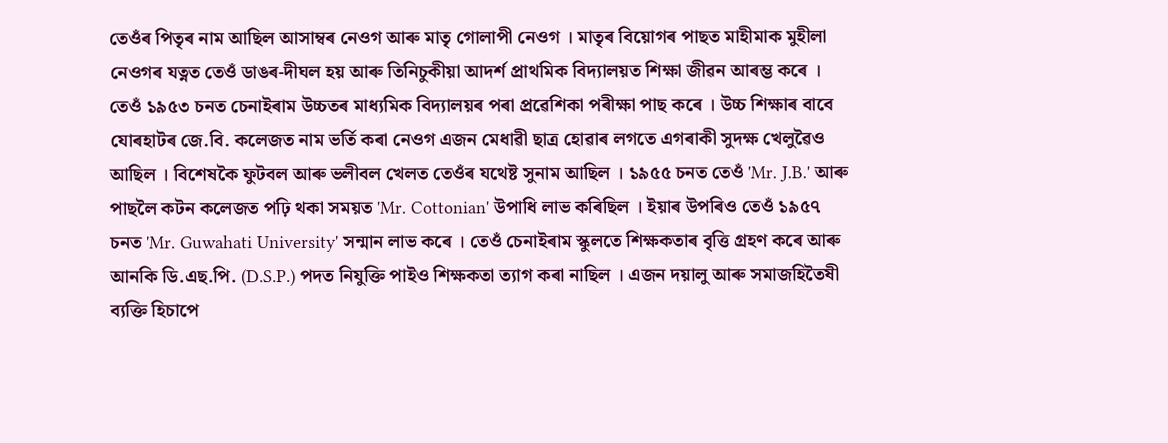তেওঁৰ পিতৃৰ নাম আছিল আসাম্বৰ নেওগ আৰু মাতৃ গোলাপী নেওগ । মাতৃৰ বিয়োগৰ পাছত মাহীমাক মুহীলা নেওগৰ যত্নত তেওঁ ডাঙৰ-দীঘল হয় আৰু তিনিচুকীয়া আদৰ্শ প্ৰাথমিক বিদ্যালয়ত শিক্ষা জীৱন আৰম্ভ কৰে । তেওঁ ১৯৫৩ চনত চেনাইৰাম উচ্চতৰ মাধ্যমিক বিদ্যালয়ৰ পৰা প্ৰৱেশিকা পৰীক্ষা পাছ কৰে । উচ্চ শিক্ষাৰ বাবে যোৰহাটৰ জে.বি. কলেজত নাম ভৰ্তি কৰা নেওগ এজন মেধাৱী ছাত্ৰ হোৱাৰ লগতে এগৰাকী সুদক্ষ খেলুৱৈও আছিল । বিশেষকৈ ফুটবল আৰু ভলীবল খেলত তেওঁৰ যথেষ্ট সুনাম আছিল । ১৯৫৫ চনত তেওঁ 'Mr. J.B.' আৰু পাছলৈ কটন কলেজত পঢ়ি থকা সময়ত 'Mr. Cottonian' উপাধি লাভ কৰিছিল । ইয়াৰ উপৰিও তেওঁ ১৯৫৭ চনত 'Mr. Guwahati University' সন্মান লাভ কৰে । তেওঁ চেনাইৰাম স্কুলতে শিক্ষকতাৰ বৃত্তি গ্ৰহণ কৰে আৰু আনকি ডি.এছ.পি. (D.S.P.) পদত নিযুক্তি পাইও শিক্ষকতা ত্যাগ কৰা নাছিল । এজন দয়ালু আৰু সমাজহিতৈষী ব্যক্তি হিচাপে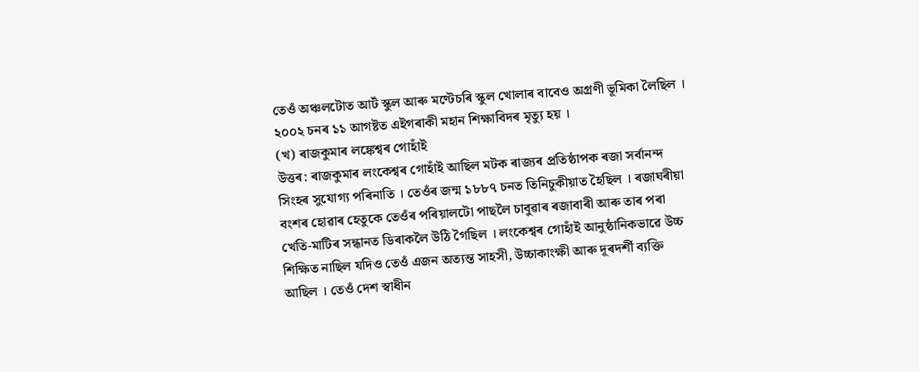তেওঁ অঞ্চলটোত আৰ্ট স্কুল আৰু মণ্টেচৰি স্কুল খোলাৰ বাবেও অগ্ৰণী ভূমিকা লৈছিল । ২০০২ চনৰ ১১ আগষ্টত এইগৰাকী মহান শিক্ষাবিদৰ মৃত্যু হয় ।
(খ) ৰাজকুমাৰ লঙ্কেশ্বৰ গোহাঁই
উত্তৰ: ৰাজকুমাৰ লংকেশ্বৰ গোহাঁই আছিল মটক ৰাজ্যৰ প্ৰতিষ্ঠাপক ৰজা সৰ্বানন্দ সিংহৰ সুযোগ্য পৰিনাতি । তেওঁৰ জন্ম ১৮৮৭ চনত তিনিচুকীয়াত হৈছিল । ৰজাঘৰীয়া বংশৰ হোৱাৰ হেতুকে তেওঁৰ পৰিয়ালটো পাছলৈ চাবুৱাৰ ৰজাবাৰী আৰু তাৰ পৰা খেতি-মাটিৰ সন্ধানত ডিৰাকলৈ উঠি গৈছিল । লংকেশ্বৰ গোহাঁই আনুষ্ঠানিকভাৱে উচ্চ শিক্ষিত নাছিল যদিও তেওঁ এজন অত্যন্ত সাহসী, উচ্চাকাংক্ষী আৰু দূৰদৰ্শী ব্যক্তি আছিল । তেওঁ দেশ স্বাধীন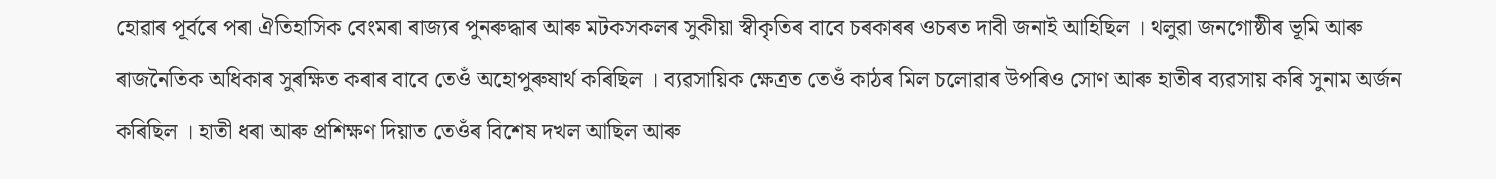হোৱাৰ পূৰ্বৰে পৰা ঐতিহাসিক বেংমৰা ৰাজ্যৰ পুনৰুদ্ধাৰ আৰু মটকসকলৰ সুকীয়া স্বীকৃতিৰ বাবে চৰকাৰৰ ওচৰত দাবী জনাই আহিছিল । থলুৱা জনগোষ্ঠীৰ ভূমি আৰু ৰাজনৈতিক অধিকাৰ সুৰক্ষিত কৰাৰ বাবে তেওঁ অহোপুৰুষাৰ্থ কৰিছিল । ব্যৱসায়িক ক্ষেত্ৰত তেওঁ কাঠৰ মিল চলোৱাৰ উপৰিও সোণ আৰু হাতীৰ ব্যৱসায় কৰি সুনাম অৰ্জন কৰিছিল । হাতী ধৰা আৰু প্ৰশিক্ষণ দিয়াত তেওঁৰ বিশেষ দখল আছিল আৰু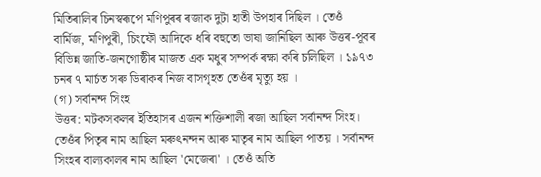মিতিৰালিৰ চিনস্বৰূপে মণিপুৰৰ ৰজাক দুটা হাতী উপহাৰ দিছিল । তেওঁ বাৰ্মিজ, মণিপুৰী, চিংফৌ আদিকে ধৰি বহুতো ভাষা জানিছিল আৰু উত্তৰ-পূবৰ বিভিন্ন জাতি-জনগোষ্ঠীৰ মাজত এক মধুৰ সম্পৰ্ক ৰক্ষা কৰি চলিছিল । ১৯৭৩ চনৰ ৭ মাৰ্চত সৰু ডিৰাকৰ নিজ বাসগৃহত তেওঁৰ মৃত্যু হয় ।
(গ) সৰ্বানন্দ সিংহ
উত্তৰ: মটকসকলৰ ইতিহাসৰ এজন শক্তিশালী ৰজা আছিল সৰ্বানন্দ সিংহ। তেওঁৰ পিতৃৰ নাম আছিল মৰুৎনন্দন আৰু মাতৃৰ নাম আছিল পাতয় । সৰ্বানন্দ সিংহৰ বাল্যকালৰ নাম আছিল 'মেজেৰা' । তেওঁ অতি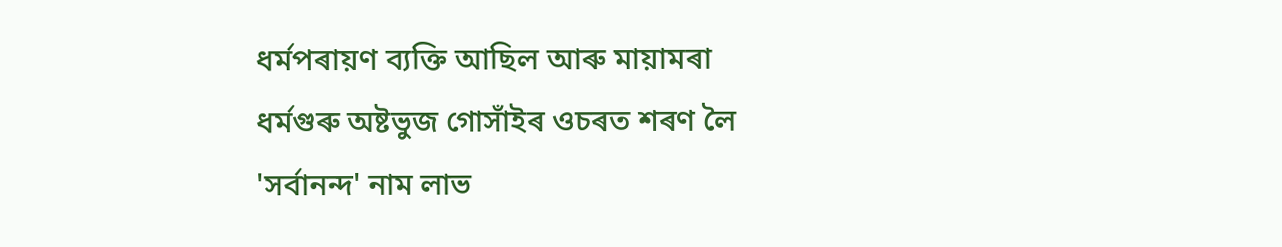ধৰ্মপৰায়ণ ব্যক্তি আছিল আৰু মায়ামৰা ধৰ্মগুৰু অষ্টভুজ গোসাঁইৰ ওচৰত শৰণ লৈ 'সৰ্বানন্দ' নাম লাভ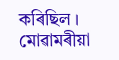কৰিছিল । মোৱামৰীয়া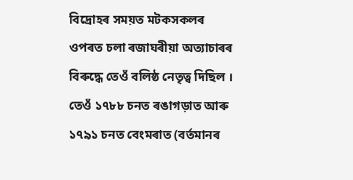বিদ্ৰোহৰ সময়ত মটকসকলৰ ওপৰত চলা ৰজাঘৰীয়া অত্যাচাৰৰ বিৰুদ্ধে তেওঁ বলিষ্ঠ নেতৃত্ব দিছিল । তেওঁ ১৭৮৮ চনত ৰঙাগড়াত আৰু ১৭৯১ চনত বেংমৰাত (বৰ্তমানৰ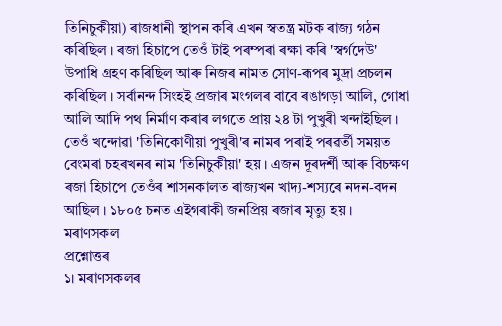তিনিচুকীয়া) ৰাজধানী স্থাপন কৰি এখন স্বতন্ত্ৰ মটক ৰাজ্য গঠন কৰিছিল । ৰজা হিচাপে তেওঁ টাই পৰম্পৰা ৰক্ষা কৰি 'স্বৰ্গদেউ' উপাধি গ্ৰহণ কৰিছিল আৰু নিজৰ নামত সোণ-ৰূপৰ মুদ্ৰা প্ৰচলন কৰিছিল । সৰ্বানন্দ সিংহই প্ৰজাৰ মংগলৰ বাবে ৰঙাগড়া আলি, গোধা আলি আদি পথ নিৰ্মাণ কৰাৰ লগতে প্ৰায় ২৪ টা পুখুৰী খন্দাইছিল । তেওঁ খন্দোৱা 'তিনিকোণীয়া পুখুৰী'ৰ নামৰ পৰাই পৰৱৰ্তী সময়ত বেংমৰা চহৰখনৰ নাম 'তিনিচুকীয়া' হয় । এজন দূৰদৰ্শী আৰু বিচক্ষণ ৰজা হিচাপে তেওঁৰ শাসনকালত ৰাজ্যখন খাদ্য-শস্যৰে নদন-বদন আছিল । ১৮০৫ চনত এইগৰাকী জনপ্ৰিয় ৰজাৰ মৃত্যু হয় ।
মৰাণসকল
প্ৰশ্নোত্তৰ
১। মৰাণসকলৰ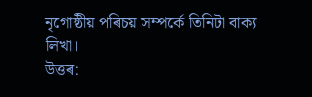নৃগোষ্ঠীয় পৰিচয় সম্পৰ্কে তিনিটা বাক্য লিখা।
উত্তৰ: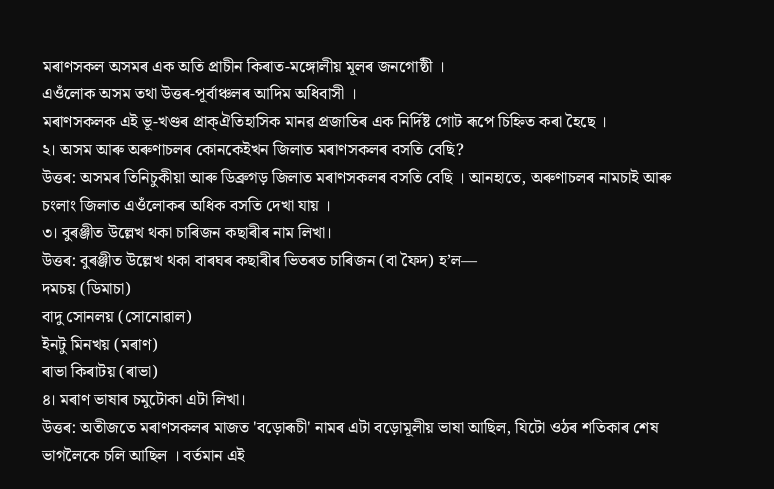মৰাণসকল অসমৰ এক অতি প্ৰাচীন কিৰাত-মঙ্গোলীয় মূলৰ জনগোষ্ঠী ।
এওঁলোক অসম তথা উত্তৰ-পূৰ্বাঞ্চলৰ আদিম অধিবাসী ।
মৰাণসকলক এই ভূ-খণ্ডৰ প্ৰাক্ঐতিহাসিক মানৱ প্ৰজাতিৰ এক নিৰ্দিষ্ট গোট ৰূপে চিহ্নিত কৰা হৈছে ।
২। অসম আৰু অৰুণাচলৰ কোনকেইখন জিলাত মৰাণসকলৰ বসতি বেছি?
উত্তৰ: অসমৰ তিনিচুকীয়া আৰু ডিব্ৰুগড় জিলাত মৰাণসকলৰ বসতি বেছি । আনহাতে, অৰুণাচলৰ নামচাই আৰু চংলাং জিলাত এওঁলোকৰ অধিক বসতি দেখা যায় ।
৩। বুৰঞ্জীত উল্লেখ থকা চাৰিজন কছাৰীৰ নাম লিখা।
উত্তৰ: বুৰঞ্জীত উল্লেখ থকা বাৰঘৰ কছাৰীৰ ভিতৰত চাৰিজন (বা ফৈদ) হ’ল—
দমচয় (ডিমাচা)
বাদু সোনলয় (সোনোৱাল)
ইনটু মিনখয় (মৰাণ)
ৰাভা কিৰাটয় (ৰাভা)
৪। মৰাণ ভাষাৰ চমুটোকা এটা লিখা।
উত্তৰ: অতীজতে মৰাণসকলৰ মাজত 'বড়োৰূচী' নামৰ এটা বড়োমূলীয় ভাষা আছিল, যিটো ওঠৰ শতিকাৰ শেষ ভাগলৈকে চলি আছিল । বৰ্তমান এই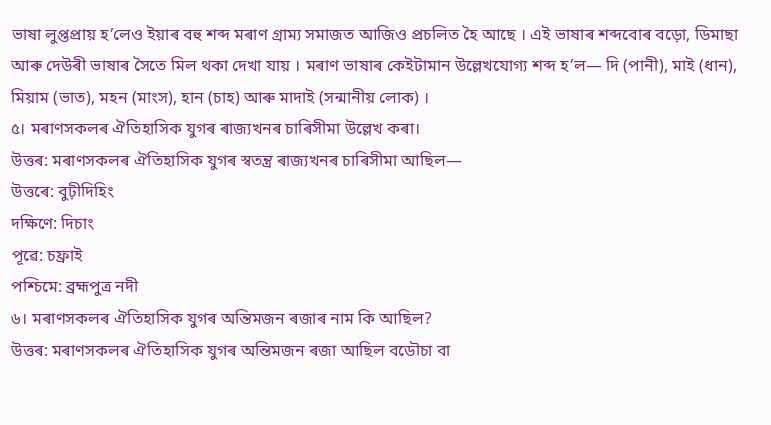ভাষা লুপ্তপ্ৰায় হ’লেও ইয়াৰ বহু শব্দ মৰাণ গ্ৰাম্য সমাজত আজিও প্ৰচলিত হৈ আছে । এই ভাষাৰ শব্দবোৰ বড়ো, ডিমাছা আৰু দেউৰী ভাষাৰ সৈতে মিল থকা দেখা যায় । মৰাণ ভাষাৰ কেইটামান উল্লেখযোগ্য শব্দ হ’ল— দি (পানী), মাই (ধান), মিয়াম (ভাত), মহন (মাংস), হান (চাহ) আৰু মাদাই (সন্মানীয় লোক) ।
৫। মৰাণসকলৰ ঐতিহাসিক যুগৰ ৰাজ্যখনৰ চাৰিসীমা উল্লেখ কৰা।
উত্তৰ: মৰাণসকলৰ ঐতিহাসিক যুগৰ স্বতন্ত্ৰ ৰাজ্যখনৰ চাৰিসীমা আছিল—
উত্তৰে: বুঢ়ীদিহিং
দক্ষিণে: দিচাং
পূৱে: চফ্ৰাই
পশ্চিমে: ব্ৰহ্মপুত্ৰ নদী
৬। মৰাণসকলৰ ঐতিহাসিক যুগৰ অন্তিমজন ৰজাৰ নাম কি আছিল?
উত্তৰ: মৰাণসকলৰ ঐতিহাসিক যুগৰ অন্তিমজন ৰজা আছিল বডৌচা বা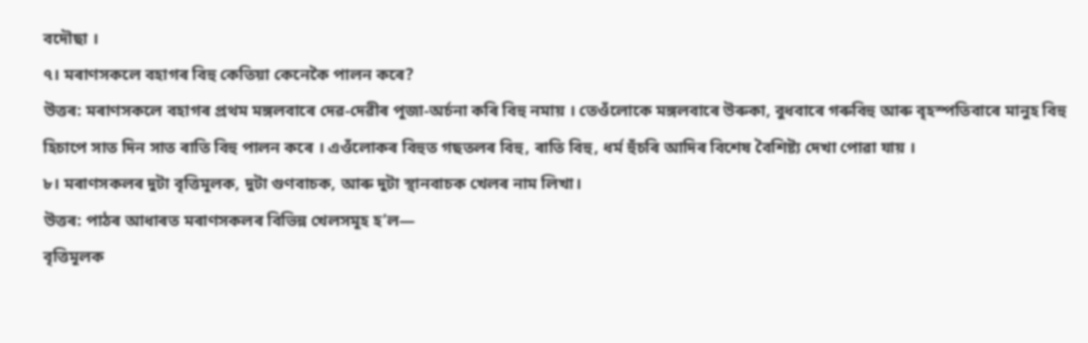বদৌছা ।
৭। মৰাণসকলে বহাগৰ বিহু কেতিয়া কেনেকৈ পালন কৰে?
উত্তৰ: মৰাণসকলে বহাগৰ প্ৰথম মঙ্গলবাৰে দেৱ-দেৱীৰ পূজা-অৰ্চনা কৰি বিহু নমায় । তেওঁলোকে মঙ্গলবাৰে উৰুকা, বুধবাৰে গৰুবিহু আৰু বৃহস্পতিবাৰে মানুহ বিহু হিচাপে সাত দিন সাত ৰাতি বিহু পালন কৰে । এওঁলোকৰ বিহুত গছতলৰ বিহু, ৰাতি বিহু, ধৰ্ম হুঁচৰি আদিৰ বিশেষ বৈশিষ্ট্য দেখা পোৱা যায় ।
৮। মৰাণসকলৰ দুটা বৃত্তিমূলক, দুটা গুণবাচক, আৰু দুটা স্থানবাচক খেলৰ নাম লিখা।
উত্তৰ: পাঠৰ আধাৰত মৰাণসকলৰ বিভিন্ন খেলসমূহ হ’ল—
বৃত্তিমূলক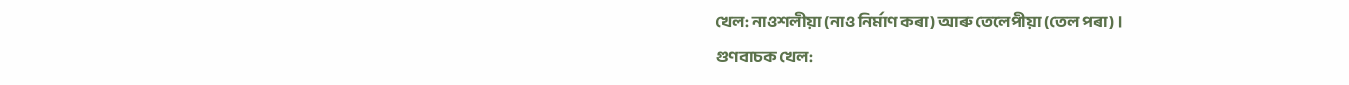খেল: নাওশলীয়া (নাও নিৰ্মাণ কৰা) আৰু তেলেপীয়া (তেল পৰা) ।
গুণবাচক খেল: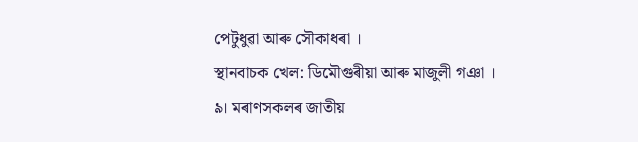পেটুধুৱা আৰু সৌকাধৰা ।
স্থানবাচক খেল: ডিমৌগুৰীয়া আৰু মাজুলী গঞা ।
৯। মৰাণসকলৰ জাতীয়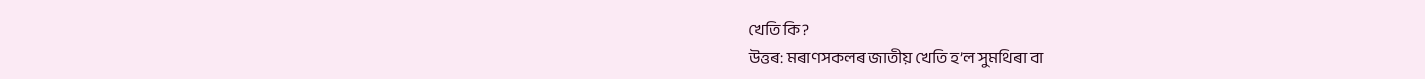খেতি কি?
উত্তৰ: মৰাণসকলৰ জাতীয় খেতি হ’ল সুমথিৰা বা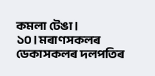কমলা টেঙা ।
১০। মৰাণসকলৰ ডেকাসকলৰ দলপতিৰ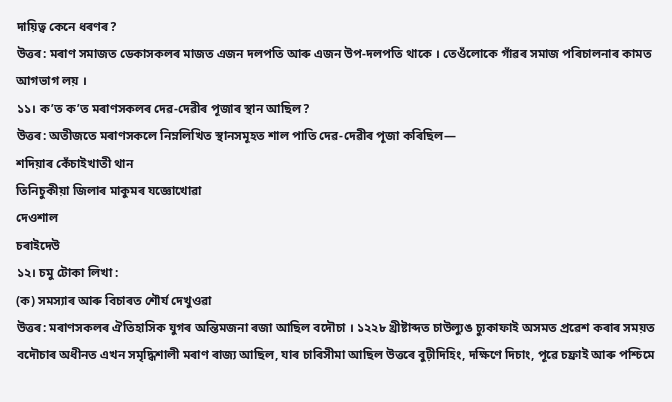দায়িত্ব কেনে ধৰণৰ?
উত্তৰ: মৰাণ সমাজত ডেকাসকলৰ মাজত এজন দলপতি আৰু এজন উপ-দলপতি থাকে । তেওঁলোকে গাঁৱৰ সমাজ পৰিচালনাৰ কামত আগভাগ লয় ।
১১। ক’ত ক’ত মৰাণসকলৰ দেৱ-দেৱীৰ পূজাৰ স্থান আছিল?
উত্তৰ: অতীজতে মৰাণসকলে নিম্নলিখিত স্থানসমূহত শাল পাতি দেৱ-দেৱীৰ পূজা কৰিছিল—
শদিয়াৰ কেঁচাইখাতী থান
তিনিচুকীয়া জিলাৰ মাকুমৰ যজ্ঞোখোৱা
দেওশাল
চৰাইদেউ
১২। চমু টোকা লিখা :
(ক) সমস্যাৰ আৰু বিচাৰত শৌৰ্য দেখুওৱা
উত্তৰ: মৰাণসকলৰ ঐতিহাসিক যুগৰ অন্তিমজনা ৰজা আছিল বদৌচা । ১২২৮ খ্ৰীষ্টাব্দত চাউল্যুঙ চ্যুকাফাই অসমত প্ৰৱেশ কৰাৰ সময়ত বদৌচাৰ অধীনত এখন সমৃদ্ধিশালী মৰাণ ৰাজ্য আছিল, যাৰ চাৰিসীমা আছিল উত্তৰে বুঢ়ীদিহিং, দক্ষিণে দিচাং, পূৱে চফ্ৰাই আৰু পশ্চিমে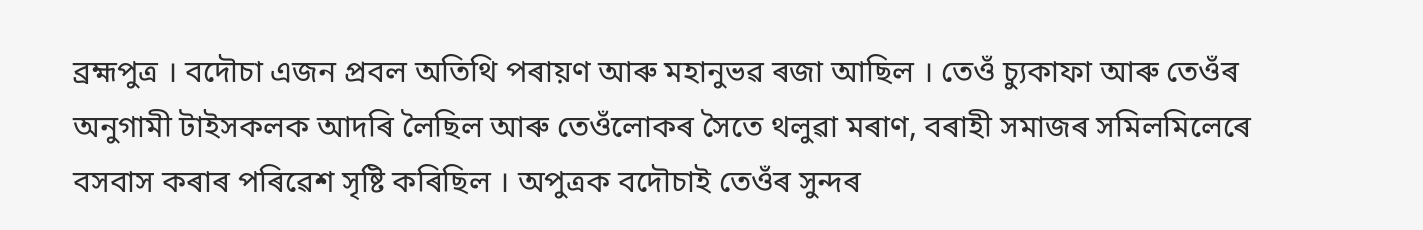ব্ৰহ্মপুত্ৰ । বদৌচা এজন প্ৰবল অতিথি পৰায়ণ আৰু মহানুভৱ ৰজা আছিল । তেওঁ চ্যুকাফা আৰু তেওঁৰ অনুগামী টাইসকলক আদৰি লৈছিল আৰু তেওঁলোকৰ সৈতে থলুৱা মৰাণ, বৰাহী সমাজৰ সমিলমিলেৰে বসবাস কৰাৰ পৰিৱেশ সৃষ্টি কৰিছিল । অপুত্ৰক বদৌচাই তেওঁৰ সুন্দৰ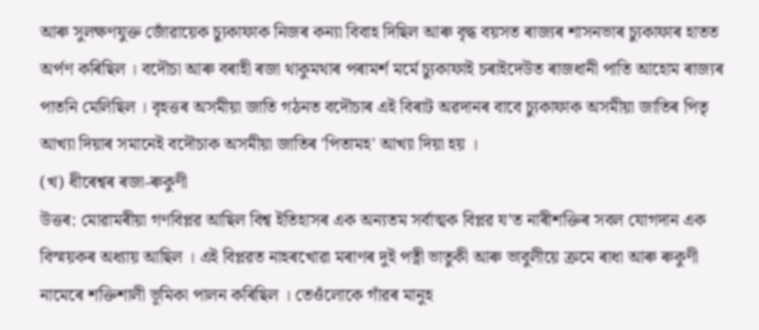আৰু সুলক্ষণযুক্ত জোঁৱায়েক চ্যুকাফাক নিজৰ কন্যা বিবাহ দিছিল আৰু বৃদ্ধ বয়সত ৰাজ্যৰ শাসনভাৰ চ্যুকাফাৰ হাতত অৰ্পণ কৰিছিল । বদৌচা আৰু বৰাহী ৰজা থাকুমথাৰ পৰামৰ্শ মৰ্মে চ্যুকাফাই চৰাইদেউত ৰাজধানী পাতি আহোম ৰাজ্যৰ পাতনি মেলিছিল । বৃহত্তৰ অসমীয়া জাতি গঠনত বদৌচাৰ এই বিৰাট অৱদানৰ বাবে চ্যুকাফাক অসমীয়া জাতিৰ পিতৃ আখ্যা দিয়াৰ সমানেই বদৌচাক অসমীয়া জাতিৰ 'পিতামহ' আখ্যা দিয়া হয় ।
(খ) ধীৰেশ্বৰ ৰজা-ৰুকুণী
উত্তৰ: মোৱামৰীয়া গণবিপ্লৱ আছিল বিশ্ব ইতিহাসৰ এক অন্যতম সৰ্বাত্মক বিপ্লৱ য’ত নাৰীশক্তিৰ সবল যোগদান এক বিস্ময়কৰ অধ্যায় আছিল । এই বিপ্লৱত নাহৰখোৱা মৰাণৰ দুই পত্নী ভাতুকী আৰু ভাবুলীয়ে ক্ৰমে ৰাধা আৰু ৰুকুণী নামেৰে শক্তিশালী ভূমিকা পালন কৰিছিল । তেওঁলোকে গাঁৱৰ মানুহ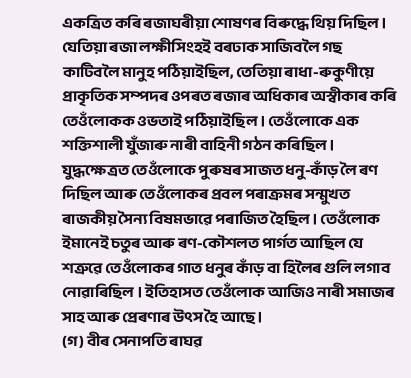একত্ৰিত কৰি ৰজাঘৰীয়া শোষণৰ বিৰুদ্ধে থিয় দিছিল । যেতিয়া ৰজা লক্ষীসিংহই বৰঢাক সাজিবলৈ গছ কাটিবলৈ মানুহ পঠিয়াইছিল, তেতিয়া ৰাধা-ৰুকুণীয়ে প্ৰাকৃতিক সম্পদৰ ওপৰত ৰজাৰ অধিকাৰ অস্বীকাৰ কৰি তেওঁলোকক ওভতাই পঠিয়াইছিল । তেওঁলোকে এক শক্তিশালী যুঁজাৰু নাৰী বাহিনী গঠন কৰিছিল । যুদ্ধক্ষেত্ৰত তেওঁলোকে পুৰুষৰ সাজত ধনু-কাঁড় লৈ ৰণ দিছিল আৰু তেওঁলোকৰ প্ৰবল পৰাক্ৰমৰ সন্মুখত ৰাজকীয় সৈন্য বিষমভাৱে পৰাজিত হৈছিল । তেওঁলোক ইমানেই চতুৰ আৰু ৰণ-কৌশলত পাৰ্গত আছিল যে শত্ৰুৱে তেওঁলোকৰ গাত ধনুৰ কাঁড় বা হিলৈৰ গুলি লগাব নোৱাৰিছিল । ইতিহাসত তেওঁলোক আজিও নাৰী সমাজৰ সাহ আৰু প্ৰেৰণাৰ উৎস হৈ আছে ।
(গ) বীৰ সেনাপতি ৰাঘৱ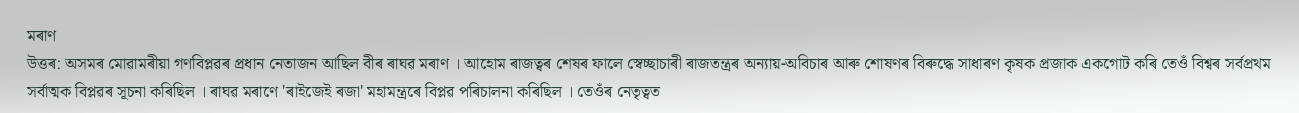মৰাণ
উত্তৰ: অসমৰ মোৱামৰীয়া গণবিপ্লৱৰ প্ৰধান নেতাজন আছিল বীৰ ৰাঘৱ মৰাণ । আহোম ৰাজত্বৰ শেষৰ ফালে স্বেচ্ছাচাৰী ৰাজতন্ত্ৰৰ অন্যায়-অবিচাৰ আৰু শোষণৰ বিৰুদ্ধে সাধাৰণ কৃষক প্ৰজাক একগোট কৰি তেওঁ বিশ্বৰ সৰ্বপ্ৰথম সৰ্বাত্মক বিপ্লৱৰ সূচনা কৰিছিল । ৰাঘৱ মৰাণে 'ৰাইজেই ৰজা' মহামন্ত্ৰৰে বিপ্লৱ পৰিচালনা কৰিছিল । তেওঁৰ নেতৃত্বত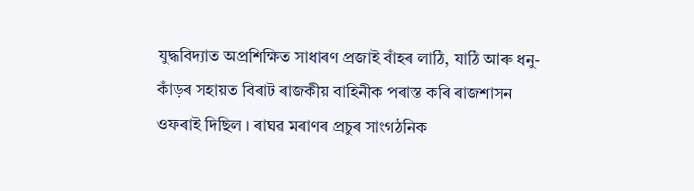যুদ্ধবিদ্যাত অপ্ৰশিক্ষিত সাধাৰণ প্ৰজাই বাঁহৰ লাঠি, যাঠি আৰু ধনু-কাঁড়ৰ সহায়ত বিৰাট ৰাজকীয় বাহিনীক পৰাস্ত কৰি ৰাজশাসন ওফৰাই দিছিল । ৰাঘৱ মৰাণৰ প্ৰচুৰ সাংগঠনিক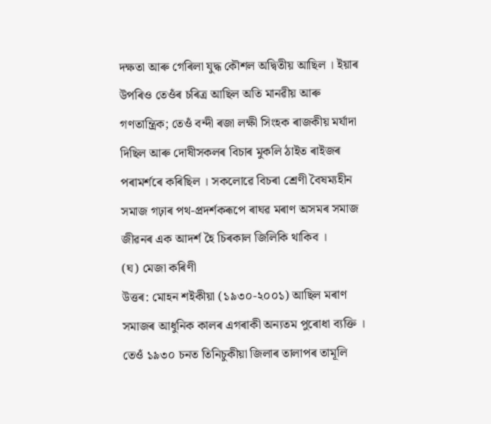দক্ষতা আৰু গেৰিলা যুদ্ধ কৌশল অদ্বিতীয় আছিল । ইয়াৰ উপৰিও তেওঁৰ চৰিত্ৰ আছিল অতি মানৱীয় আৰু গণতান্ত্ৰিক; তেওঁ বন্দী ৰজা লক্ষী সিংহক ৰাজকীয় মৰ্যাদা দিছিল আৰু দোষীসকলৰ বিচাৰ মুকলি ঠাইত ৰাইজৰ পৰামৰ্শৰে কৰিছিল । সকলোৱে বিচৰা শ্ৰেণী বৈষম্যহীন সমাজ গঢ়াৰ পথ-প্ৰদৰ্শকৰূপে ৰাঘৱ মৰাণ অসমৰ সমাজ জীৱনৰ এক আদৰ্শ হৈ চিৰকাল জিলিকি থাকিব ।
(ঘ) মেজা কৰিণী
উত্তৰ: মোহন শইকীয়া (১৯৩০-২০০১) আছিল মৰাণ সমাজৰ আধুনিক কালৰ এগৰাকী অন্যতম পুৰোধা ব্যক্তি । তেওঁ ১৯৩০ চনত তিনিচুকীয়া জিলাৰ তালাপৰ তামূলি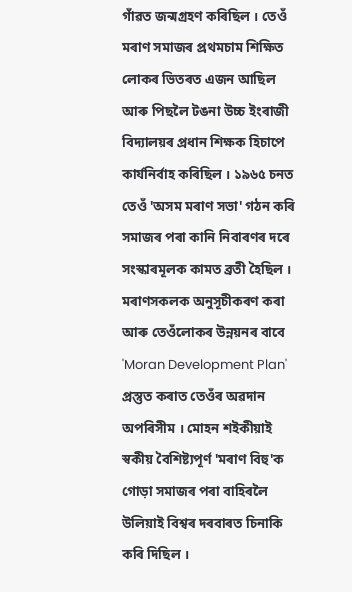গাঁৱত জন্মগ্ৰহণ কৰিছিল । তেওঁ মৰাণ সমাজৰ প্ৰথমচাম শিক্ষিত লোকৰ ভিতৰত এজন আছিল আৰু পিছলৈ টঙনা উচ্চ ইংৰাজী বিদ্যালয়ৰ প্ৰধান শিক্ষক হিচাপে কাৰ্যনিৰ্বাহ কৰিছিল । ১৯৬৫ চনত তেওঁ 'অসম মৰাণ সভা' গঠন কৰি সমাজৰ পৰা কানি নিবাৰণৰ দৰে সংস্কাৰমূলক কামত ব্ৰতী হৈছিল । মৰাণসকলক অনুসূচীকৰণ কৰা আৰু তেওঁলোকৰ উন্নয়নৰ বাবে 'Moran Development Plan' প্ৰস্তুত কৰাত তেওঁৰ অৱদান অপৰিসীম । মোহন শইকীয়াই স্বকীয় বৈশিষ্ট্যপূৰ্ণ 'মৰাণ বিহু'ক গোড়া সমাজৰ পৰা বাহিৰলৈ উলিয়াই বিশ্বৰ দৰবাৰত চিনাকি কৰি দিছিল ।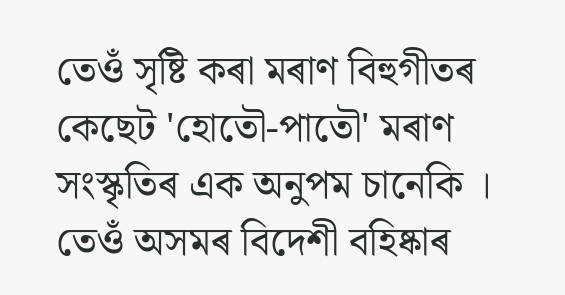তেওঁ সৃষ্টি কৰা মৰাণ বিহুগীতৰ কেছেট 'হোতৌ-পাতৌ' মৰাণ সংস্কৃতিৰ এক অনুপম চানেকি । তেওঁ অসমৰ বিদেশী বহিষ্কাৰ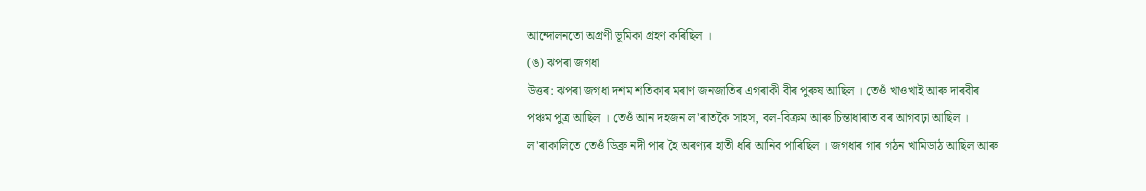আন্দোলনতো অগ্ৰণী ভূমিকা গ্ৰহণ কৰিছিল ।
(ঙ) ঝপৰা জগধা
উত্তৰ: ঝপৰা জগধা দশম শতিকাৰ মৰাণ জনজাতিৰ এগৰাকী বীৰ পুৰুষ আছিল । তেওঁ খাওখাই আৰু দাৰবীৰ পঞ্চম পুত্ৰ আছিল । তেওঁ আন দহজন ল'ৰাতকৈ সাহস, বল-বিক্ৰম আৰু চিন্তাধাৰাত বৰ আগবঢ়া আছিল । ল'ৰাকালিতে তেওঁ ডিব্ৰু নদী পাৰ হৈ অৰণ্যৰ হাতী ধৰি আনিব পাৰিছিল । জগধাৰ গাৰ গঠন খামিডাঠ আছিল আৰু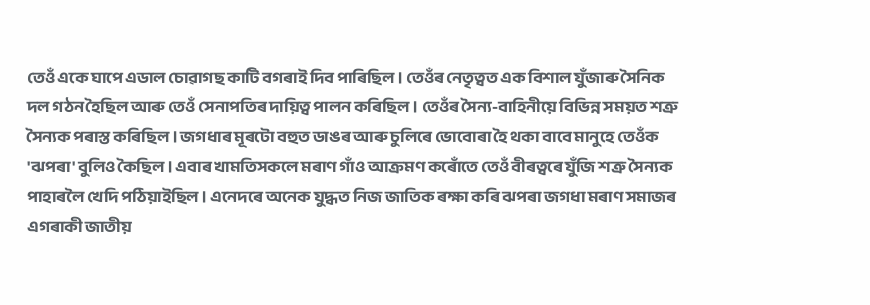তেওঁ একে ঘাপে এডাল চোৱাগছ কাটি বগৰাই দিব পাৰিছিল । তেওঁৰ নেতৃত্বত এক বিশাল যুঁজাৰু সৈনিক দল গঠন হৈছিল আৰু তেওঁ সেনাপতিৰ দায়িত্ব পালন কৰিছিল । তেওঁৰ সৈন্য-বাহিনীয়ে বিভিন্ন সময়ত শত্ৰু সৈন্যক পৰাস্ত কৰিছিল । জগধাৰ মূৰটো বহুত ডাঙৰ আৰু চুলিৰে ভোবোৰা হৈ থকা বাবে মানুহে তেওঁক 'ঝপৰা' বুলিও কৈছিল । এবাৰ খামতিসকলে মৰাণ গাঁও আক্ৰমণ কৰোঁতে তেওঁ বীৰত্বৰে যুঁজি শত্ৰু সৈন্যক পাহাৰলৈ খেদি পঠিয়াইছিল । এনেদৰে অনেক যুদ্ধত নিজ জাতিক ৰক্ষা কৰি ঝপৰা জগধা মৰাণ সমাজৰ এগৰাকী জাতীয়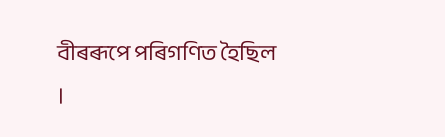বীৰৰূপে পৰিগণিত হৈছিল ।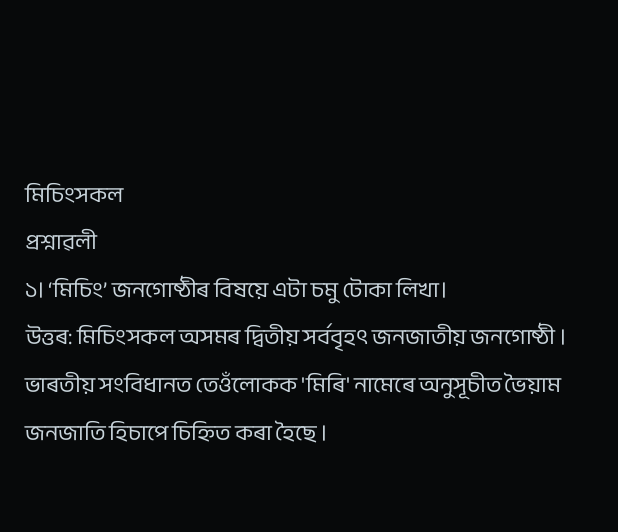মিচিংসকল
প্ৰশ্নাৱলী
১। ‘মিচিং’ জনগোষ্ঠীৰ বিষয়ে এটা চমু টোকা লিখা।
উত্তৰ: মিচিংসকল অসমৰ দ্বিতীয় সৰ্ববৃহৎ জনজাতীয় জনগোষ্ঠী । ভাৰতীয় সংবিধানত তেওঁলোকক 'মিৰি' নামেৰে অনুসূচীত ভৈয়াম জনজাতি হিচাপে চিহ্নিত কৰা হৈছে ।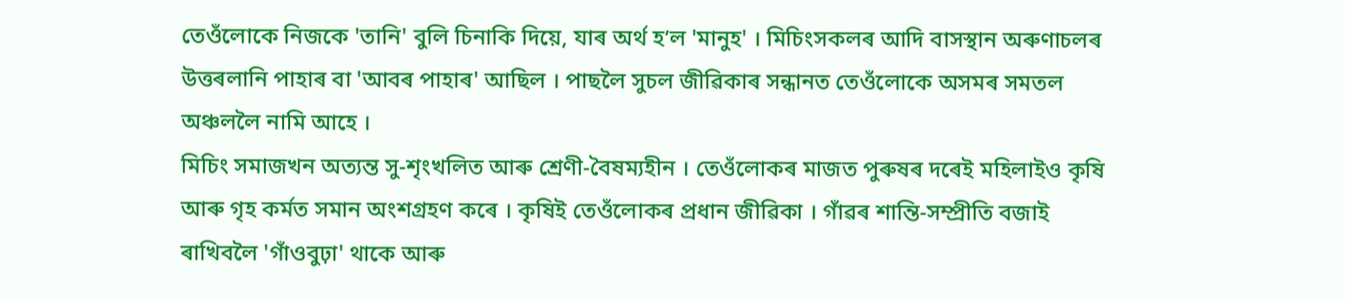তেওঁলোকে নিজকে 'তানি' বুলি চিনাকি দিয়ে, যাৰ অৰ্থ হ’ল 'মানুহ' । মিচিংসকলৰ আদি বাসস্থান অৰুণাচলৰ উত্তৰলানি পাহাৰ বা 'আবৰ পাহাৰ' আছিল । পাছলৈ সুচল জীৱিকাৰ সন্ধানত তেওঁলোকে অসমৰ সমতল অঞ্চললৈ নামি আহে ।
মিচিং সমাজখন অত্যন্ত সু-শৃংখলিত আৰু শ্ৰেণী-বৈষম্যহীন । তেওঁলোকৰ মাজত পুৰুষৰ দৰেই মহিলাইও কৃষি আৰু গৃহ কৰ্মত সমান অংশগ্ৰহণ কৰে । কৃষিই তেওঁলোকৰ প্ৰধান জীৱিকা । গাঁৱৰ শান্তি-সম্প্ৰীতি বজাই ৰাখিবলৈ 'গাঁওবুঢ়া' থাকে আৰু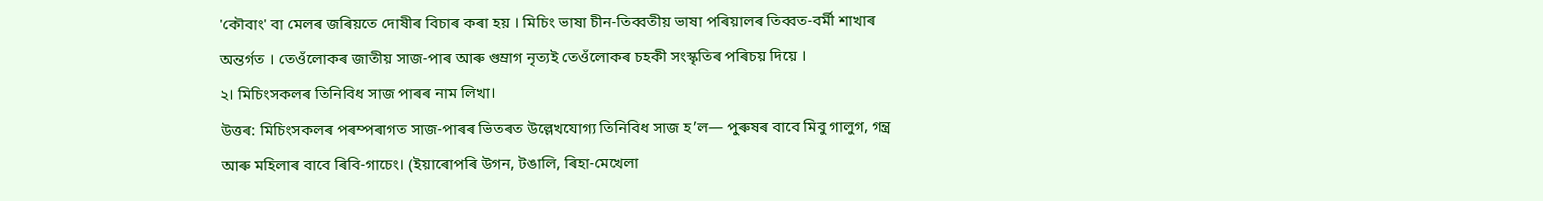'কৌবাং' বা মেলৰ জৰিয়তে দোষীৰ বিচাৰ কৰা হয় । মিচিং ভাষা চীন-তিব্বতীয় ভাষা পৰিয়ালৰ তিব্বত-বৰ্মী শাখাৰ অন্তৰ্গত । তেওঁলোকৰ জাতীয় সাজ-পাৰ আৰু গুম্ৰাগ নৃত্যই তেওঁলোকৰ চহকী সংস্কৃতিৰ পৰিচয় দিয়ে ।
২। মিচিংসকলৰ তিনিবিধ সাজ পাৰৰ নাম লিখা।
উত্তৰ: মিচিংসকলৰ পৰম্পৰাগত সাজ-পাৰৰ ভিতৰত উল্লেখযোগ্য তিনিবিধ সাজ হ’ল— পুৰুষৰ বাবে মিবু গালুগ, গন্ত্ৰ আৰু মহিলাৰ বাবে ৰিবি-গাচেং। (ইয়াৰোপৰি উগন, টঙালি, ৰিহা-মেখেলা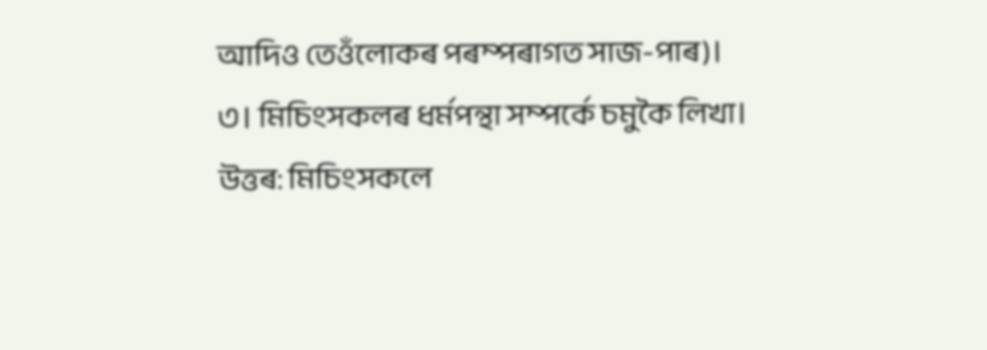আদিও তেওঁলোকৰ পৰম্পৰাগত সাজ-পাৰ)।
৩। মিচিংসকলৰ ধৰ্মপন্থা সম্পৰ্কে চমুকৈ লিখা।
উত্তৰ: মিচিংসকলে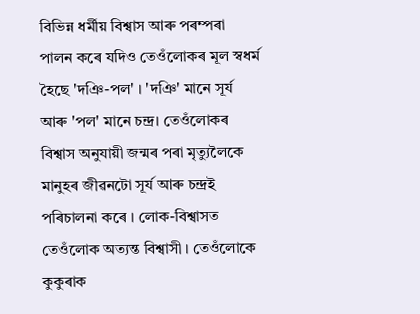বিভিন্ন ধৰ্মীয় বিশ্বাস আৰু পৰম্পৰা পালন কৰে যদিও তেওঁলোকৰ মূল স্বধৰ্ম হৈছে 'দঞি-পল' । 'দঞি' মানে সূৰ্য আৰু 'পল' মানে চন্দ্ৰ। তেওঁলোকৰ বিশ্বাস অনুযায়ী জন্মৰ পৰা মৃত্যুলৈকে মানুহৰ জীৱনটো সূৰ্য আৰু চন্দ্ৰই পৰিচালনা কৰে । লোক-বিশ্বাসত তেওঁলোক অত্যন্ত বিশ্বাসী । তেওঁলোকে কুকুৰাক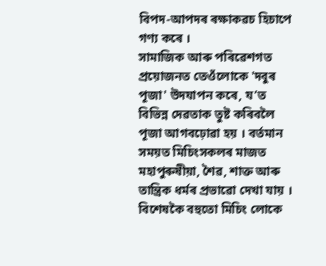বিপদ-আপদৰ ৰক্ষাকৱচ হিচাপে গণ্য কৰে ।
সামাজিক আৰু পৰিৱেশগত প্ৰয়োজনত তেওঁলোকে 'দবুৰ পূজা' উদযাপন কৰে, য’ত বিভিন্ন দেৱতাক তুষ্ট কৰিবলৈ পূজা আগবঢ়োৱা হয় । বৰ্তমান সময়ত মিচিংসকলৰ মাজত মহাপুৰুষীয়া, শৈৱ, শাক্ত আৰু তান্ত্ৰিক ধৰ্মৰ প্ৰভাৱো দেখা যায় । বিশেষকৈ বহুতো মিচিং লোকে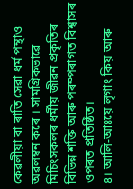কেৱলীয়া বা ৰাতি সেৱা ধৰ্ম পন্থাও অৱলম্বন কৰে । সামগ্ৰিকভাৱে মিচিংসকলৰ ধৰ্মীয় জীৱন প্ৰকৃতিৰ বিভিন্ন শক্তি আৰু পৰম্পৰাগত বিশ্বাসৰ ওপৰত প্ৰতিষ্ঠিত।
৪। আলি-আঃয়ে লৃগাং কিয় আৰু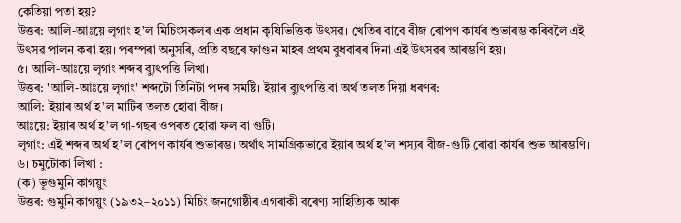কেতিয়া পতা হয়?
উত্তৰ: আলি-আঃয়ে লৃগাং হ’ল মিচিংসকলৰ এক প্ৰধান কৃষিভিত্তিক উৎসৱ। খেতিৰ বাবে বীজ ৰোপণ কাৰ্যৰ শুভাৰম্ভ কৰিবলৈ এই উৎসৱ পালন কৰা হয়। পৰম্পৰা অনুসৰি, প্ৰতি বছৰে ফাগুন মাহৰ প্ৰথম বুধবাৰৰ দিনা এই উৎসৱৰ আৰম্ভণি হয়।
৫। আলি-আঃয়ে লৃগাং শব্দৰ ব্যুৎপত্তি লিখা।
উত্তৰ: 'আলি-আঃয়ে লৃগাং' শব্দটো তিনিটা পদৰ সমষ্টি। ইয়াৰ ব্যুৎপত্তি বা অৰ্থ তলত দিয়া ধৰণৰ:
আলি: ইয়াৰ অৰ্থ হ’ল মাটিৰ তলত হোৱা বীজ।
আঃয়ে: ইয়াৰ অৰ্থ হ’ল গা-গছৰ ওপৰত হোৱা ফল বা গুটি।
লৃগাং: এই শব্দৰ অৰ্থ হ’ল ৰোপণ কাৰ্যৰ শুভাৰম্ভ। অৰ্থাৎ সামগ্ৰিকভাৱে ইয়াৰ অৰ্থ হ’ল শস্যৰ বীজ-গুটি ৰোৱা কাৰ্যৰ শুভ আৰম্ভণি।
৬। চমুটোকা লিখা :
(ক) ভূগুমুনি কাগয়ুং
উত্তৰ: গুমুনি কাগয়ুং (১৯৩২–২০১১) মিচিং জনগোষ্ঠীৰ এগৰাকী বৰেণ্য সাহিত্যিক আৰু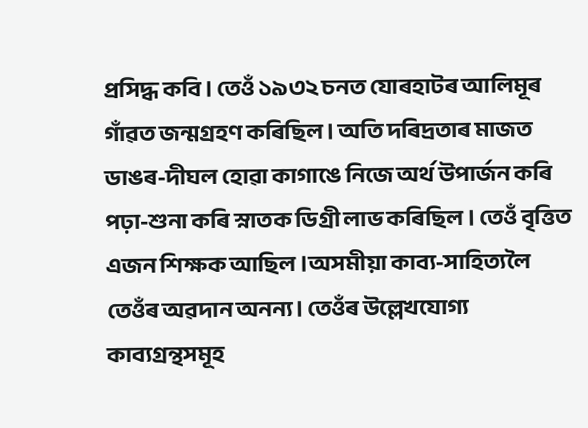প্ৰসিদ্ধ কবি । তেওঁ ১৯৩২ চনত যোৰহাটৰ আলিমূৰ গাঁৱত জন্মগ্ৰহণ কৰিছিল । অতি দৰিদ্ৰতাৰ মাজত ডাঙৰ-দীঘল হোৱা কাগাঙে নিজে অৰ্থ উপাৰ্জন কৰি পঢ়া-শুনা কৰি স্নাতক ডিগ্ৰী লাভ কৰিছিল । তেওঁ বৃত্তিত এজন শিক্ষক আছিল ।অসমীয়া কাব্য-সাহিত্যলৈ তেওঁৰ অৱদান অনন্য। তেওঁৰ উল্লেখযোগ্য কাব্যগ্ৰন্থসমূহ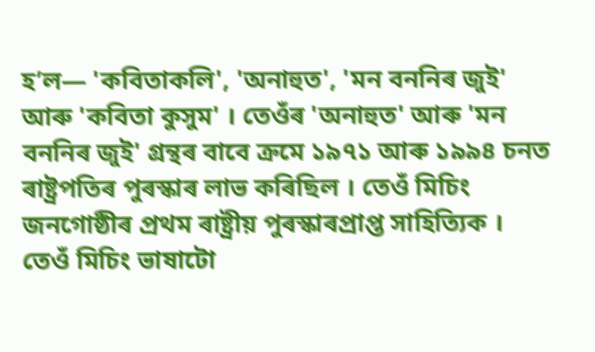হ’ল— 'কবিতাকলি', 'অনাহুত', 'মন বননিৰ জুই' আৰু 'কবিতা কুসুম' । তেওঁৰ 'অনাহুত' আৰু 'মন বননিৰ জুই' গ্ৰন্থৰ বাবে ক্ৰমে ১৯৭১ আৰু ১৯৯৪ চনত ৰাষ্ট্ৰপতিৰ পুৰস্কাৰ লাভ কৰিছিল । তেওঁ মিচিং জনগোষ্ঠীৰ প্ৰথম ৰাষ্ট্ৰীয় পুৰস্কাৰপ্ৰাপ্ত সাহিত্যিক । তেওঁ মিচিং ভাষাটো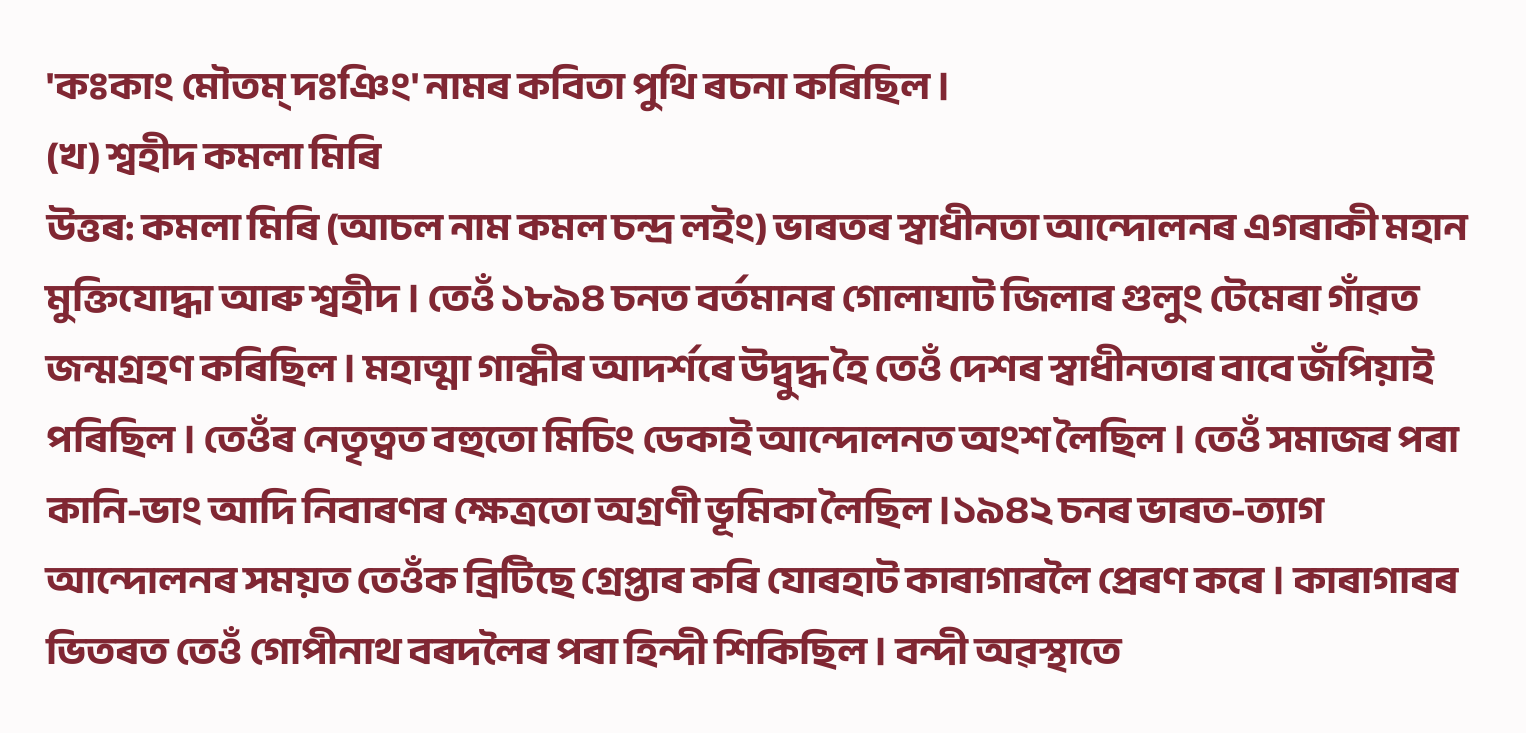'কঃকাং মৌতম্ দঃঞিং' নামৰ কবিতা পুথি ৰচনা কৰিছিল ।
(খ) শ্বহীদ কমলা মিৰি
উত্তৰ: কমলা মিৰি (আচল নাম কমল চন্দ্ৰ লইং) ভাৰতৰ স্বাধীনতা আন্দোলনৰ এগৰাকী মহান মুক্তিযোদ্ধা আৰু শ্বহীদ । তেওঁ ১৮৯৪ চনত বৰ্তমানৰ গোলাঘাট জিলাৰ গুলুং টেমেৰা গাঁৱত জন্মগ্ৰহণ কৰিছিল । মহাত্মা গান্ধীৰ আদৰ্শৰে উদ্বুদ্ধ হৈ তেওঁ দেশৰ স্বাধীনতাৰ বাবে জঁপিয়াই পৰিছিল । তেওঁৰ নেতৃত্বত বহুতো মিচিং ডেকাই আন্দোলনত অংশ লৈছিল । তেওঁ সমাজৰ পৰা কানি-ভাং আদি নিবাৰণৰ ক্ষেত্ৰতো অগ্ৰণী ভূমিকা লৈছিল ।১৯৪২ চনৰ ভাৰত-ত্যাগ আন্দোলনৰ সময়ত তেওঁক ব্ৰিটিছে গ্ৰেপ্তাৰ কৰি যোৰহাট কাৰাগাৰলৈ প্ৰেৰণ কৰে । কাৰাগাৰৰ ভিতৰত তেওঁ গোপীনাথ বৰদলৈৰ পৰা হিন্দী শিকিছিল । বন্দী অৱস্থাতে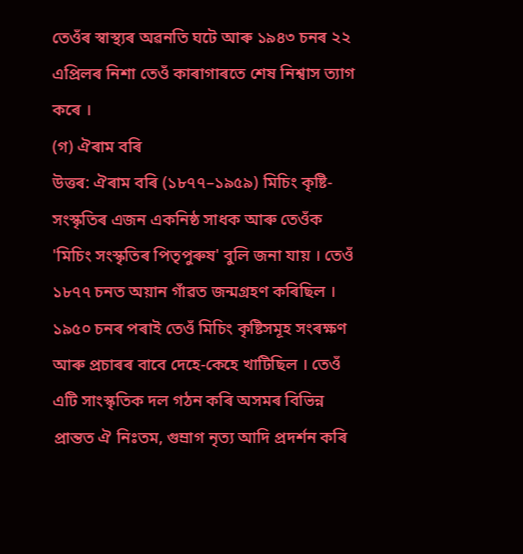তেওঁৰ স্বাস্থ্যৰ অৱনতি ঘটে আৰু ১৯৪৩ চনৰ ২২ এপ্ৰিলৰ নিশা তেওঁ কাৰাগাৰতে শেষ নিশ্বাস ত্যাগ কৰে ।
(গ) ঐৰাম বৰি
উত্তৰ: ঐৰাম বৰি (১৮৭৭–১৯৫৯) মিচিং কৃষ্টি-সংস্কৃতিৰ এজন একনিষ্ঠ সাধক আৰু তেওঁক 'মিচিং সংস্কৃতিৰ পিতৃপুৰুষ' বুলি জনা যায় । তেওঁ ১৮৭৭ চনত অয়ান গাঁৱত জন্মগ্ৰহণ কৰিছিল । ১৯৫০ চনৰ পৰাই তেওঁ মিচিং কৃষ্টিসমূহ সংৰক্ষণ আৰু প্ৰচাৰৰ বাবে দেহে-কেহে খাটিছিল । তেওঁ এটি সাংস্কৃতিক দল গঠন কৰি অসমৰ বিভিন্ন প্ৰান্তত ঐ নিঃতম, গুম্ৰাগ নৃত্য আদি প্ৰদৰ্শন কৰি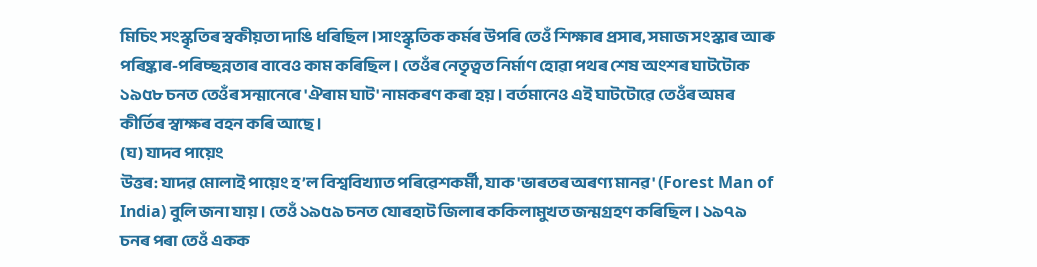মিচিং সংস্কৃতিৰ স্বকীয়তা দাঙি ধৰিছিল ।সাংস্কৃতিক কৰ্মৰ উপৰি তেওঁ শিক্ষাৰ প্ৰসাৰ, সমাজ সংস্কাৰ আৰু পৰিষ্কাৰ-পৰিচ্ছন্নতাৰ বাবেও কাম কৰিছিল । তেওঁৰ নেতৃত্বত নিৰ্মাণ হোৱা পথৰ শেষ অংশৰ ঘাটটোক ১৯৫৮ চনত তেওঁৰ সন্মানেৰে 'ঐৰাম ঘাট' নামকৰণ কৰা হয় । বৰ্তমানেও এই ঘাটটোৱে তেওঁৰ অমৰ কীৰ্তিৰ স্বাক্ষৰ বহন কৰি আছে ।
(ঘ) যাদব পায়েং
উত্তৰ: যাদৱ মোলাই পায়েং হ’ল বিশ্ববিখ্যাত পৰিৱেশকৰ্মী, যাক 'ভাৰতৰ অৰণ্য মানৱ' (Forest Man of India) বুলি জনা যায় । তেওঁ ১৯৫৯ চনত যোৰহাট জিলাৰ ককিলামুখত জন্মগ্ৰহণ কৰিছিল । ১৯৭৯ চনৰ পৰা তেওঁ একক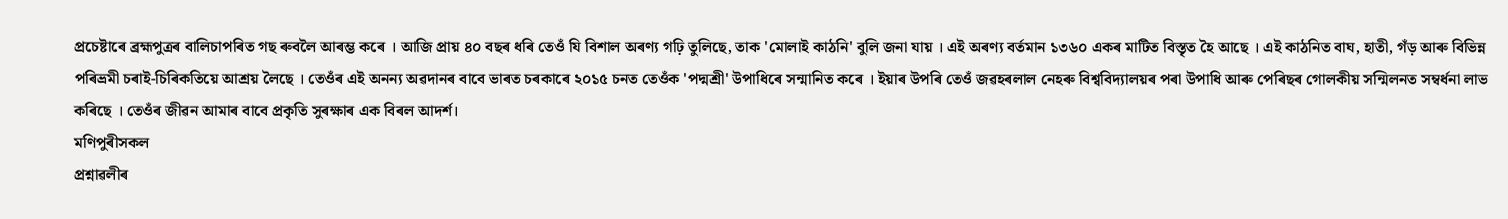প্ৰচেষ্টাৰে ব্ৰহ্মপুত্ৰৰ বালিচাপৰিত গছ ৰুবলৈ আৰম্ভ কৰে । আজি প্ৰায় ৪০ বছৰ ধৰি তেওঁ যি বিশাল অৰণ্য গঢ়ি তুলিছে, তাক 'মোলাই কাঠনি' বুলি জনা যায় । এই অৰণ্য বৰ্তমান ১৩৬০ একৰ মাটিত বিস্তৃত হৈ আছে । এই কাঠনিত বাঘ, হাতী, গঁড় আৰু বিভিন্ন পৰিভ্ৰমী চৰাই-চিৰিকতিয়ে আশ্ৰয় লৈছে । তেওঁৰ এই অনন্য অৱদানৰ বাবে ভাৰত চৰকাৰে ২০১৫ চনত তেওঁক 'পদ্মশ্ৰী' উপাধিৰে সন্মানিত কৰে । ইয়াৰ উপৰি তেওঁ জৱহৰলাল নেহৰু বিশ্ববিদ্যালয়ৰ পৰা উপাধি আৰু পেৰিছৰ গোলকীয় সন্মিলনত সম্বৰ্ধনা লাভ কৰিছে । তেওঁৰ জীৱন আমাৰ বাবে প্ৰকৃতি সুৰক্ষাৰ এক বিৰল আদৰ্শ।
মণিপুৰীসকল
প্ৰশ্নাৱলীৰ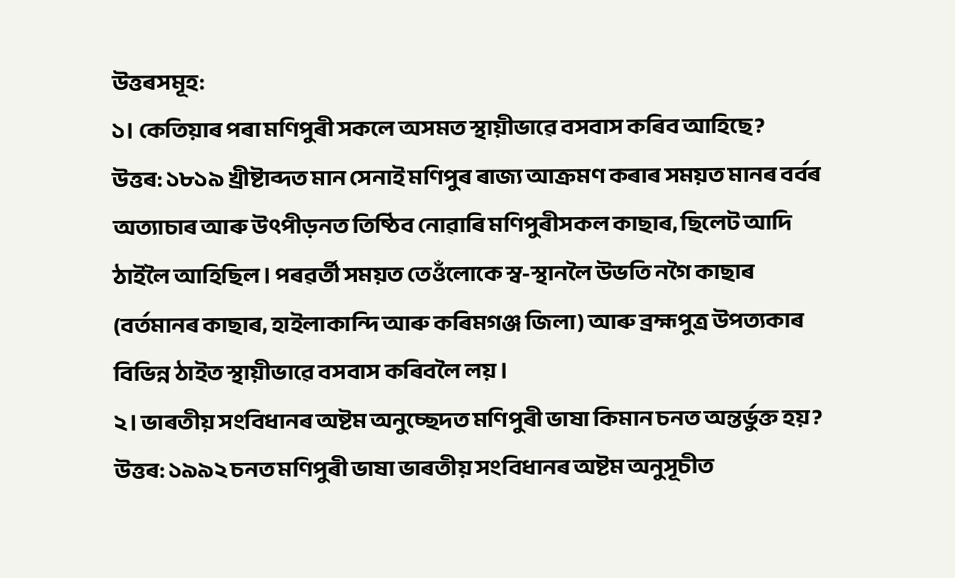উত্তৰসমূহ:
১। কেতিয়াৰ পৰা মণিপুৰী সকলে অসমত স্থায়ীভাৱে বসবাস কৰিব আহিছে?
উত্তৰ: ১৮১৯ খ্ৰীষ্টাব্দত মান সেনাই মণিপুৰ ৰাজ্য আক্ৰমণ কৰাৰ সময়ত মানৰ বৰ্বৰ অত্যাচাৰ আৰু উৎপীড়নত তিষ্ঠিব নোৱাৰি মণিপুৰীসকল কাছাৰ, ছিলেট আদি ঠাইলৈ আহিছিল । পৰৱৰ্তী সময়ত তেওঁলোকে স্ব-স্থানলৈ উভতি নগৈ কাছাৰ (বৰ্তমানৰ কাছাৰ, হাইলাকান্দি আৰু কৰিমগঞ্জ জিলা) আৰু ব্ৰহ্মপুত্ৰ উপত্যকাৰ বিভিন্ন ঠাইত স্থায়ীভাৱে বসবাস কৰিবলৈ লয় ।
২। ভাৰতীয় সংবিধানৰ অষ্টম অনুচ্ছেদত মণিপুৰী ভাষা কিমান চনত অন্তৰ্ভুক্ত হয়?
উত্তৰ: ১৯৯২ চনত মণিপুৰী ভাষা ভাৰতীয় সংবিধানৰ অষ্টম অনুসূচীত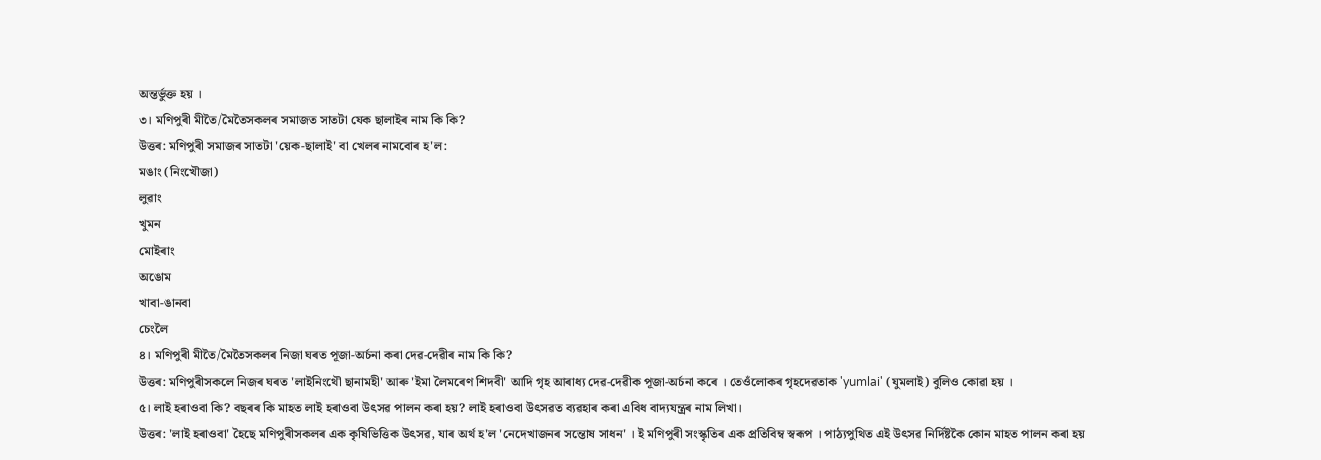অন্তৰ্ভুক্ত হয় ।
৩। মণিপুৰী মীতৈ/মৈতৈসকলৰ সমাজত সাতটা যেক ছালাইৰ নাম কি কি?
উত্তৰ: মণিপুৰী সমাজৰ সাতটা 'য়েক-ছালাই' বা খেলৰ নামবোৰ হ'ল:
মঙাং (নিংখৌজা)
লুৱাং
খুমন
মোইৰাং
অঙোম
খাবা-ঙানবা
চেংলৈ
৪। মণিপুৰী মীতৈ/মৈতৈসকলৰ নিজা ঘৰত পূজা-অৰ্চনা কৰা দেৱ-দেৱীৰ নাম কি কি?
উত্তৰ: মণিপুৰীসকলে নিজৰ ঘৰত 'লাইনিংথৌ ছানামহী' আৰু 'ইমা লৈমৰেণ শিদবী' আদি গৃহ আৰাধ্য দেৱ-দেৱীক পূজা-অৰ্চনা কৰে । তেওঁলোকৰ গৃহদেৱতাক 'yumlai' (যুমলাই) বুলিও কোৱা হয় ।
৫। লাই হৰাওবা কি? বছৰৰ কি মাহত লাই হৰাওবা উৎসৱ পালন কৰা হয়? লাই হৰাওবা উৎসৱত ব্যৱহাৰ কৰা এবিধ বাদ্যযন্ত্ৰৰ নাম লিখা।
উত্তৰ: 'লাই হৰাওবা' হৈছে মণিপুৰীসকলৰ এক কৃষিভিত্তিক উৎসৱ, যাৰ অৰ্থ হ'ল 'নেদেখাজনৰ সন্তোষ সাধন' । ই মণিপুৰী সংস্কৃতিৰ এক প্ৰতিবিম্ব স্বৰূপ । পাঠ্যপুথিত এই উৎসৱ নিৰ্দিষ্টকৈ কোন মাহত পালন কৰা হয়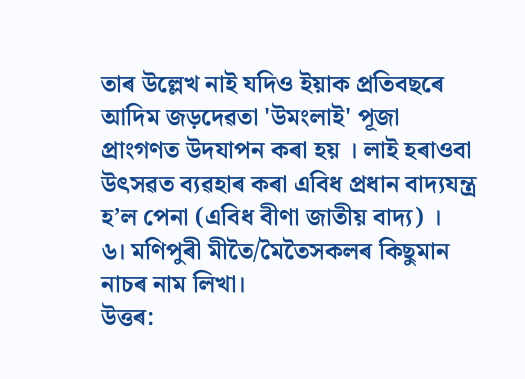তাৰ উল্লেখ নাই যদিও ইয়াক প্ৰতিবছৰে আদিম জড়দেৱতা 'উমংলাই' পূজা প্ৰাংগণত উদযাপন কৰা হয় । লাই হৰাওবা উৎসৱত ব্যৱহাৰ কৰা এবিধ প্ৰধান বাদ্যযন্ত্ৰ হ’ল পেনা (এবিধ বীণা জাতীয় বাদ্য) ।
৬। মণিপুৰী মীতৈ/মৈতৈসকলৰ কিছুমান নাচৰ নাম লিখা।
উত্তৰ: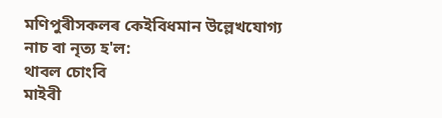মণিপুৰীসকলৰ কেইবিধমান উল্লেখযোগ্য নাচ বা নৃত্য হ'ল:
থাবল চোংবি
মাইবী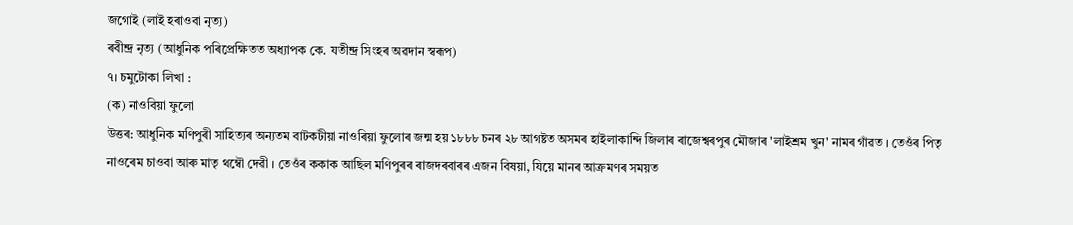জগোই (লাই হৰাওবা নৃত্য)
ৰবীন্দ্ৰ নৃত্য (আধুনিক পৰিপ্ৰেক্ষিতত অধ্যাপক কে. যতীন্দ্ৰ সিংহৰ অৱদান স্বৰূপ)
৭। চমুটোকা লিখা :
(ক) নাওবিয়া ফুলো
উত্তৰ: আধুনিক মণিপুৰী সাহিত্যৰ অন্যতম বাটকটীয়া নাওৰিয়া ফুলোৰ জন্ম হয় ১৮৮৮ চনৰ ২৮ আগষ্টত অসমৰ হাইলাকান্দি জিলাৰ ৰাজেশ্বৰপুৰ মৌজাৰ 'লাইশ্ৰম খুন' নামৰ গাঁৱত । তেওঁৰ পিতৃ নাওৰেম চাওবা আৰু মাতৃ থম্বৌ দেৱী । তেওঁৰ ককাক আছিল মণিপুৰৰ ৰাজদৰবাৰৰ এজন বিষয়া, যিয়ে মানৰ আক্ৰমণৰ সময়ত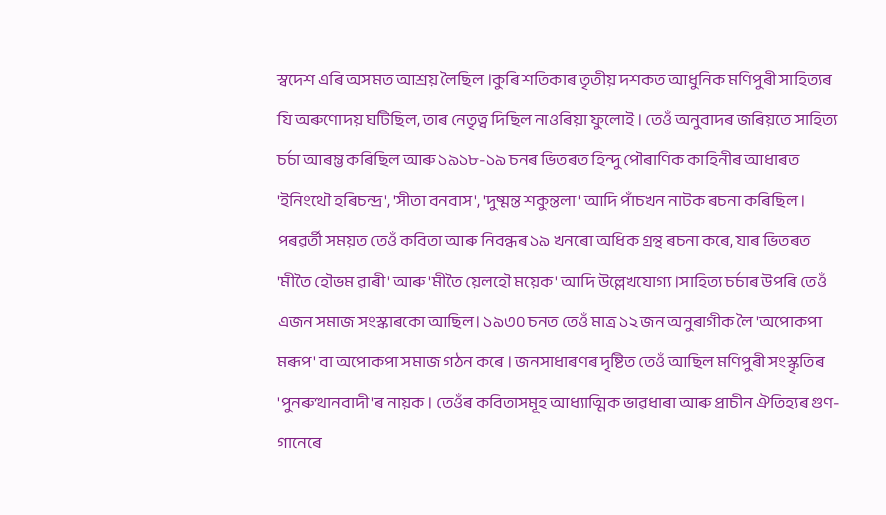স্বদেশ এৰি অসমত আশ্ৰয় লৈছিল ।কুৰি শতিকাৰ তৃতীয় দশকত আধুনিক মণিপুৰী সাহিত্যৰ যি অৰুণোদয় ঘটিছিল, তাৰ নেতৃত্ব দিছিল নাওৰিয়া ফুলোই । তেওঁ অনুবাদৰ জৰিয়তে সাহিত্য চৰ্চা আৰম্ভ কৰিছিল আৰু ১৯১৮-১৯ চনৰ ভিতৰত হিন্দু পৌৰাণিক কাহিনীৰ আধাৰত 'ইনিংথৌ হৰিচন্দ্ৰ', 'সীতা বনবাস', 'দুষ্মন্ত শকুন্তলা' আদি পাঁচখন নাটক ৰচনা কৰিছিল । পৰৱৰ্তী সময়ত তেওঁ কবিতা আৰু নিবন্ধৰ ১৯ খনৰো অধিক গ্ৰন্থ ৰচনা কৰে, যাৰ ভিতৰত 'মীতৈ হৌভম ৱাৰী' আৰু 'মীতৈ য়েলহৌ ময়েক' আদি উল্লেখযোগ্য ।সাহিত্য চৰ্চাৰ উপৰি তেওঁ এজন সমাজ সংস্কাৰকো আছিল। ১৯৩০ চনত তেওঁ মাত্ৰ ১২ জন অনুৰাগীক লৈ 'অপোকপা মৰূপ' বা অপোকপা সমাজ গঠন কৰে । জনসাধাৰণৰ দৃষ্টিত তেওঁ আছিল মণিপুৰী সংস্কৃতিৰ 'পুনৰুত্থানবাদী'ৰ নায়ক । তেওঁৰ কবিতাসমূহ আধ্যাত্মিক ভাৱধাৰা আৰু প্ৰাচীন ঐতিহ্যৰ গুণ-গানেৰে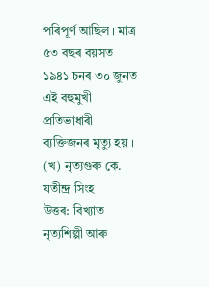পৰিপূৰ্ণ আছিল । মাত্ৰ ৫৩ বছৰ বয়সত ১৯৪১ চনৰ ৩০ জুনত এই বহুমুখী প্ৰতিভাধাৰী ব্যক্তিজনৰ মৃত্যু হয় ।
(খ) নৃত্যগুৰু কে. যতীন্দ্ৰ সিংহ
উত্তৰ: বিখ্যাত নৃত্যশিল্পী আৰু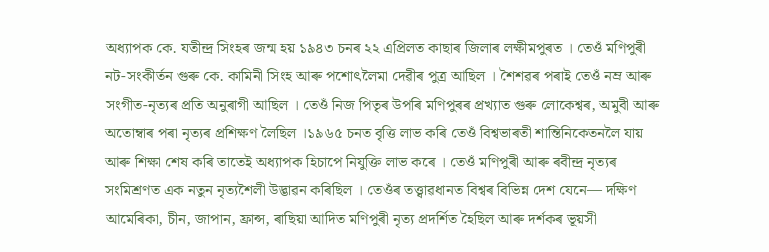অধ্যাপক কে. যতীন্দ্ৰ সিংহৰ জন্ম হয় ১৯৪৩ চনৰ ২২ এপ্ৰিলত কাছাৰ জিলাৰ লক্ষীমপুৰত । তেওঁ মণিপুৰী নট-সংকীৰ্তন গুৰু কে. কামিনী সিংহ আৰু পশোৎলৈমা দেৱীৰ পুত্ৰ আছিল । শৈশৱৰ পৰাই তেওঁ নম্ৰ আৰু সংগীত-নৃত্যৰ প্ৰতি অনুৰাগী আছিল । তেওঁ নিজ পিতৃৰ উপৰি মণিপুৰৰ প্ৰখ্যাত গুৰু লোকেশ্বৰ, অমুবী আৰু অতোম্বাৰ পৰা নৃত্যৰ প্ৰশিক্ষণ লৈছিল ।১৯৬৫ চনত বৃত্তি লাভ কৰি তেওঁ বিশ্বভাৰতী শান্তিনিকেতনলৈ যায় আৰু শিক্ষা শেষ কৰি তাতেই অধ্যাপক হিচাপে নিযুক্তি লাভ কৰে । তেওঁ মণিপুৰী আৰু ৰবীন্দ্ৰ নৃত্যৰ সংমিশ্ৰণত এক নতুন নৃত্যশৈলী উদ্ভাৱন কৰিছিল । তেওঁৰ তত্ত্বাৱধানত বিশ্বৰ বিভিন্ন দেশ যেনে— দক্ষিণ আমেৰিকা, চীন, জাপান, ফ্ৰান্স, ৰাছিয়া আদিত মণিপুৰী নৃত্য প্ৰদৰ্শিত হৈছিল আৰু দৰ্শকৰ ভূয়সী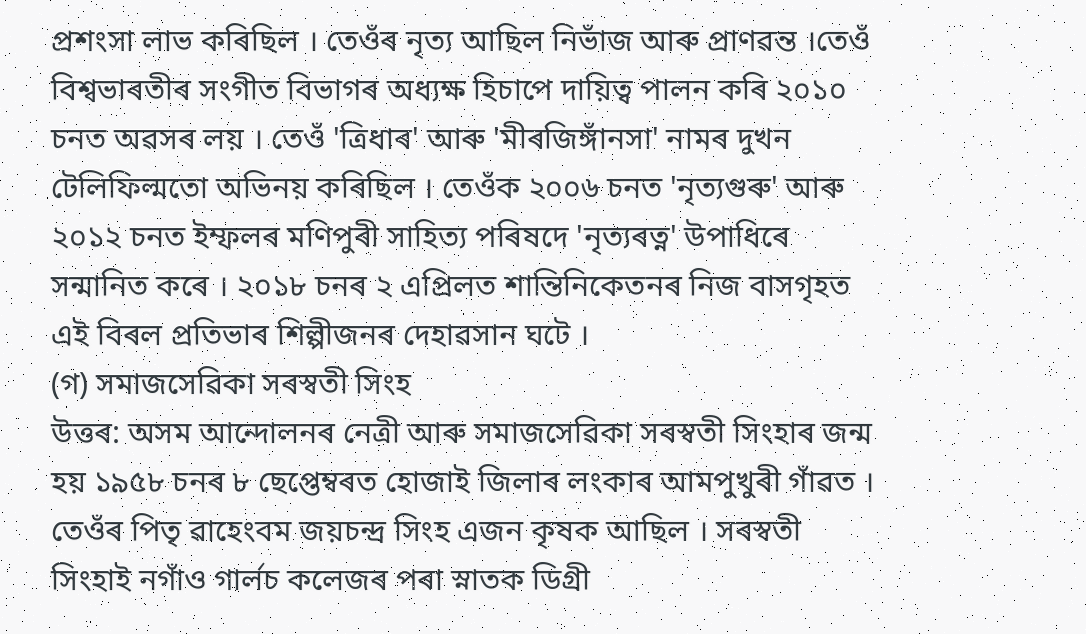প্ৰশংসা লাভ কৰিছিল । তেওঁৰ নৃত্য আছিল নিভাঁজ আৰু প্ৰাণৱন্ত ।তেওঁ বিশ্বভাৰতীৰ সংগীত বিভাগৰ অধ্যক্ষ হিচাপে দায়িত্ব পালন কৰি ২০১০ চনত অৱসৰ লয় । তেওঁ 'ত্ৰিধাৰ' আৰু 'মীৰজিঙ্গাঁনসা' নামৰ দুখন টেলিফিল্মতো অভিনয় কৰিছিল । তেওঁক ২০০৬ চনত 'নৃত্যগুৰু' আৰু ২০১২ চনত ইম্ফলৰ মণিপুৰী সাহিত্য পৰিষদে 'নৃত্যৰত্ন' উপাধিৰে সন্মানিত কৰে । ২০১৮ চনৰ ২ এপ্ৰিলত শান্তিনিকেতনৰ নিজ বাসগৃহত এই বিৰল প্ৰতিভাৰ শিল্পীজনৰ দেহাৱসান ঘটে ।
(গ) সমাজসেৱিকা সৰস্বতী সিংহ
উত্তৰ: অসম আন্দোলনৰ নেত্ৰী আৰু সমাজসেৱিকা সৰস্বতী সিংহাৰ জন্ম হয় ১৯৫৮ চনৰ ৮ ছেপ্তেম্বৰত হোজাই জিলাৰ লংকাৰ আমপুখুৰী গাঁৱত । তেওঁৰ পিতৃ ৱাহেংবম জয়চন্দ্ৰ সিংহ এজন কৃষক আছিল । সৰস্বতী সিংহাই নগাঁও গাৰ্লচ কলেজৰ পৰা স্নাতক ডিগ্ৰী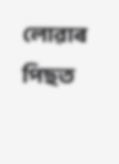লোৱাৰ পিছত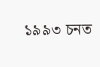১৯৯৩ চনত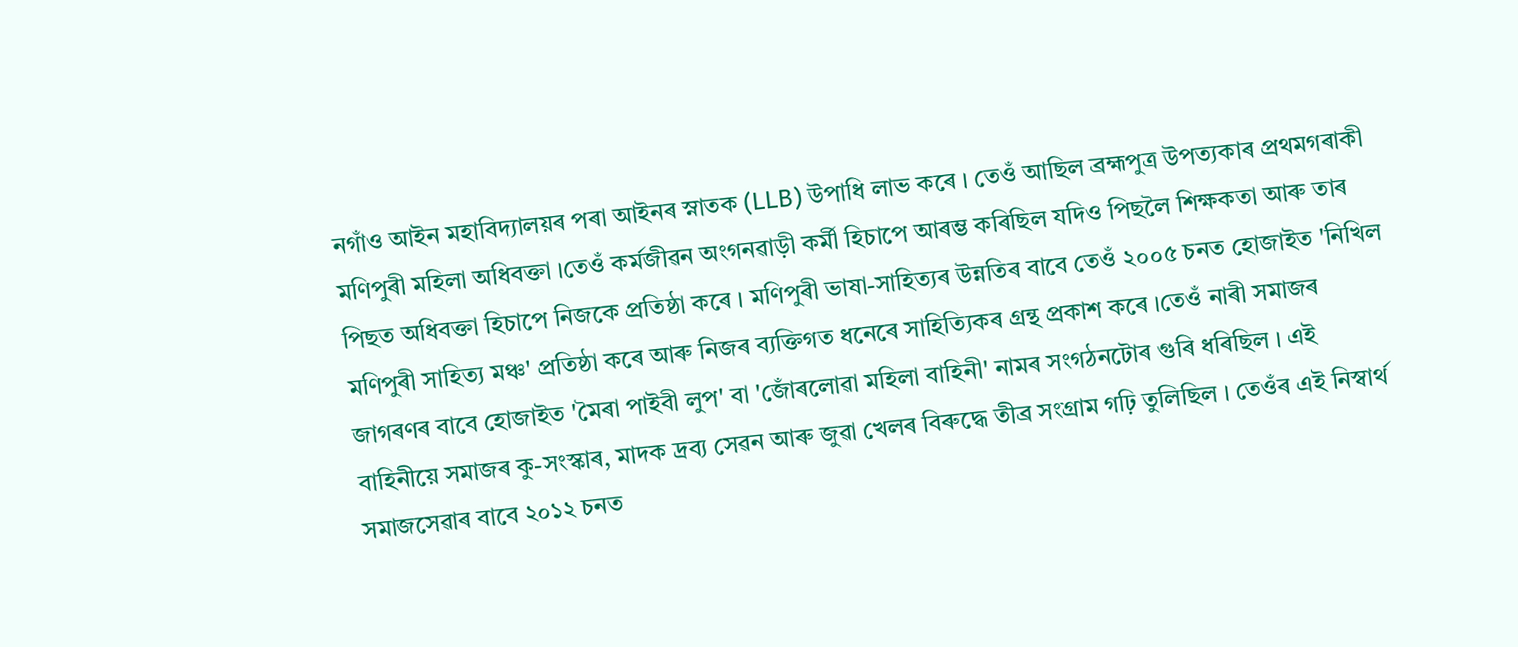নগাঁও আইন মহাবিদ্যালয়ৰ পৰা আইনৰ স্নাতক (LLB) উপাধি লাভ কৰে । তেওঁ আছিল ব্ৰহ্মপুত্ৰ উপত্যকাৰ প্ৰথমগৰাকী মণিপুৰী মহিলা অধিবক্তা ।তেওঁ কৰ্মজীৱন অংগনৱাড়ী কৰ্মী হিচাপে আৰম্ভ কৰিছিল যদিও পিছলৈ শিক্ষকতা আৰু তাৰ পিছত অধিবক্তা হিচাপে নিজকে প্ৰতিষ্ঠা কৰে । মণিপুৰী ভাষা-সাহিত্যৰ উন্নতিৰ বাবে তেওঁ ২০০৫ চনত হোজাইত 'নিখিল মণিপুৰী সাহিত্য মঞ্চ' প্ৰতিষ্ঠা কৰে আৰু নিজৰ ব্যক্তিগত ধনেৰে সাহিত্যিকৰ গ্ৰন্থ প্ৰকাশ কৰে ।তেওঁ নাৰী সমাজৰ জাগৰণৰ বাবে হোজাইত 'মৈৰা পাইবী লুপ' বা 'জোঁৰলোৱা মহিলা বাহিনী' নামৰ সংগঠনটোৰ গুৰি ধৰিছিল । এই বাহিনীয়ে সমাজৰ কু-সংস্কাৰ, মাদক দ্ৰব্য সেৱন আৰু জুৱা খেলৰ বিৰুদ্ধে তীব্ৰ সংগ্ৰাম গঢ়ি তুলিছিল । তেওঁৰ এই নিস্বাৰ্থ সমাজসেৱাৰ বাবে ২০১২ চনত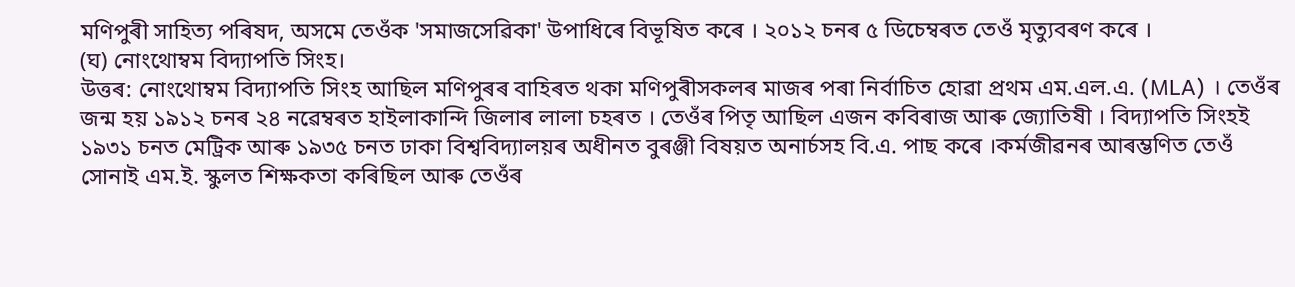মণিপুৰী সাহিত্য পৰিষদ, অসমে তেওঁক 'সমাজসেৱিকা' উপাধিৰে বিভূষিত কৰে । ২০১২ চনৰ ৫ ডিচেম্বৰত তেওঁ মৃত্যুবৰণ কৰে ।
(ঘ) নোংথোম্বম বিদ্যাপতি সিংহ।
উত্তৰ: নোংথোম্বম বিদ্যাপতি সিংহ আছিল মণিপুৰৰ বাহিৰত থকা মণিপুৰীসকলৰ মাজৰ পৰা নিৰ্বাচিত হোৱা প্ৰথম এম.এল.এ. (MLA) । তেওঁৰ জন্ম হয় ১৯১২ চনৰ ২৪ নৱেম্বৰত হাইলাকান্দি জিলাৰ লালা চহৰত । তেওঁৰ পিতৃ আছিল এজন কবিৰাজ আৰু জ্যোতিষী । বিদ্যাপতি সিংহই ১৯৩১ চনত মেট্ৰিক আৰু ১৯৩৫ চনত ঢাকা বিশ্ববিদ্যালয়ৰ অধীনত বুৰঞ্জী বিষয়ত অনাৰ্চসহ বি.এ. পাছ কৰে ।কৰ্মজীৱনৰ আৰম্ভণিত তেওঁ সোনাই এম.ই. স্কুলত শিক্ষকতা কৰিছিল আৰু তেওঁৰ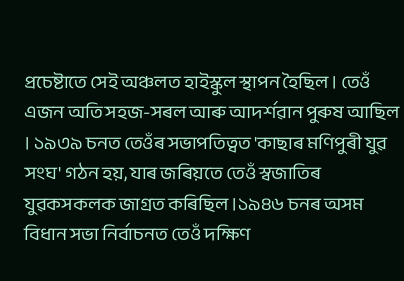প্ৰচেষ্টাতে সেই অঞ্চলত হাইস্কুল স্থাপন হৈছিল । তেওঁ এজন অতি সহজ-সৰল আৰু আদৰ্শৱান পুৰুষ আছিল । ১৯৩৯ চনত তেওঁৰ সভাপতিত্বত 'কাছাৰ মণিপুৰী যুৱ সংঘ' গঠন হয়, যাৰ জৰিয়তে তেওঁ স্বজাতিৰ যুৱকসকলক জাগ্ৰত কৰিছিল ।১৯৪৬ চনৰ অসম বিধান সভা নিৰ্বাচনত তেওঁ দক্ষিণ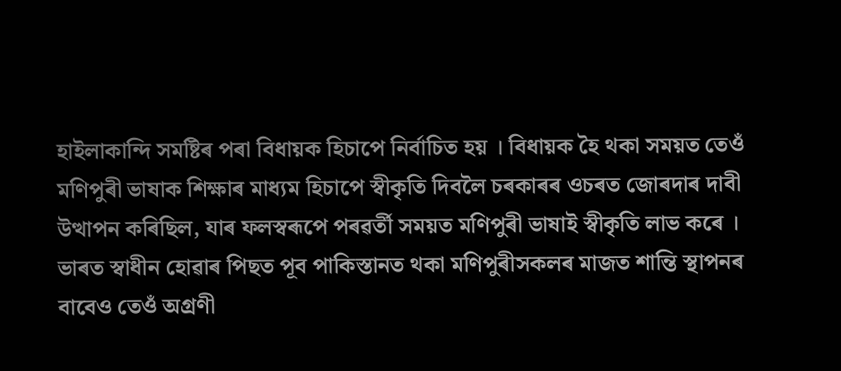হাইলাকান্দি সমষ্টিৰ পৰা বিধায়ক হিচাপে নিৰ্বাচিত হয় । বিধায়ক হৈ থকা সময়ত তেওঁ মণিপুৰী ভাষাক শিক্ষাৰ মাধ্যম হিচাপে স্বীকৃতি দিবলৈ চৰকাৰৰ ওচৰত জোৰদাৰ দাবী উত্থাপন কৰিছিল, যাৰ ফলস্বৰূপে পৰৱৰ্তী সময়ত মণিপুৰী ভাষাই স্বীকৃতি লাভ কৰে । ভাৰত স্বাধীন হোৱাৰ পিছত পূব পাকিস্তানত থকা মণিপুৰীসকলৰ মাজত শান্তি স্থাপনৰ বাবেও তেওঁ অগ্ৰণী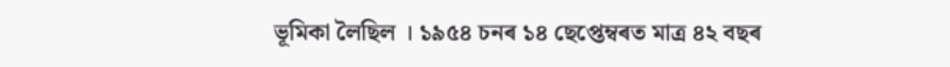ভূমিকা লৈছিল । ১৯৫৪ চনৰ ১৪ ছেপ্তেম্বৰত মাত্ৰ ৪২ বছৰ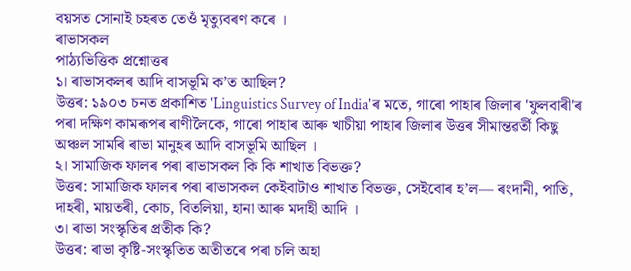বয়সত সোনাই চহৰত তেওঁ মৃত্যুবৰণ কৰে ।
ৰাভাসকল
পাঠ্যভিত্তিক প্ৰশ্নোত্তৰ
১। ৰাভাসকলৰ আদি বাসভূমি ক’ত আছিল?
উত্তৰ: ১৯০৩ চনত প্ৰকাশিত 'Linguistics Survey of India'ৰ মতে, গাৰো পাহাৰ জিলাৰ 'ফুলবাৰী'ৰ পৰা দক্ষিণ কামৰূপৰ ৰাণীলৈকে, গাৰো পাহাৰ আৰু খাচীয়া পাহাৰ জিলাৰ উত্তৰ সীমান্তৱৰ্তী কিছু অঞ্চল সামৰি ৰাভা মানুহৰ আদি বাসভূমি আছিল ।
২। সামাজিক ফালৰ পৰা ৰাভাসকল কি কি শাখাত বিভক্ত?
উত্তৰ: সামাজিক ফালৰ পৰা ৰাভাসকল কেইবাটাও শাখাত বিভক্ত, সেইবোৰ হ’ল— ৰংদানী, পাতি, দাহৰী, মায়তৰী, কোচ, বিতলিয়া, হানা আৰু মদাহী আদি ।
৩। ৰাভা সংস্কৃতিৰ প্ৰতীক কি?
উত্তৰ: ৰাভা কৃষ্টি-সংস্কৃতিত অতীতৰে পৰা চলি অহা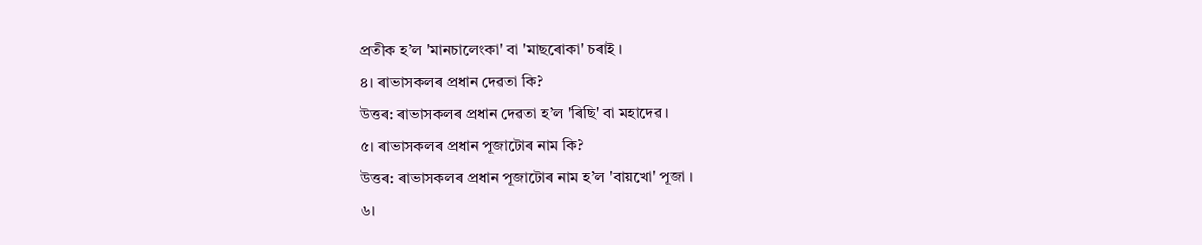প্ৰতীক হ’ল 'মানচালেংকা' বা 'মাছৰোকা' চৰাই ।
৪। ৰাভাসকলৰ প্ৰধান দেৱতা কি?
উত্তৰ: ৰাভাসকলৰ প্ৰধান দেৱতা হ’ল 'ৰিছি' বা মহাদেৱ ।
৫। ৰাভাসকলৰ প্ৰধান পূজাটোৰ নাম কি?
উত্তৰ: ৰাভাসকলৰ প্ৰধান পূজাটোৰ নাম হ’ল 'বায়খো' পূজা ।
৬।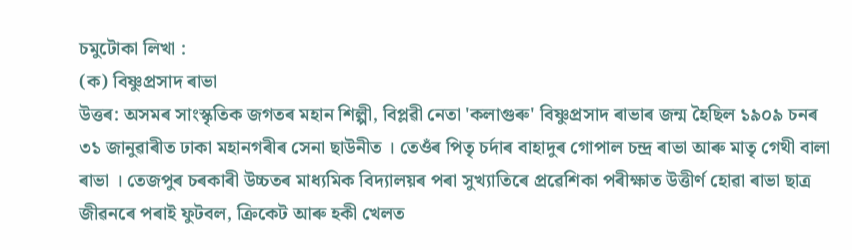চমুটোকা লিখা :
(ক) বিষ্ণুপ্ৰসাদ ৰাভা
উত্তৰ: অসমৰ সাংস্কৃতিক জগতৰ মহান শিল্পী, বিপ্লৱী নেতা 'কলাগুৰু' বিষ্ণুপ্ৰসাদ ৰাভাৰ জন্ম হৈছিল ১৯০৯ চনৰ ৩১ জানুৱাৰীত ঢাকা মহানগৰীৰ সেনা ছাউনীত । তেওঁৰ পিতৃ চৰ্দাৰ বাহাদুৰ গোপাল চন্দ্ৰ ৰাভা আৰু মাতৃ গেথী বালা ৰাভা । তেজপুৰ চৰকাৰী উচ্চতৰ মাধ্যমিক বিদ্যালয়ৰ পৰা সুখ্যাতিৰে প্ৰৱেশিকা পৰীক্ষাত উত্তীৰ্ণ হোৱা ৰাভা ছাত্ৰ জীৱনৰে পৰাই ফুটবল, ক্ৰিকেট আৰু হকী খেলত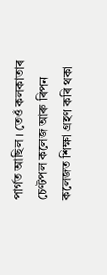পাৰ্গত আছিল । তেওঁ কলকাতাৰ চেণ্টপল কলেজ আৰু ৰিপন কলেজত শিক্ষা গ্ৰহণ কৰি থকা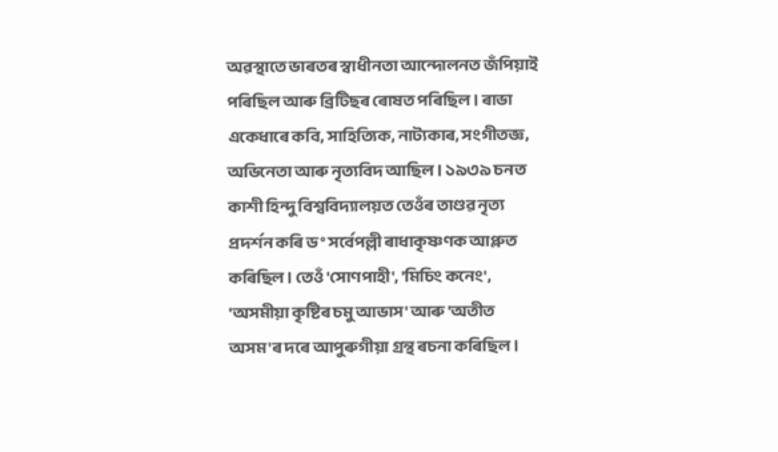অৱস্থাতে ভাৰতৰ স্বাধীনতা আন্দোলনত জঁপিয়াই পৰিছিল আৰু ব্ৰিটিছৰ ৰোষত পৰিছিল । ৰাভা একেধাৰে কবি, সাহিত্যিক, নাট্যকাৰ, সংগীতজ্ঞ, অভিনেতা আৰু নৃত্যবিদ আছিল । ১৯৩৯ চনত কাশী হিন্দু বিশ্ববিদ্যালয়ত তেওঁৰ তাণ্ডৱ নৃত্য প্ৰদৰ্শন কৰি ড° সৰ্বেপল্লী ৰাধাকৃষ্ণণক আপ্লুত কৰিছিল । তেওঁ 'সোণপাহী', 'মিচিং কনেং', 'অসমীয়া কৃষ্টিৰ চমু আভাস' আৰু 'অতীত অসম'ৰ দৰে আপুৰুগীয়া গ্ৰন্থ ৰচনা কৰিছিল ।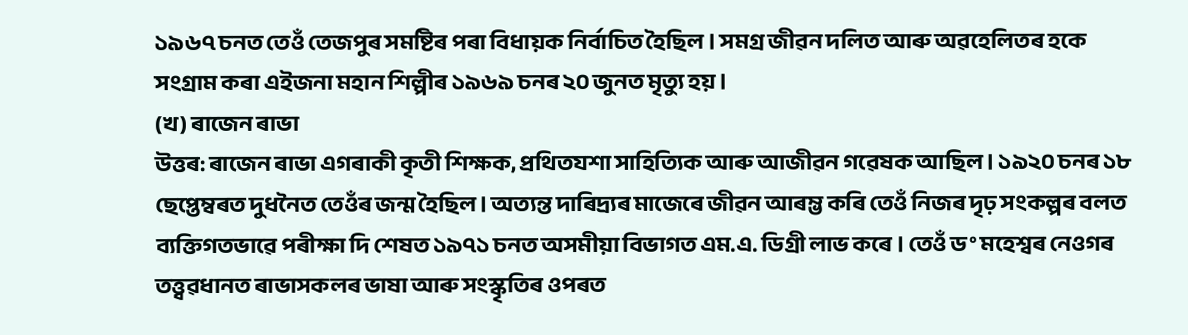১৯৬৭ চনত তেওঁ তেজপুৰ সমষ্টিৰ পৰা বিধায়ক নিৰ্বাচিত হৈছিল । সমগ্ৰ জীৱন দলিত আৰু অৱহেলিতৰ হকে সংগ্ৰাম কৰা এইজনা মহান শিল্পীৰ ১৯৬৯ চনৰ ২০ জুনত মৃত্যু হয় ।
(খ) ৰাজেন ৰাভা
উত্তৰ: ৰাজেন ৰাভা এগৰাকী কৃতী শিক্ষক, প্ৰথিতযশা সাহিত্যিক আৰু আজীৱন গৱেষক আছিল । ১৯২০ চনৰ ১৮ ছেপ্তেম্বৰত দুধনৈত তেওঁৰ জন্ম হৈছিল । অত্যন্ত দাৰিদ্ৰ্যৰ মাজেৰে জীৱন আৰম্ভ কৰি তেওঁ নিজৰ দৃঢ় সংকল্পৰ বলত ব্যক্তিগতভাৱে পৰীক্ষা দি শেষত ১৯৭১ চনত অসমীয়া বিভাগত এম.এ. ডিগ্ৰী লাভ কৰে । তেওঁ ড° মহেশ্বৰ নেওগৰ তত্ত্বৱধানত ৰাভাসকলৰ ভাষা আৰু সংস্কৃতিৰ ওপৰত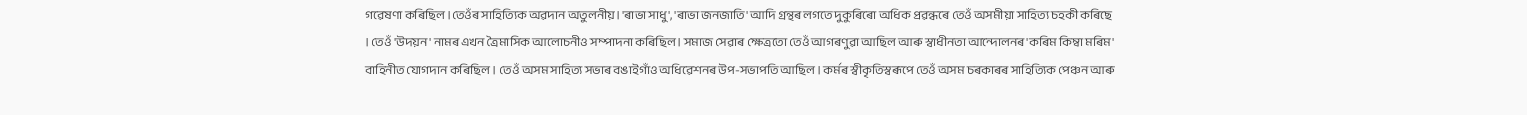গৱেষণা কৰিছিল ।তেওঁৰ সাহিত্যিক অৱদান অতুলনীয়। 'ৰাভা সাধু', 'ৰাভা জনজাতি' আদি গ্ৰন্থৰ লগতে দুকুৰিৰো অধিক প্ৰৱন্ধৰে তেওঁ অসমীয়া সাহিত্য চহকী কৰিছে । তেওঁ 'উদয়ন' নামৰ এখন ত্ৰৈমাসিক আলোচনীও সম্পাদনা কৰিছিল । সমাজ সেৱাৰ ক্ষেত্ৰতো তেওঁ আগৰণুৱা আছিল আৰু স্বাধীনতা আন্দোলনৰ 'কৰিম কিম্বা মৰিম' বাহিনীত যোগদান কৰিছিল । তেওঁ অসম সাহিত্য সভাৰ বঙাইগাঁও অধিৱেশনৰ উপ-সভাপতি আছিল । কৰ্মৰ স্বীকৃতিস্বৰূপে তেওঁ অসম চৰকাৰৰ সাহিত্যিক পেঞ্চন আৰু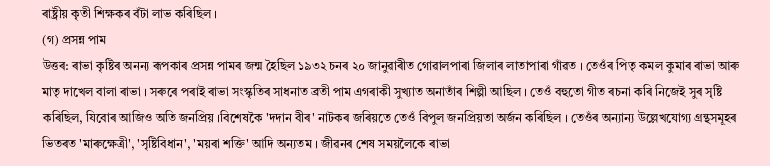ৰাষ্ট্ৰীয় কৃতী শিক্ষকৰ বঁটা লাভ কৰিছিল ।
(গ) প্ৰসন্ন পাম
উত্তৰ: ৰাভা কৃষ্টিৰ অনন্য ৰূপকাৰ প্ৰসন্ন পামৰ জন্ম হৈছিল ১৯৩২ চনৰ ২০ জানুৱাৰীত গোৱালপাৰা জিলাৰ লাতাপাৰা গাঁৱত । তেওঁৰ পিতৃ কমল কুমাৰ ৰাভা আৰু মাতৃ দাখেল বালা ৰাভা । সৰুৰে পৰাই ৰাভা সংস্কৃতিৰ সাধনাত ব্ৰতী পাম এগৰাকী সুখ্যাত অনাতাঁৰ শিল্পী আছিল । তেওঁ বহুতো গীত ৰচনা কৰি নিজেই সুৰ সৃষ্টি কৰিছিল, যিবোৰ আজিও অতি জনপ্ৰিয় ।বিশেষকৈ 'দদান বীৰ' নাটকৰ জৰিয়তে তেওঁ বিপুল জনপ্ৰিয়তা অৰ্জন কৰিছিল । তেওঁৰ অন্যান্য উল্লেখযোগ্য গ্ৰন্থসমূহৰ ভিতৰত 'মাৰুক্ষেত্ৰী', 'সৃষ্টিবিধান', 'ময়ৰা শক্তি' আদি অন্যতম । জীৱনৰ শেষ সময়লৈকে ৰাভা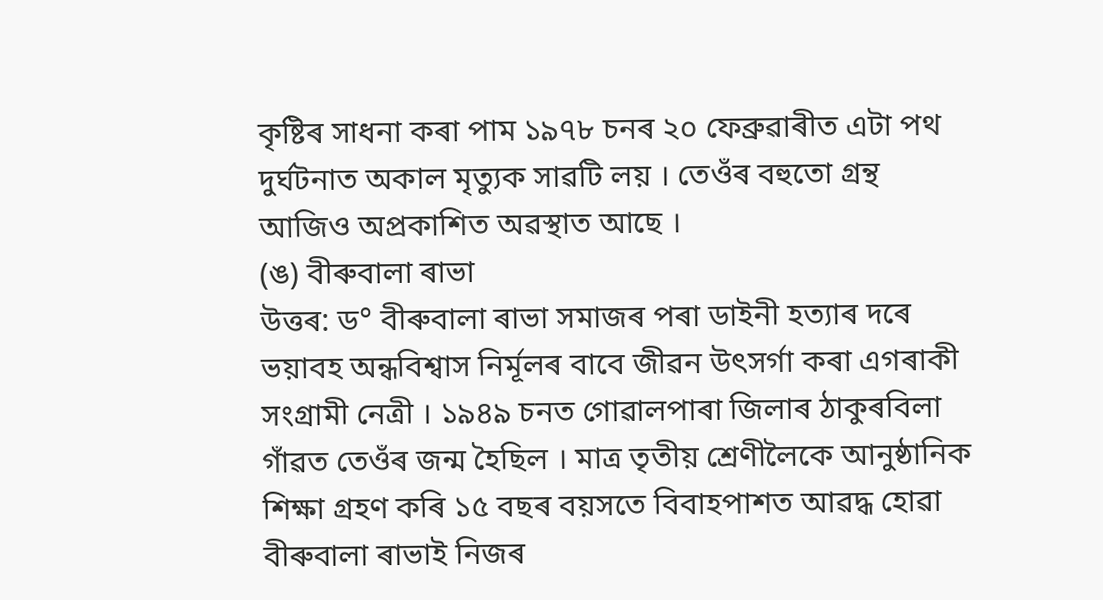কৃষ্টিৰ সাধনা কৰা পাম ১৯৭৮ চনৰ ২০ ফেব্ৰুৱাৰীত এটা পথ দুৰ্ঘটনাত অকাল মৃত্যুক সাৱটি লয় । তেওঁৰ বহুতো গ্ৰন্থ আজিও অপ্ৰকাশিত অৱস্থাত আছে ।
(ঙ) বীৰুবালা ৰাভা
উত্তৰ: ড° বীৰুবালা ৰাভা সমাজৰ পৰা ডাইনী হত্যাৰ দৰে ভয়াবহ অন্ধবিশ্বাস নিৰ্মূলৰ বাবে জীৱন উৎসৰ্গা কৰা এগৰাকী সংগ্ৰামী নেত্ৰী । ১৯৪৯ চনত গোৱালপাৰা জিলাৰ ঠাকুৰবিলা গাঁৱত তেওঁৰ জন্ম হৈছিল । মাত্ৰ তৃতীয় শ্ৰেণীলৈকে আনুষ্ঠানিক শিক্ষা গ্ৰহণ কৰি ১৫ বছৰ বয়সতে বিবাহপাশত আৱদ্ধ হোৱা বীৰুবালা ৰাভাই নিজৰ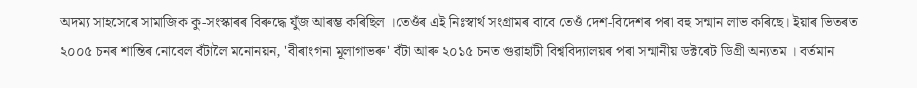অদম্য সাহসেৰে সামাজিক কু-সংস্কাৰৰ বিৰুদ্ধে যুঁজ আৰম্ভ কৰিছিল ।তেওঁৰ এই নিঃস্বাৰ্থ সংগ্ৰামৰ বাবে তেওঁ দেশ-বিদেশৰ পৰা বহু সন্মান লাভ কৰিছে। ইয়াৰ ভিতৰত ২০০৫ চনৰ শান্তিৰ নোবেল বঁটালৈ মনোনয়ন, 'বীৰাংগনা মূলাগাভৰু' বঁটা আৰু ২০১৫ চনত গুৱাহাটী বিশ্ববিদ্যালয়ৰ পৰা সন্মানীয় ডক্টৰেট ডিগ্ৰী অন্যতম । বৰ্তমান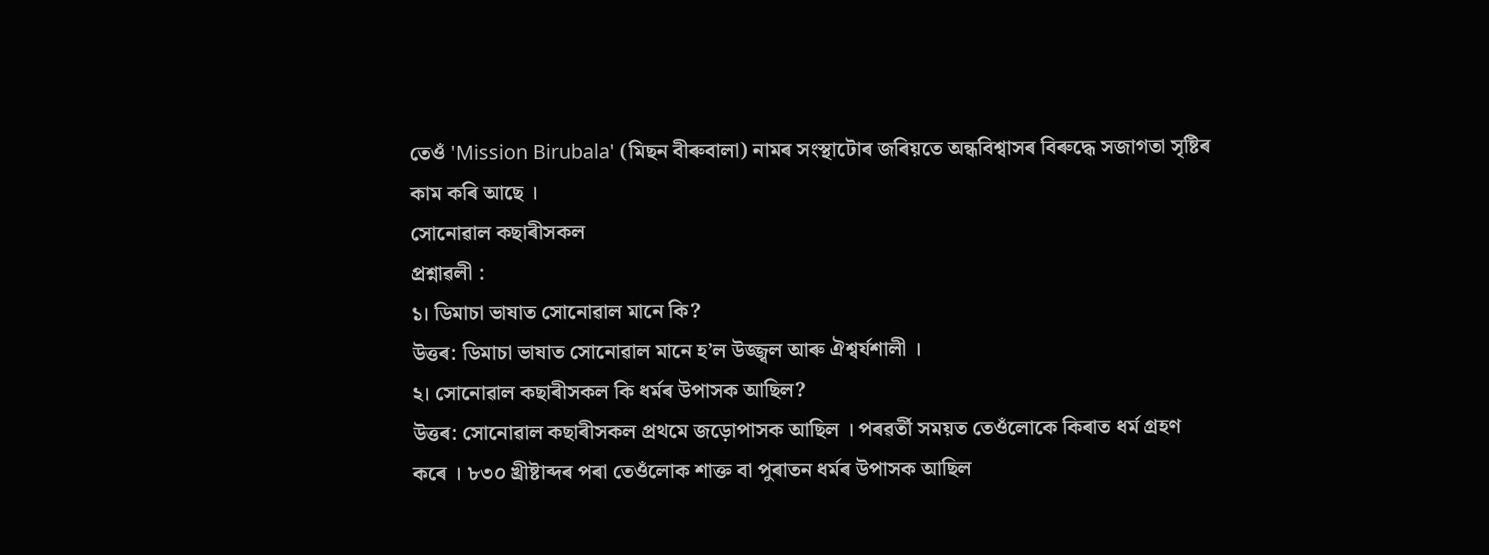তেওঁ 'Mission Birubala' (মিছন বীৰুবালা) নামৰ সংস্থাটোৰ জৰিয়তে অন্ধবিশ্বাসৰ বিৰুদ্ধে সজাগতা সৃষ্টিৰ কাম কৰি আছে ।
সোনোৱাল কছাৰীসকল
প্ৰশ্নাৱলী :
১। ডিমাচা ভাষাত সোনোৱাল মানে কি?
উত্তৰ: ডিমাচা ভাষাত সোনোৱাল মানে হ’ল উজ্জ্বল আৰু ঐশ্বৰ্যশালী ।
২। সোনোৱাল কছাৰীসকল কি ধৰ্মৰ উপাসক আছিল?
উত্তৰ: সোনোৱাল কছাৰীসকল প্ৰথমে জড়োপাসক আছিল । পৰৱৰ্তী সময়ত তেওঁলোকে কিৰাত ধৰ্ম গ্ৰহণ কৰে । ৮৩০ খ্ৰীষ্টাব্দৰ পৰা তেওঁলোক শাক্ত বা পুৰাতন ধৰ্মৰ উপাসক আছিল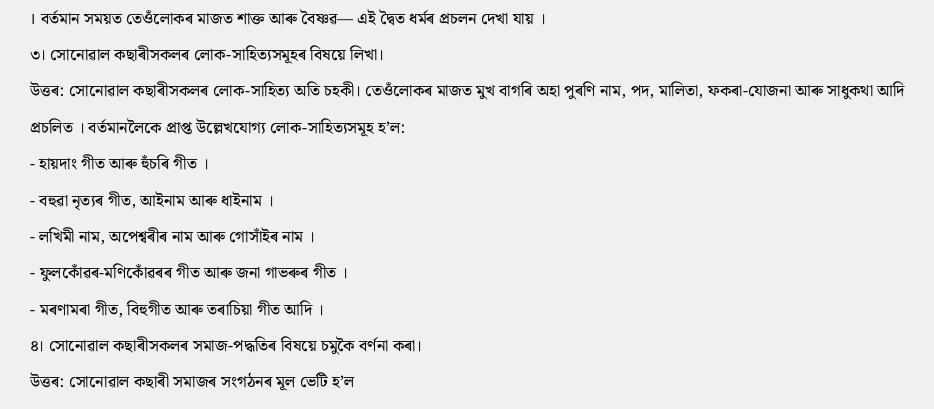। বৰ্তমান সময়ত তেওঁলোকৰ মাজত শাক্ত আৰু বৈষ্ণৱ— এই দ্বৈত ধৰ্মৰ প্ৰচলন দেখা যায় ।
৩। সোনোৱাল কছাৰীসকলৰ লোক-সাহিত্যসমূহৰ বিষয়ে লিখা।
উত্তৰ: সোনোৱাল কছাৰীসকলৰ লোক-সাহিত্য অতি চহকী। তেওঁলোকৰ মাজত মুখ বাগৰি অহা পুৰণি নাম, পদ, মালিতা, ফকৰা-যোজনা আৰু সাধুকথা আদি প্ৰচলিত । বৰ্তমানলৈকে প্ৰাপ্ত উল্লেখযোগ্য লোক-সাহিত্যসমূহ হ’ল:
- হায়দাং গীত আৰু হুঁচৰি গীত ।
- বহুৱা নৃত্যৰ গীত, আইনাম আৰু ধাইনাম ।
- লখিমী নাম, অপেশ্বৰীৰ নাম আৰু গোসাঁইৰ নাম ।
- ফুলকোঁৱৰ-মণিকোঁৱৰৰ গীত আৰু জনা গাভৰুৰ গীত ।
- মৰণামৰা গীত, বিহুগীত আৰু তৰাচিয়া গীত আদি ।
৪। সোনোৱাল কছাৰীসকলৰ সমাজ-পদ্ধতিৰ বিষয়ে চমুকৈ বৰ্ণনা কৰা।
উত্তৰ: সোনোৱাল কছাৰী সমাজৰ সংগঠনৰ মূল ভেটি হ’ল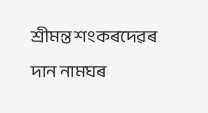শ্ৰীমন্ত শংকৰদেৱৰ দান নামঘৰ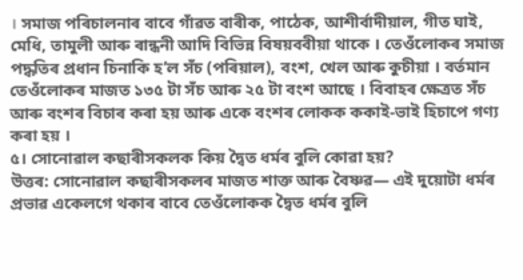। সমাজ পৰিচালনাৰ বাবে গাঁৱত বাৰীক, পাঠেক, আশীৰ্বাদীয়াল, গীত ঘাই, মেধি, তামুলী আৰু ৰান্ধনী আদি বিভিন্ন বিষয়ববীয়া থাকে । তেওঁলোকৰ সমাজ পদ্ধতিৰ প্ৰধান চিনাকি হ’ল সঁচ (পৰিয়াল), বংশ, খেল আৰু কুচীয়া । বৰ্তমান তেওঁলোকৰ মাজত ১৩৫ টা সঁচ আৰু ২৫ টা বংশ আছে । বিবাহৰ ক্ষেত্ৰত সঁচ আৰু বংশৰ বিচাৰ কৰা হয় আৰু একে বংশৰ লোকক ককাই-ভাই হিচাপে গণ্য কৰা হয় ।
৫। সোনোৱাল কছাৰীসকলক কিয় দ্বৈত ধৰ্মৰ বুলি কোৱা হয়?
উত্তৰ: সোনোৱাল কছাৰীসকলৰ মাজত শাক্ত আৰু বৈষ্ণৱ— এই দুয়োটা ধৰ্মৰ প্ৰভাৱ একেলগে থকাৰ বাবে তেওঁলোকক দ্বৈত ধৰ্মৰ বুলি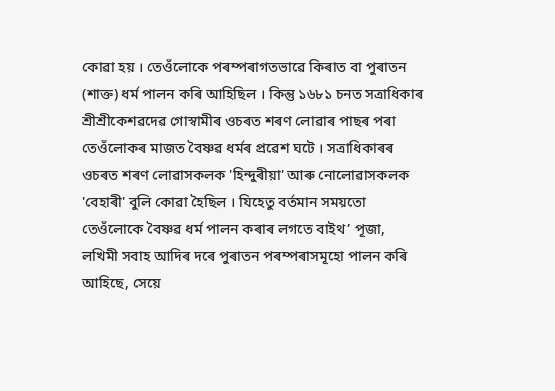কোৱা হয় । তেওঁলোকে পৰম্পৰাগতভাৱে কিৰাত বা পুৰাতন (শাক্ত) ধৰ্ম পালন কৰি আহিছিল । কিন্তু ১৬৮১ চনত সত্ৰাধিকাৰ শ্ৰীশ্ৰীকেশৱদেৱ গোস্বামীৰ ওচৰত শৰণ লোৱাৰ পাছৰ পৰা তেওঁলোকৰ মাজত বৈষ্ণৱ ধৰ্মৰ প্ৰৱেশ ঘটে । সত্ৰাধিকাৰৰ ওচৰত শৰণ লোৱাসকলক 'হিন্দুৰীয়া' আৰু নোলোৱাসকলক 'বেহাৰী' বুলি কোৱা হৈছিল । যিহেতু বৰ্তমান সময়তো তেওঁলোকে বৈষ্ণৱ ধৰ্ম পালন কৰাৰ লগতে বাইথ’ পূজা, লখিমী সবাহ আদিৰ দৰে পুৰাতন পৰম্পৰাসমূহো পালন কৰি আহিছে, সেয়ে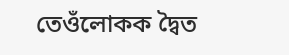তেওঁলোকক দ্বৈত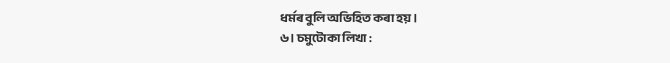ধৰ্মৰ বুলি অভিহিত কৰা হয় ।
৬। চমুটোকা লিখা :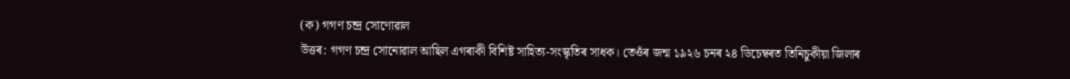(ক) গগণ চন্দ্ৰ সোণোৱাল
উত্তৰ: গগণ চন্দ্ৰ সোনোৱাল আছিল এগৰাকী বিশিষ্ট সাহিত্য-সংস্কৃতিৰ সাধক। তেওঁৰ জন্ম ১৯২৬ চনৰ ২৪ ডিচেম্বৰত তিনিচুকীয়া জিলাৰ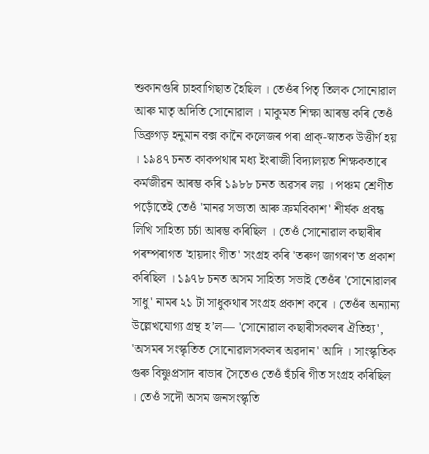শুকানগুৰি চাহবাগিছাত হৈছিল । তেওঁৰ পিতৃ তিলক সোনোৱাল আৰু মাতৃ অদিতি সোনোৱাল । মাকুমত শিক্ষা আৰম্ভ কৰি তেওঁ ডিব্ৰুগড় হনুমান বক্স কানৈ কলেজৰ পৰা প্ৰাক্-স্নাতক উত্তীৰ্ণ হয় । ১৯৪৭ চনত কাকপথাৰ মধ্য ইংৰাজী বিদ্যালয়ত শিক্ষকতাৰে কৰ্মজীৱন আৰম্ভ কৰি ১৯৮৮ চনত অৱসৰ লয় । পঞ্চম শ্ৰেণীত পড়োঁতেই তেওঁ 'মানৱ সভ্যতা আৰু ক্ৰমবিকাশ' শীৰ্ষক প্ৰবন্ধ লিখি সাহিত্য চৰ্চা আৰম্ভ কৰিছিল । তেওঁ সোনোৱাল কছাৰীৰ পৰম্পৰাগত 'হায়দাং গীত' সংগ্ৰহ কৰি 'তৰুণ জাগৰণ'ত প্ৰকাশ কৰিছিল । ১৯৭৮ চনত অসম সাহিত্য সভাই তেওঁৰ 'সোনোৱালৰ সাধু' নামৰ ২১ টা সাধুকথাৰ সংগ্ৰহ প্ৰকাশ কৰে । তেওঁৰ অন্যান্য উল্লেখযোগ্য গ্ৰন্থ হ’ল— 'সোনোৱাল কছাৰীসকলৰ ঐতিহ্য', 'অসমৰ সংস্কৃতিত সোনোৱালসকলৰ অৱদান' আদি । সাংস্কৃতিক গুৰু বিষ্ণুপ্ৰসাদ ৰাভাৰ সৈতেও তেওঁ হুঁচৰি গীত সংগ্ৰহ কৰিছিল । তেওঁ সদৌ অসম জনসংস্কৃতি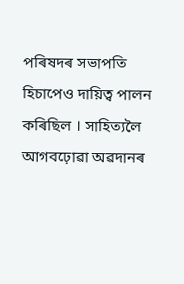পৰিষদৰ সভাপতি হিচাপেও দায়িত্ব পালন কৰিছিল । সাহিত্যলৈ আগবঢ়োৱা অৱদানৰ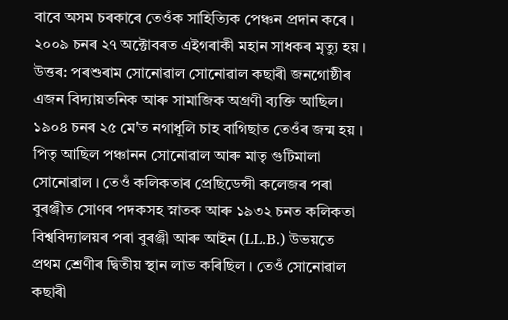বাবে অসম চৰকাৰে তেওঁক সাহিত্যিক পেঞ্চন প্ৰদান কৰে । ২০০৯ চনৰ ২৭ অক্টোবৰত এইগৰাকী মহান সাধকৰ মৃত্যু হয় ।
উত্তৰ: পৰশুৰাম সোনোৱাল সোনোৱাল কছাৰী জনগোষ্ঠীৰ এজন বিদ্যায়তনিক আৰু সামাজিক অগ্ৰণী ব্যক্তি আছিল। ১৯০৪ চনৰ ২৫ মে'ত নগাধূলি চাহ বাগিছাত তেওঁৰ জন্ম হয় । পিতৃ আছিল পঞ্চানন সোনোৱাল আৰু মাতৃ গুটিমালা সোনোৱাল । তেওঁ কলিকতাৰ প্ৰেছিডেন্সী কলেজৰ পৰা বুৰঞ্জীত সোণৰ পদকসহ স্নাতক আৰু ১৯৩২ চনত কলিকতা বিশ্ববিদ্যালয়ৰ পৰা বুৰঞ্জী আৰু আইন (LL.B.) উভয়তে প্ৰথম শ্ৰেণীৰ দ্বিতীয় স্থান লাভ কৰিছিল । তেওঁ সোনোৱাল কছাৰী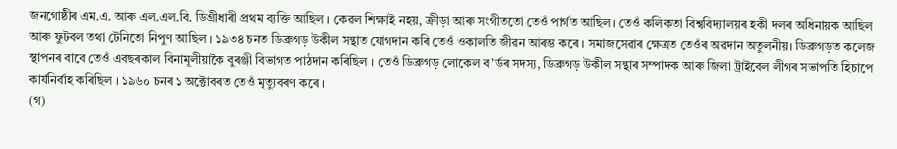জনগোষ্ঠীৰ এম.এ. আৰু এল.এল.বি. ডিগ্ৰীধাৰী প্ৰথম ব্যক্তি আছিল । কেৱল শিক্ষাই নহয়, ক্ৰীড়া আৰু সংগীততো তেওঁ পাৰ্গত আছিল। তেওঁ কলিকতা বিশ্ববিদ্যালয়ৰ হকী দলৰ অধিনায়ক আছিল আৰু ফুটবল তথা টেনিতো নিপুণ আছিল । ১৯৩৪ চনত ডিব্ৰুগড় উকীল সন্থাত যোগদান কৰি তেওঁ ওকালতি জীৱন আৰম্ভ কৰে । সমাজসেৱাৰ ক্ষেত্ৰত তেওঁৰ অৱদান অতুলনীয়। ডিব্ৰুগড়ত কলেজ স্থাপনৰ বাবে তেওঁ এবছৰকাল বিনামূলীয়াকৈ বুৰঞ্জী বিভাগত পাঠদান কৰিছিল । তেওঁ ডিব্ৰুগড় লোকেল ব’ৰ্ডৰ সদস্য, ডিব্ৰুগড় উকীল সন্থাৰ সম্পাদক আৰু জিলা ট্ৰাইবেল লীগৰ সভাপতি হিচাপে কাৰ্যনিৰ্বাহ কৰিছিল । ১৯৬০ চনৰ ১ অক্টোবৰত তেওঁ মৃত্যুবৰণ কৰে ।
(গ)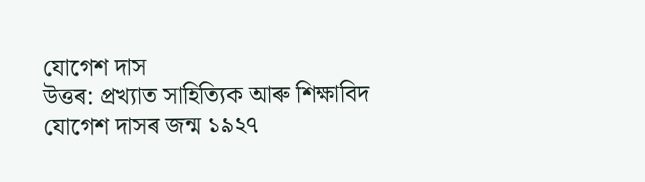যোগেশ দাস
উত্তৰ: প্ৰখ্যাত সাহিত্যিক আৰু শিক্ষাবিদ যোগেশ দাসৰ জন্ম ১৯২৭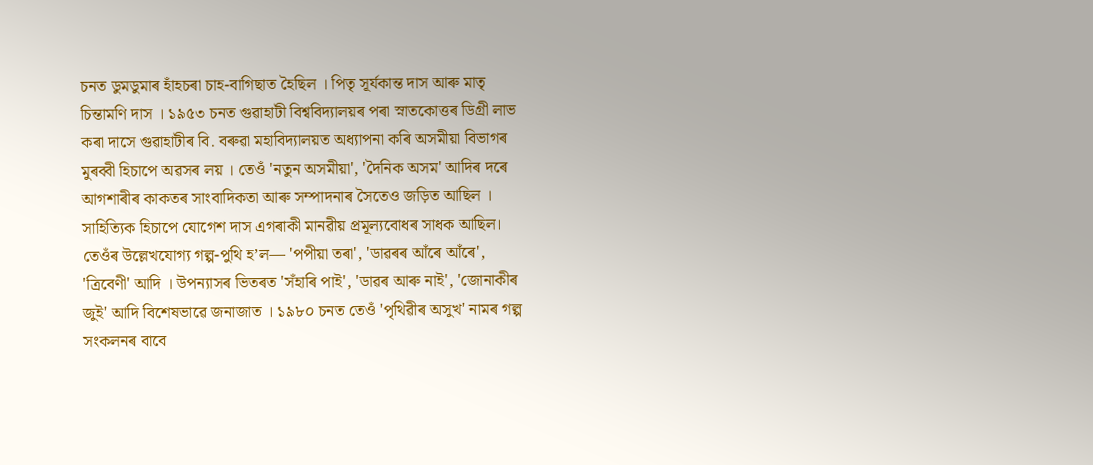চনত ডুমডুমাৰ হাঁহচৰা চাহ-বাগিছাত হৈছিল । পিতৃ সূৰ্যকান্ত দাস আৰু মাতৃ চিন্তামণি দাস । ১৯৫৩ চনত গুৱাহাটী বিশ্ববিদ্যালয়ৰ পৰা স্নাতকোত্তৰ ডিগ্ৰী লাভ কৰা দাসে গুৱাহাটীৰ বি. বৰুৱা মহাবিদ্যালয়ত অধ্যাপনা কৰি অসমীয়া বিভাগৰ মুৰব্বী হিচাপে অৱসৰ লয় । তেওঁ 'নতুন অসমীয়া', 'দৈনিক অসম' আদিৰ দৰে আগশাৰীৰ কাকতৰ সাংবাদিকতা আৰু সম্পাদনাৰ সৈতেও জড়িত আছিল । সাহিত্যিক হিচাপে যোগেশ দাস এগৰাকী মানৱীয় প্ৰমূল্যবোধৰ সাধক আছিল। তেওঁৰ উল্লেখযোগ্য গল্প-পুথি হ’ল— 'পপীয়া তৰা', 'ডাৱৰৰ আঁৰে আঁৰে', 'ত্ৰিবেণী' আদি । উপন্যাসৰ ভিতৰত 'সঁহাৰি পাই', 'ডাৱৰ আৰু নাই', 'জোনাকীৰ জুই' আদি বিশেষভাৱে জনাজাত । ১৯৮০ চনত তেওঁ 'পৃথিৱীৰ অসুখ' নামৰ গল্প সংকলনৰ বাবে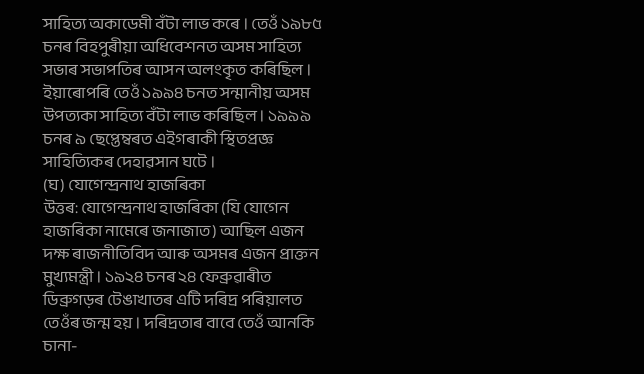সাহিত্য অকাডেমী বঁটা লাভ কৰে । তেওঁ ১৯৮৫ চনৰ বিহপুৰীয়া অধিবেশনত অসম সাহিত্য সভাৰ সভাপতিৰ আসন অলংকৃত কৰিছিল । ইয়াৰোপৰি তেওঁ ১৯৯৪ চনত সন্মানীয় অসম উপত্যকা সাহিত্য বঁটা লাভ কৰিছিল । ১৯৯৯ চনৰ ৯ ছেপ্তেম্বৰত এইগৰাকী স্থিতপ্ৰজ্ঞ সাহিত্যিকৰ দেহাৱসান ঘটে ।
(ঘ) যোগেন্দ্ৰনাথ হাজৰিকা
উত্তৰ: যোগেন্দ্ৰনাথ হাজৰিকা (যি যোগেন হাজৰিকা নামেৰে জনাজাত) আছিল এজন দক্ষ ৰাজনীতিবিদ আৰু অসমৰ এজন প্ৰাক্তন মুখ্যমন্ত্ৰী । ১৯২৪ চনৰ ২৪ ফেব্ৰুৱাৰীত ডিব্ৰুগড়ৰ টেঙাখাতৰ এটি দৰিদ্ৰ পৰিয়ালত তেওঁৰ জন্ম হয় । দৰিদ্ৰতাৰ বাবে তেওঁ আনকি চানা-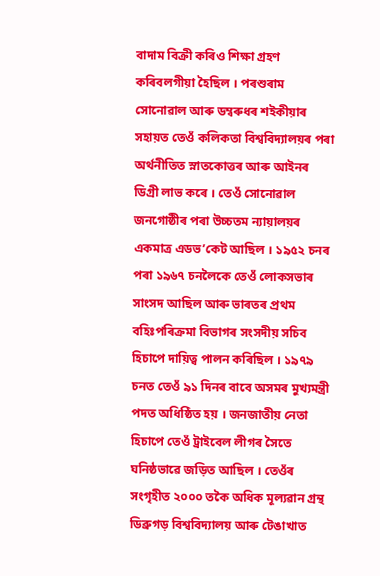বাদাম বিক্ৰী কৰিও শিক্ষা গ্ৰহণ কৰিবলগীয়া হৈছিল । পৰশুৰাম সোনোৱাল আৰু ডম্বৰুধৰ শইকীয়াৰ সহায়ত তেওঁ কলিকতা বিশ্ববিদ্যালয়ৰ পৰা অৰ্থনীতিত স্নাতকোত্তৰ আৰু আইনৰ ডিগ্ৰী লাভ কৰে । তেওঁ সোনোৱাল জনগোষ্ঠীৰ পৰা উচ্চতম ন্যায়ালয়ৰ একমাত্ৰ এডভ’কেট আছিল । ১৯৫২ চনৰ পৰা ১৯৬৭ চনলৈকে তেওঁ লোকসভাৰ সাংসদ আছিল আৰু ভাৰতৰ প্ৰথম বহিঃপৰিক্ৰমা বিভাগৰ সংসদীয় সচিব হিচাপে দায়িত্ব পালন কৰিছিল । ১৯৭৯ চনত তেওঁ ৯১ দিনৰ বাবে অসমৰ মুখ্যমন্ত্ৰী পদত অধিষ্ঠিত হয় । জনজাতীয় নেতা হিচাপে তেওঁ ট্ৰাইবেল লীগৰ সৈতে ঘনিষ্ঠভাৱে জড়িত আছিল । তেওঁৰ সংগৃহীত ২০০০ তকৈ অধিক মূল্যৱান গ্ৰন্থ ডিব্ৰুগড় বিশ্ববিদ্যালয় আৰু টেঙাখাত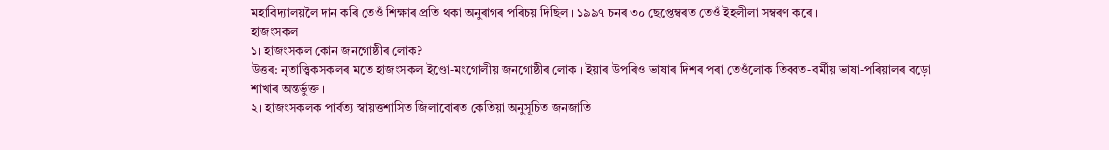মহাবিদ্যালয়লৈ দান কৰি তেওঁ শিক্ষাৰ প্ৰতি থকা অনুৰাগৰ পৰিচয় দিছিল । ১৯৯৭ চনৰ ৩০ ছেপ্তেম্বৰত তেওঁ ইহলীলা সম্বৰণ কৰে ।
হাজংসকল
১। হাজংসকল কোন জনগোষ্ঠীৰ লোক?
উত্তৰ: নৃতাত্ত্বিকসকলৰ মতে হাজংসকল ইণ্ডো-মংগোলীয় জনগোষ্ঠীৰ লোক । ইয়াৰ উপৰিও ভাষাৰ দিশৰ পৰা তেওঁলোক তিব্বত-বৰ্মীয় ভাষা-পৰিয়ালৰ বড়ো শাখাৰ অন্তৰ্ভুক্ত ।
২। হাজংসকলক পাৰ্বত্য স্বায়ত্তশাসিত জিলাবোৰত কেতিয়া অনুসূচিত জনজাতি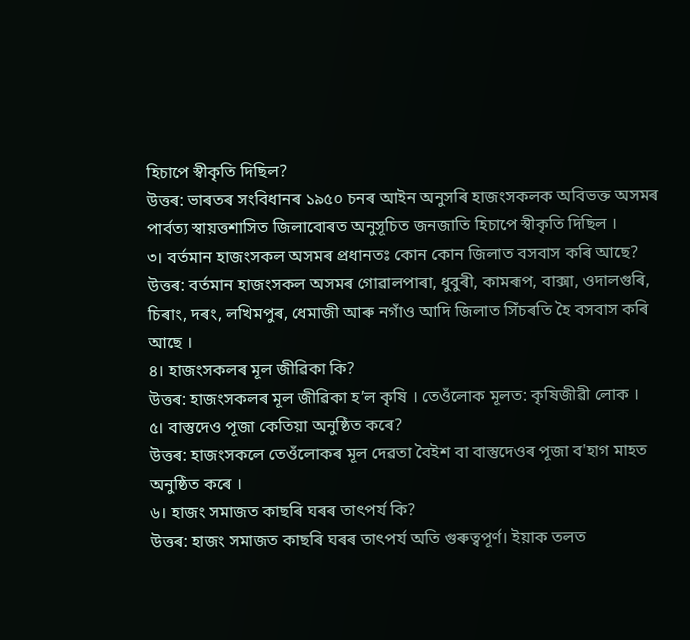হিচাপে স্বীকৃতি দিছিল?
উত্তৰ: ভাৰতৰ সংবিধানৰ ১৯৫০ চনৰ আইন অনুসৰি হাজংসকলক অবিভক্ত অসমৰ পাৰ্বত্য স্বায়ত্তশাসিত জিলাবোৰত অনুসূচিত জনজাতি হিচাপে স্বীকৃতি দিছিল ।
৩। বৰ্তমান হাজংসকল অসমৰ প্ৰধানতঃ কোন কোন জিলাত বসবাস কৰি আছে?
উত্তৰ: বৰ্তমান হাজংসকল অসমৰ গোৱালপাৰা, ধুবুৰী, কামৰূপ, বাক্সা, ওদালগুৰি, চিৰাং, দৰং, লখিমপুৰ, ধেমাজী আৰু নগাঁও আদি জিলাত সিঁচৰতি হৈ বসবাস কৰি আছে ।
৪। হাজংসকলৰ মূল জীৱিকা কি?
উত্তৰ: হাজংসকলৰ মূল জীৱিকা হ’ল কৃষি । তেওঁলোক মূলত: কৃষিজীৱী লোক ।
৫। বাস্তুদেও পূজা কেতিয়া অনুষ্ঠিত কৰে?
উত্তৰ: হাজংসকলে তেওঁলোকৰ মূল দেৱতা বৈইশ বা বাস্তুদেওৰ পূজা ব'হাগ মাহত অনুষ্ঠিত কৰে ।
৬। হাজং সমাজত কাছৰি ঘৰৰ তাৎপৰ্য কি?
উত্তৰ: হাজং সমাজত কাছৰি ঘৰৰ তাৎপৰ্য অতি গুৰুত্বপূৰ্ণ। ইয়াক তলত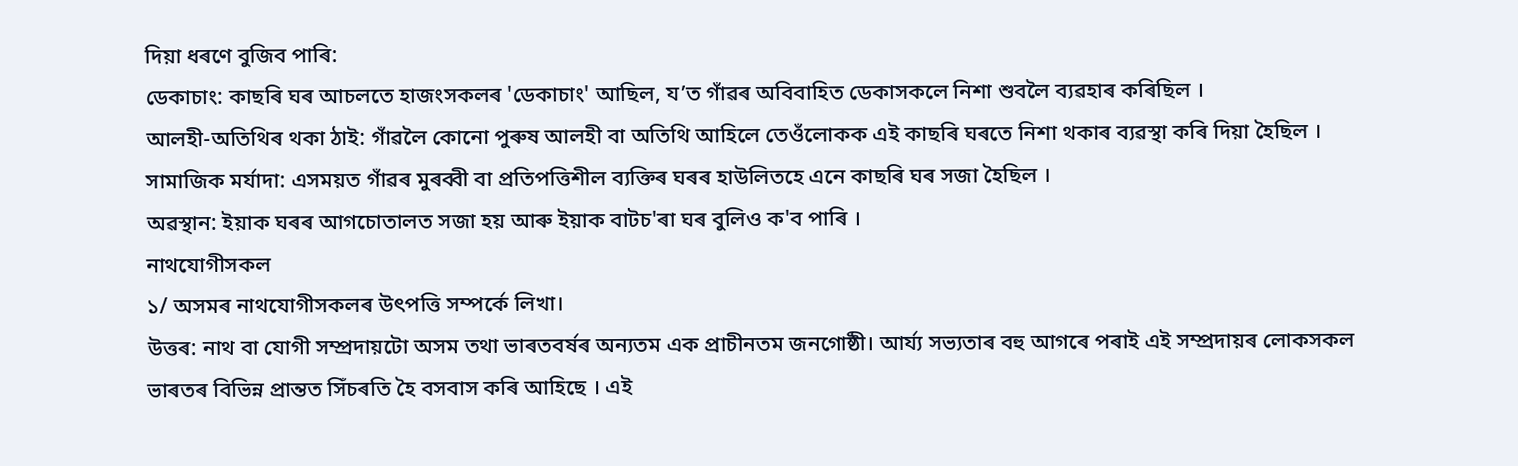দিয়া ধৰণে বুজিব পাৰি:
ডেকাচাং: কাছৰি ঘৰ আচলতে হাজংসকলৰ 'ডেকাচাং' আছিল, য’ত গাঁৱৰ অবিবাহিত ডেকাসকলে নিশা শুবলৈ ব্যৱহাৰ কৰিছিল ।
আলহী-অতিথিৰ থকা ঠাই: গাঁৱলৈ কোনো পুৰুষ আলহী বা অতিথি আহিলে তেওঁলোকক এই কাছৰি ঘৰতে নিশা থকাৰ ব্যৱস্থা কৰি দিয়া হৈছিল ।
সামাজিক মৰ্যাদা: এসময়ত গাঁৱৰ মুৰব্বী বা প্ৰতিপত্তিশীল ব্যক্তিৰ ঘৰৰ হাউলিতহে এনে কাছৰি ঘৰ সজা হৈছিল ।
অৱস্থান: ইয়াক ঘৰৰ আগচোতালত সজা হয় আৰু ইয়াক বাটচ'ৰা ঘৰ বুলিও ক'ব পাৰি ।
নাথযোগীসকল
১/ অসমৰ নাথযোগীসকলৰ উৎপত্তি সম্পৰ্কে লিখা।
উত্তৰ: নাথ বা যোগী সম্প্ৰদায়টো অসম তথা ভাৰতবৰ্ষৰ অন্যতম এক প্ৰাচীনতম জনগোষ্ঠী। আৰ্য্য সভ্যতাৰ বহু আগৰে পৰাই এই সম্প্ৰদায়ৰ লোকসকল ভাৰতৰ বিভিন্ন প্ৰান্তত সিঁচৰতি হৈ বসবাস কৰি আহিছে । এই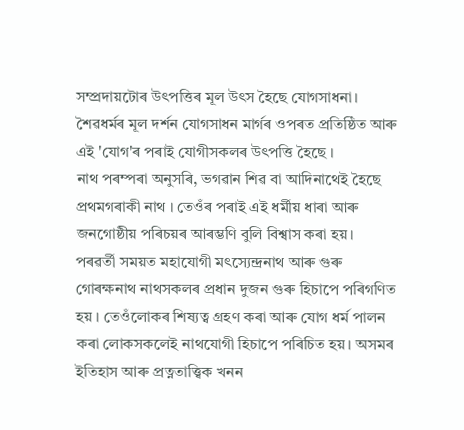সম্প্ৰদায়টোৰ উৎপত্তিৰ মূল উৎস হৈছে যোগসাধনা। শৈৱধৰ্মৰ মূল দৰ্শন যোগসাধন মাৰ্গৰ ওপৰত প্ৰতিষ্ঠিত আৰু এই 'যোগ'ৰ পৰাই যোগীসকলৰ উৎপত্তি হৈছে ।
নাথ পৰম্পৰা অনুসৰি, ভগৱান শিৱ বা আদিনাথেই হৈছে প্ৰথমগৰাকী নাথ । তেওঁৰ পৰাই এই ধৰ্মীয় ধাৰা আৰু জনগোষ্ঠীয় পৰিচয়ৰ আৰম্ভণি বুলি বিশ্বাস কৰা হয়। পৰৱৰ্তী সময়ত মহাযোগী মৎস্যেন্দ্ৰনাথ আৰু গুৰু গোৰক্ষনাথ নাথসকলৰ প্ৰধান দুজন গুৰু হিচাপে পৰিগণিত হয় । তেওঁলোকৰ শিষ্যত্ব গ্ৰহণ কৰা আৰু যোগ ধৰ্ম পালন কৰা লোকসকলেই নাথযোগী হিচাপে পৰিচিত হয়। অসমৰ ইতিহাস আৰু প্ৰত্নতাত্ত্বিক খনন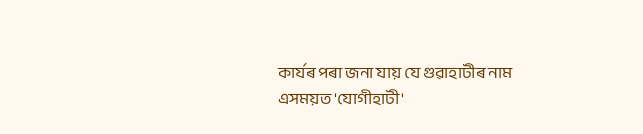কাৰ্যৰ পৰা জনা যায় যে গুৱাহাটীৰ নাম এসময়ত 'যোগীহাটী'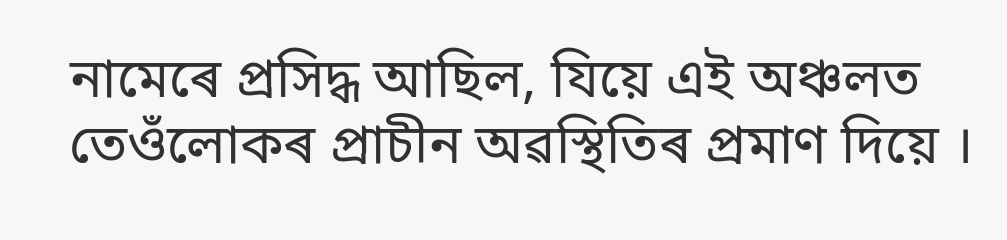নামেৰে প্ৰসিদ্ধ আছিল, যিয়ে এই অঞ্চলত তেওঁলোকৰ প্ৰাচীন অৱস্থিতিৰ প্ৰমাণ দিয়ে ।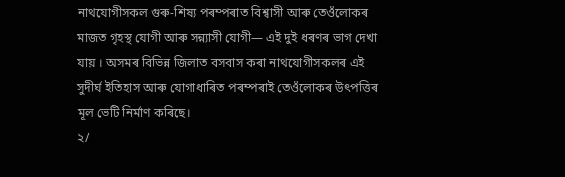নাথযোগীসকল গুৰু-শিষ্য পৰম্পৰাত বিশ্বাসী আৰু তেওঁলোকৰ মাজত গৃহস্থ যোগী আৰু সন্ন্যাসী যোগী— এই দুই ধৰণৰ ভাগ দেখা যায় । অসমৰ বিভিন্ন জিলাত বসবাস কৰা নাথযোগীসকলৰ এই সুদীৰ্ঘ ইতিহাস আৰু যোগাধাৰিত পৰম্পৰাই তেওঁলোকৰ উৎপত্তিৰ মূল ভেটি নিৰ্মাণ কৰিছে।
২/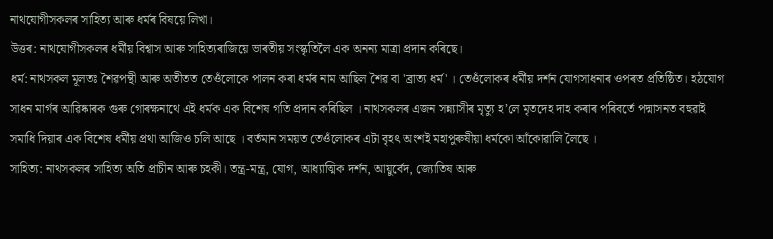নাথযোগীসকলৰ সাহিত্য আৰু ধৰ্মৰ বিষয়ে লিখা।
উত্তৰ: নাথযোগীসকলৰ ধৰ্মীয় বিশ্বাস আৰু সাহিত্যৰাজিয়ে ভাৰতীয় সংস্কৃতিলৈ এক অনন্য মাত্ৰা প্ৰদান কৰিছে।
ধৰ্ম: নাথসকল মূলতঃ শৈৱপন্থী আৰু অতীতত তেওঁলোকে পালন কৰা ধৰ্মৰ নাম আছিল শৈৱ বা 'ব্ৰাত্য ধৰ্ম' । তেওঁলোকৰ ধৰ্মীয় দৰ্শন যোগসাধনাৰ ওপৰত প্ৰতিষ্ঠিত। হঠযোগ সাধন মাৰ্গৰ আৱিষ্কাৰক গুৰু গোৰক্ষনাথে এই ধৰ্মক এক বিশেষ গতি প্ৰদান কৰিছিল । নাথসকলৰ এজন সন্ন্যাসীৰ মৃত্যু হ’লে মৃতদেহ দাহ কৰাৰ পৰিবৰ্তে পদ্মাসনত বহুৱাই সমাধি দিয়াৰ এক বিশেষ ধৰ্মীয় প্ৰথা আজিও চলি আছে । বৰ্তমান সময়ত তেওঁলোকৰ এটা বৃহৎ অংশই মহাপুৰুষীয়া ধৰ্মকো আঁকোৱালি লৈছে ।
সাহিত্য: নাথসকলৰ সাহিত্য অতি প্ৰাচীন আৰু চহকী। তন্ত্ৰ-মন্ত্ৰ, যোগ, আধ্যাত্মিক দৰ্শন, আয়ুৰ্বেদ, জ্যোতিষ আৰু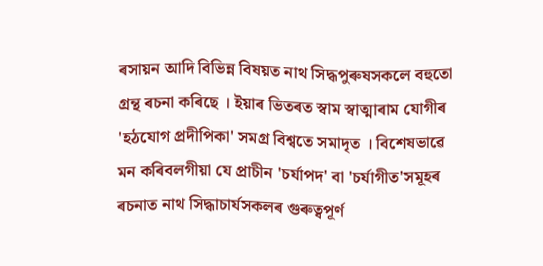ৰসায়ন আদি বিভিন্ন বিষয়ত নাথ সিদ্ধপুৰুষসকলে বহুতো গ্ৰন্থ ৰচনা কৰিছে । ইয়াৰ ভিতৰত স্বাম স্বাত্মাৰাম যোগীৰ 'হঠযোগ প্ৰদীপিকা' সমগ্ৰ বিশ্বতে সমাদৃত । বিশেষভাৱে মন কৰিবলগীয়া যে প্ৰাচীন 'চৰ্যাপদ' বা 'চৰ্যাগীত'সমূহৰ ৰচনাত নাথ সিদ্ধাচাৰ্যসকলৰ গুৰুত্বপূৰ্ণ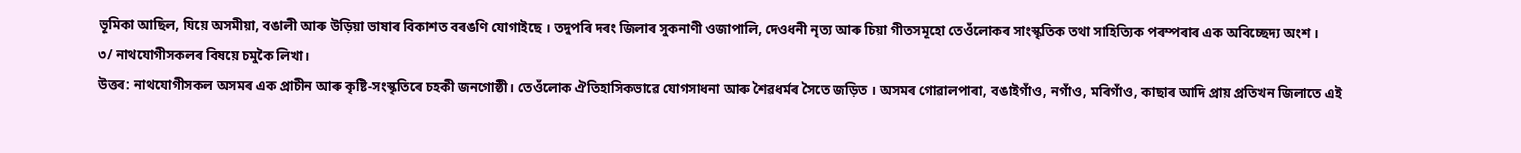ভূমিকা আছিল, যিয়ে অসমীয়া, বঙালী আৰু উড়িয়া ভাষাৰ বিকাশত বৰঙণি যোগাইছে । তদুপৰি দৰং জিলাৰ সুকনাণী ওজাপালি, দেওধনী নৃত্য আৰু চিয়া গীতসমূহো তেওঁলোকৰ সাংস্কৃতিক তথা সাহিত্যিক পৰম্পৰাৰ এক অবিচ্ছেদ্য অংশ ।
৩/ নাথযোগীসকলৰ বিষয়ে চমুকৈ লিখা।
উত্তৰ: নাথযোগীসকল অসমৰ এক প্ৰাচীন আৰু কৃষ্টি-সংস্কৃতিৰে চহকী জনগোষ্ঠী। তেওঁলোক ঐতিহাসিকভাৱে যোগসাধনা আৰু শৈৱধৰ্মৰ সৈতে জড়িত । অসমৰ গোৱালপাৰা, বঙাইগাঁও, নগাঁও, মৰিগাঁও, কাছাৰ আদি প্ৰায় প্ৰতিখন জিলাতে এই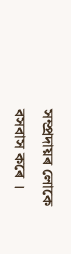সম্প্ৰদায়ৰ লোকে বসবাস কৰে ।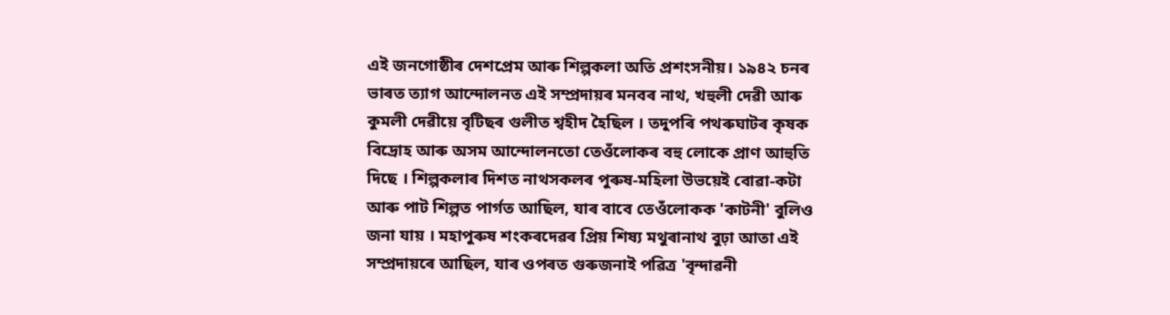এই জনগোষ্ঠীৰ দেশপ্ৰেম আৰু শিল্পকলা অতি প্ৰশংসনীয়। ১৯৪২ চনৰ ভাৰত ত্যাগ আন্দোলনত এই সম্প্ৰদায়ৰ মনবৰ নাথ, খহুলী দেৱী আৰু কুমলী দেৱীয়ে বৃটিছৰ গুলীত শ্বহীদ হৈছিল । তদুপৰি পথৰুঘাটৰ কৃষক বিদ্ৰোহ আৰু অসম আন্দোলনতো তেওঁলোকৰ বহু লোকে প্ৰাণ আহুতি দিছে । শিল্পকলাৰ দিশত নাথসকলৰ পুৰুষ-মহিলা উভয়েই বোৱা-কটা আৰু পাট শিল্পত পাৰ্গত আছিল, যাৰ বাবে তেওঁলোকক 'কাটনী' বুলিও জনা যায় । মহাপুৰুষ শংকৰদেৱৰ প্ৰিয় শিষ্য মথুৰানাথ বুঢ়া আতা এই সম্প্ৰদায়ৰে আছিল, যাৰ ওপৰত গুৰুজনাই পৱিত্ৰ 'বৃন্দাৱনী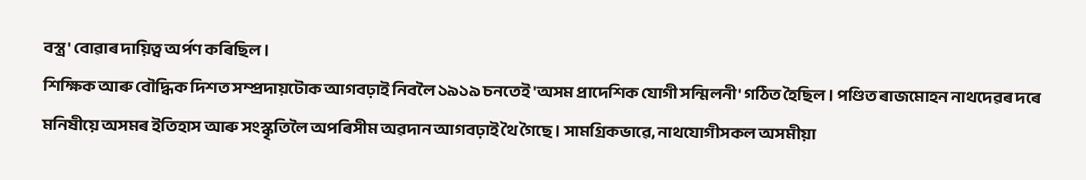বস্ত্ৰ' বোৱাৰ দায়িত্ব অৰ্পণ কৰিছিল ।
শিক্ষিক আৰু বৌদ্ধিক দিশত সম্প্ৰদায়টোক আগবঢ়াই নিবলৈ ১৯১৯ চনতেই 'অসম প্ৰাদেশিক যোগী সন্মিলনী' গঠিত হৈছিল । পণ্ডিত ৰাজমোহন নাথদেৱৰ দৰে মনিষীয়ে অসমৰ ইতিহাস আৰু সংস্কৃতিলৈ অপৰিসীম অৱদান আগবঢ়াই থৈ গৈছে । সামগ্ৰিকভাৱে, নাথযোগীসকল অসমীয়া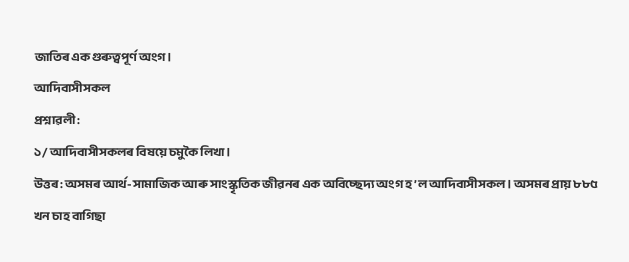জাতিৰ এক গুৰুত্বপূৰ্ণ অংগ।
আদিবাসীসকল
প্ৰশ্নাৱলী :
১/ আদিবাসীসকলৰ বিষয়ে চমুকৈ লিখা।
উত্তৰ: অসমৰ আৰ্থ-সামাজিক আৰু সাংস্কৃতিক জীৱনৰ এক অবিচ্ছেদ্য অংগ হ’ল আদিবাসীসকল। অসমৰ প্ৰায় ৮৮৫ খন চাহ বাগিছা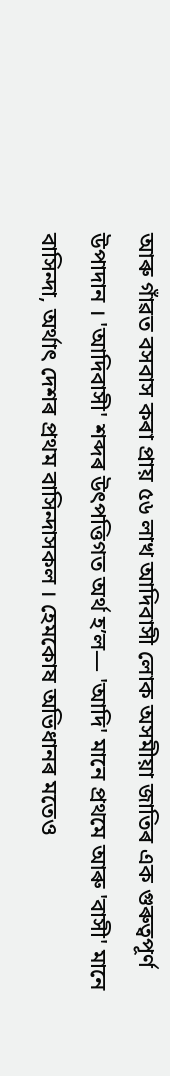আৰু গাঁৱত বসবাস কৰা প্ৰায় ৫৬ লাখ আদিবাসী লোক অসমীয়া জাতিৰ এক গুৰুত্বপূৰ্ণ উপাদান । 'আদিবাসী' শব্দৰ উৎপত্তিগত অৰ্থ হ’ল— 'আদি' মানে প্ৰথমে আৰু 'বাসী' মানে বাসিন্দা, অৰ্থাৎ দেশৰ প্ৰথম বাসিন্দাসকল । হেমকোষ অভিধানৰ মতেও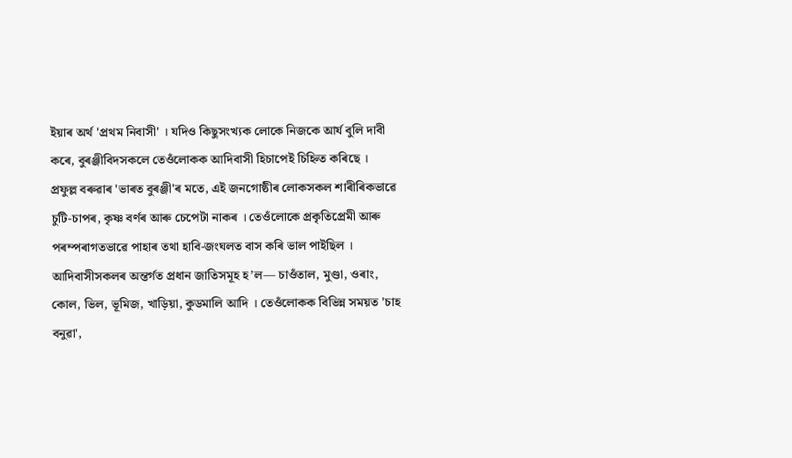ইয়াৰ অৰ্থ 'প্ৰথম নিবাসী' । যদিও কিছুসংখ্যক লোকে নিজকে আৰ্য বুলি দাবী কৰে, বুৰঞ্জীবিদসকলে তেওঁলোকক আদিবাসী হিচাপেই চিহ্নিত কৰিছে ।
প্ৰফুল্ল বৰুৱাৰ 'ভাৰত বুৰঞ্জী'ৰ মতে, এই জনগোষ্ঠীৰ লোকসকল শাৰীৰিকভাৱে চুটি-চাপৰ, কৃষ্ণ বৰ্ণৰ আৰু চেপেটা নাকৰ । তেওঁলোকে প্ৰকৃতিপ্ৰেমী আৰু পৰম্পৰাগতভাৱে পাহাৰ তথা হাবি-জংঘলত বাস কৰি ভাল পাইছিল । আদিবাসীসকলৰ অন্তৰ্গত প্ৰধান জাতিসমূহ হ’ল— চাওঁতাল, মুণ্ডা, ওৰাং, কোল, ভিল, ভূমিজ, খাড়িয়া, কুডমালি আদি । তেওঁলোকক বিভিন্ন সময়ত 'চাহ বনুৱা',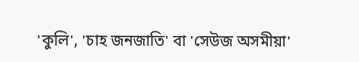'কুলি', 'চাহ জনজাতি' বা 'সেউজ অসমীয়া'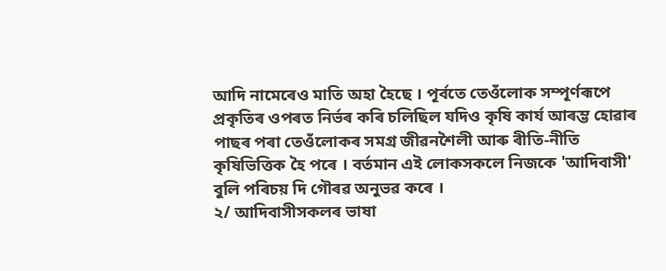আদি নামেৰেও মাতি অহা হৈছে । পূৰ্বতে তেওঁলোক সম্পূৰ্ণৰূপে প্ৰকৃতিৰ ওপৰত নিৰ্ভৰ কৰি চলিছিল যদিও কৃষি কাৰ্য আৰম্ভ হোৱাৰ পাছৰ পৰা তেওঁলোকৰ সমগ্ৰ জীৱনশৈলী আৰু ৰীতি-নীতি কৃষিভিত্তিক হৈ পৰে । বৰ্তমান এই লোকসকলে নিজকে 'আদিবাসী' বুলি পৰিচয় দি গৌৰৱ অনুভৱ কৰে ।
২/ আদিবাসীসকলৰ ভাষা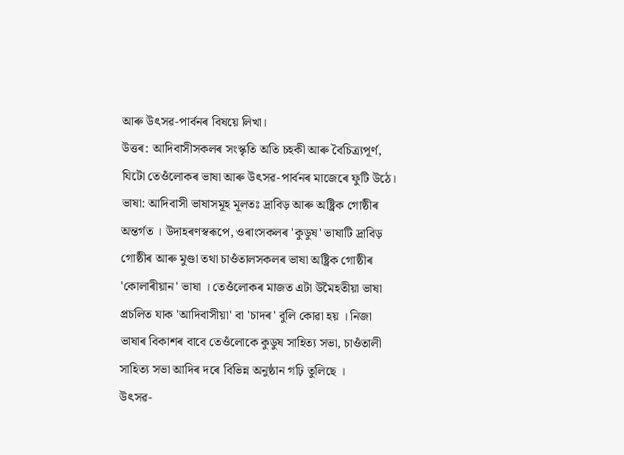আৰু উৎসৱ-পাৰ্বনৰ বিষয়ে লিখা।
উত্তৰ: আদিবাসীসকলৰ সংস্কৃতি অতি চহকী আৰু বৈচিত্ৰ্যপূৰ্ণ, যিটো তেওঁলোকৰ ভাষা আৰু উৎসৱ-পাৰ্বনৰ মাজেৰে ফুটি উঠে।
ভাষা: আদিবাসী ভাষাসমূহ মূলতঃ দ্ৰাবিড় আৰু অষ্ট্ৰিক গোষ্ঠীৰ অন্তৰ্গত । উদাহৰণস্বৰূপে, ওৰাংসকলৰ 'কুডুষ' ভাষাটি দ্ৰাবিড় গোষ্ঠীৰ আৰু মুণ্ডা তথা চাওঁতালসকলৰ ভাষা অষ্ট্ৰিক গোষ্ঠীৰ 'কোলাৰীয়ান' ভাষা । তেওঁলোকৰ মাজত এটা উমৈহতীয়া ভাষা প্ৰচলিত যাক 'আদিবাসীয়া' বা 'চাদৰ' বুলি কোৱা হয় । নিজা ভাষাৰ বিকাশৰ বাবে তেওঁলোকে কুডুষ সাহিত্য সভা, চাওঁতালী সাহিত্য সভা আদিৰ দৰে বিভিন্ন অনুষ্ঠান গঢ়ি তুলিছে ।
উৎসৱ-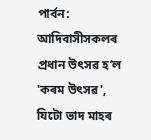পাৰ্বন: আদিবাসীসকলৰ প্ৰধান উৎসৱ হ’ল 'কৰম উৎসৱ', যিটো ভাদ মাহৰ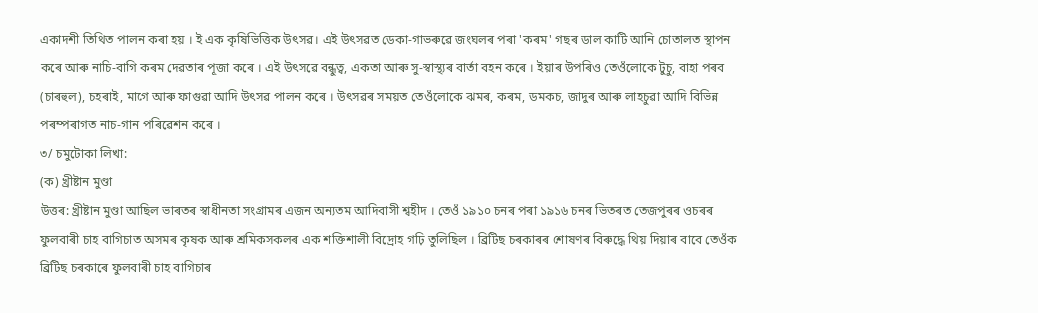একাদশী তিথিত পালন কৰা হয় । ই এক কৃষিভিত্তিক উৎসৱ। এই উৎসৱত ডেকা-গাভৰুৱে জংঘলৰ পৰা 'কৰম' গছৰ ডাল কাটি আনি চোতালত স্থাপন কৰে আৰু নাচি-বাগি কৰম দেৱতাৰ পূজা কৰে । এই উৎসৱে বন্ধুত্ব, একতা আৰু সু-স্বাস্থ্যৰ বাৰ্তা বহন কৰে । ইয়াৰ উপৰিও তেওঁলোকে টুচু, বাহা পৰব (চাৰহুল), চহৰাই, মাগে আৰু ফাগুৱা আদি উৎসৱ পালন কৰে । উৎসৱৰ সময়ত তেওঁলোকে ঝমৰ, কৰম, ডমকচ, জাদুৰ আৰু লাহচুৱা আদি বিভিন্ন পৰম্পৰাগত নাচ-গান পৰিৱেশন কৰে ।
৩/ চমুটোকা লিখা:
(ক) খ্ৰীষ্টান মুণ্ডা
উত্তৰ: খ্ৰীষ্টান মুণ্ডা আছিল ভাৰতৰ স্বাধীনতা সংগ্ৰামৰ এজন অন্যতম আদিবাসী শ্বহীদ । তেওঁ ১৯১০ চনৰ পৰা ১৯১৬ চনৰ ভিতৰত তেজপুৰৰ ওচৰৰ ফুলবাৰী চাহ বাগিচাত অসমৰ কৃষক আৰু শ্ৰমিকসকলৰ এক শক্তিশালী বিদ্ৰোহ গঢ়ি তুলিছিল । ব্ৰিটিছ চৰকাৰৰ শোষণৰ বিৰুদ্ধে থিয় দিয়াৰ বাবে তেওঁক ব্ৰিটিছ চৰকাৰে ফুলবাৰী চাহ বাগিচাৰ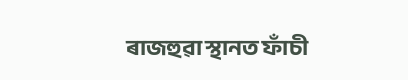ৰাজহুৱা স্থানত ফাঁচী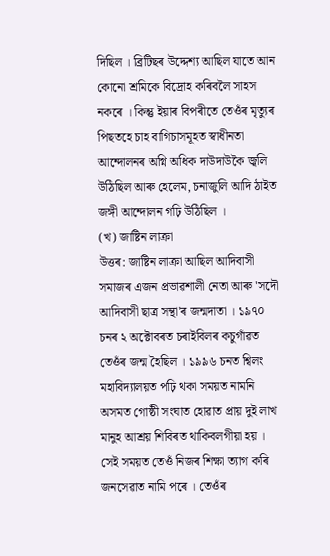দিছিল । ব্ৰিটিছৰ উদ্দেশ্য আছিল যাতে আন কোনো শ্ৰমিকে বিদ্ৰোহ কৰিবলৈ সাহস নকৰে । কিন্তু ইয়াৰ বিপৰীতে তেওঁৰ মৃত্যুৰ পিছতহে চাহ বাগিচাসমূহত স্বাধীনতা আন্দোলনৰ অগ্নি অধিক দাউদাউকৈ জ্বলি উঠিছিল আৰু হেলেম, চনাজুলি আদি ঠাইত জঙ্গী আন্দোলন গঢ়ি উঠিছিল ।
(খ) জাষ্টিন লাক্ৰা
উত্তৰ: জাষ্টিন লাক্ৰা আছিল আদিবাসী সমাজৰ এজন প্ৰভাৱশালী নেতা আৰু 'সদৌ আদিবাসী ছাত্ৰ সন্থা'ৰ জন্মদাতা । ১৯৭০ চনৰ ২ অক্টোবৰত চৰাইবিলৰ কচুগাঁৱত তেওঁৰ জন্ম হৈছিল । ১৯৯৬ চনত শ্বিলং মহাবিদ্যালয়ত পঢ়ি থকা সময়ত নামনি অসমত গোষ্ঠী সংঘাত হোৱাত প্ৰায় দুই লাখ মানুহ আশ্ৰয় শিবিৰত থাকিবলগীয়া হয় । সেই সময়ত তেওঁ নিজৰ শিক্ষা ত্যাগ কৰি জনসেৱাত নামি পৰে । তেওঁৰ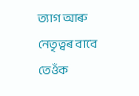ত্যাগ আৰু নেতৃত্বৰ বাবে তেওঁক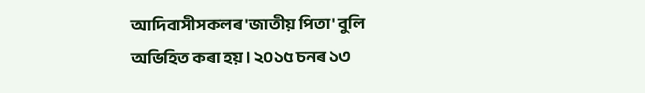আদিবাসীসকলৰ 'জাতীয় পিতা' বুলি অভিহিত কৰা হয় । ২০১৫ চনৰ ১৩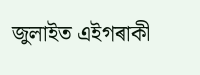জুলাইত এইগৰাকী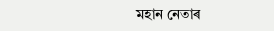মহান নেতাৰ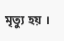মৃত্যু হয় ।